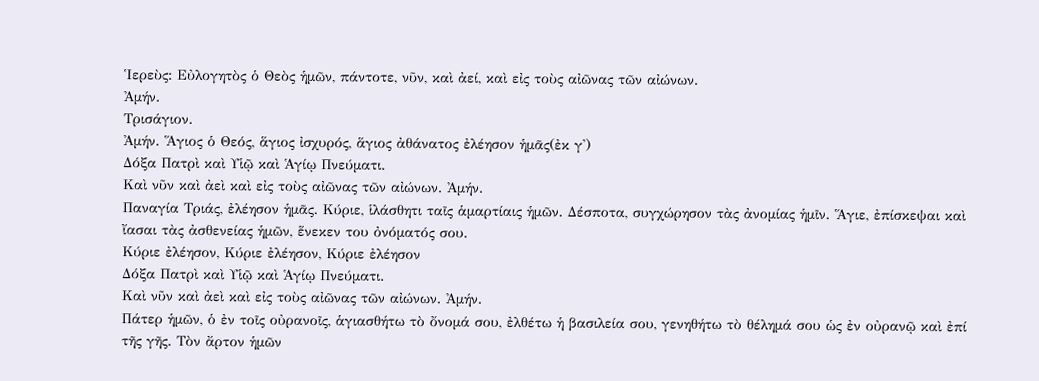Ἱερεὺς: Εὐλογητὸς ὁ Θεὸς ἡμῶν, πάντοτε, νῦν, καὶ ἀεί, καὶ εἰς τοὺς αἰῶνας τῶν αἰώνων.
Ἀμήν.
Τρισάγιον.
Ἀμήν. Ἅγιος ὁ Θεός, ἅγιος ἰσχυρός, ἅγιος ἀθάνατος ἐλέησον ἡμᾶς(ἐκ γ')
Δόξα Πατρὶ καὶ Υἱῷ καὶ Ἁγίῳ Πνεύματι.
Καὶ νῦν καὶ ἀεὶ καὶ εἰς τοὺς αἰῶνας τῶν αἰώνων. Ἀμήν.
Παναγία Τριάς, ἐλέησον ἡμᾶς. Κύριε, ἱλάσθητι ταῖς ἁμαρτίαις ἡμῶν. Δέσποτα, συγχώρησον τὰς ἀνομίας ἡμῖν. Ἅγιε, ἐπίσκεψαι καὶ ἴασαι τὰς ἀσθενείας ἡμῶν, ἕνεκεν του ὀνόματός σου.
Κύριε ἐλέησον, Κύριε ἐλέησον, Κύριε ἐλέησον
Δόξα Πατρὶ καὶ Υἱῷ καὶ Ἁγίῳ Πνεύματι.
Καὶ νῦν καὶ ἀεὶ καὶ εἰς τοὺς αἰῶνας τῶν αἰώνων. Ἀμήν.
Πάτερ ἡμῶν, ὁ ἐν τοῖς οὐρανοῖς, ἁγιασθήτω τὸ ὄνομά σου, ἐλθέτω ἡ βασιλεία σου, γενηθήτω τὸ θέλημά σου ὡς ἐν οὐρανῷ καὶ ἐπί τῆς γῆς. Τὸν ἄρτον ἡμῶν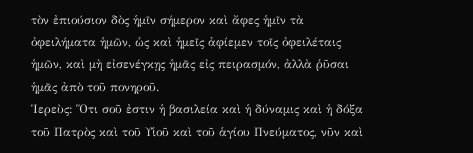τὸν ἐπιούσιον δὸς ἡμῖν σήμερον καὶ ἄφες ἡμῖν τὰ ὀφειλήματα ἡμῶν, ὡς καὶ ἡμεῖς ἀφίεμεν τοῖς ὀφειλέταις ἡμῶν, καὶ μὴ εἰσενέγκῃς ἡμᾶς εἰς πειρασμόν, ἀλλὰ ῥῦσαι ἡμᾶς ἀπὸ τοῦ πονηροῦ.
Ἱερεὺς: Ὅτι σοῦ ἐστιν ἡ βασιλεία καὶ ἡ δύναμις καὶ ἡ δόξα τοῦ Πατρὸς καὶ τοῦ Υἱοῦ καὶ τοῦ ἁγίου Πνεύματος, νῦν καὶ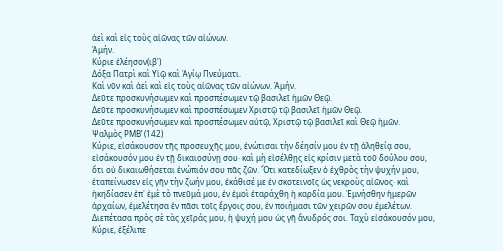ἀεὶ καὶ εἰς τοὺς αἰῶνας τῶν αἰώνων.
Ἀμήν.
Κύριε ἐλέησον(ιβ')
Δόξα Πατρὶ καὶ Υἱῷ καὶ Ἁγίῳ Πνεύματι.
Καὶ νῦν καὶ ἀεὶ καὶ εἰς τοὺς αἰῶνας τῶν αἰώνων. Ἀμήν.
Δεῦτε προσκυνήσωμεν καὶ προσπέσωμεν τῷ βασιλεῖ ἡμῶν Θεῷ.
Δεῦτε προσκυνήσωμεν καὶ προσπέσωμεν Χριστῷ τῷ βασιλεῖ ἡμῶν Θεῷ.
Δεῦτε προσκυνήσωμεν καὶ προσπέσωμεν αὐτῷ, Χριστῷ τῷ βασιλεῖ καὶ Θεῷ ἡμῶν.
Ψαλμὸς ΡΜΒʹ (142)
Κύριε, εἰσάκουσον τῆς προσευχῆς μου, ἐνώτισαι τὴν δέησίν μου ἐν τῇ ἀληθείᾳ σου, εἰσάκουσόν μου ἐν τῇ δικαιοσύνῃ σου· καὶ μὴ εἰσέλθῃς εἰς κρίσιν μετὰ τοῦ δούλου σου, ὅτι οὐ δικαιωθήσεται ἐνώπιόν σου πᾶς ζῶν. Ὅτι κατεδίωξεν ὁ ἐχθρὸς τὴν ψυχήν μου, ἐταπείνωσεν εἰς γῆν τὴν ζωήν μου, ἐκάθισέ με ἐν σκοτεινοῖς ὡς νεκροὺς αἰῶνος· καὶ ἠκηδίασεν ἐπ᾽ ἐμὲ τὸ πνεῦμά μου, ἐν ἐμοὶ ἐταράχθη ἡ καρδία μου. Ἐμνήσθην ἡμερῶν ἀρχαίων, ἐμελέτησα ἐν πᾶσι τοῖς ἔργοις σου, ἐν ποιήμασι τῶν χειρῶν σου ἐμελέτων. Διεπέτασα πρὸς σὲ τὰς χεῖράς μου, ἡ ψυχή μου ὡς γῆ ἄνυδρός σοι. Ταχὺ εἰσάκουσόν μου, Κύριε, ἐξέλιπε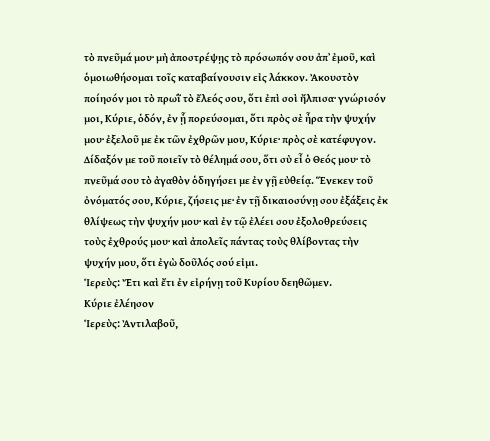τὸ πνεῦμά μου· μὴ ἀποστρέψῃς τὸ πρόσωπόν σου ἀπ᾽ ἐμοῦ, καὶ ὁμοιωθήσομαι τοῖς καταβαίνουσιν εἰς λάκκον. Ἀκουστὸν ποίησόν μοι τὸ πρωῒ τὸ ἔλεός σου, ὅτι ἐπὶ σοὶ ἤλπισα· γνώρισόν μοι, Κύριε, ὁδόν, ἐν ᾗ πορεύσομαι, ὅτι πρὸς σὲ ἦρα τὴν ψυχήν μου· ἐξελοῦ με ἐκ τῶν ἐχθρῶν μου, Κύριε· πρὸς σὲ κατέφυγον. Δίδαξόν με τοῦ ποιεῖν τὸ θέλημά σου, ὅτι σὺ εἶ ὁ Θεός μου· τὸ πνεῦμά σου τὸ ἀγαθὸν ὁδηγήσει με ἐν γῇ εὐθείᾳ. Ἕνεκεν τοῦ ὀνόματός σου, Κύριε, ζήσεις με· ἐν τῇ δικαιοσύνῃ σου ἐξάξεις ἐκ θλίψεως τὴν ψυχήν μου· καὶ ἐν τῷ ἐλέει σου ἐξολοθρεύσεις τοὺς ἐχθρούς μου· καὶ ἀπολεῖς πάντας τοὺς θλίβοντας τὴν ψυχήν μου, ὅτι ἐγὼ δοῦλός σού εἰμι.
Ἱερεὺς: Ἔτι καὶ ἔτι ἐν εἰρήνῃ τοῦ Κυρίου δεηθῶμεν.
Κύριε ἐλέησον
Ἱερεὺς: Ἀντιλαβοῦ,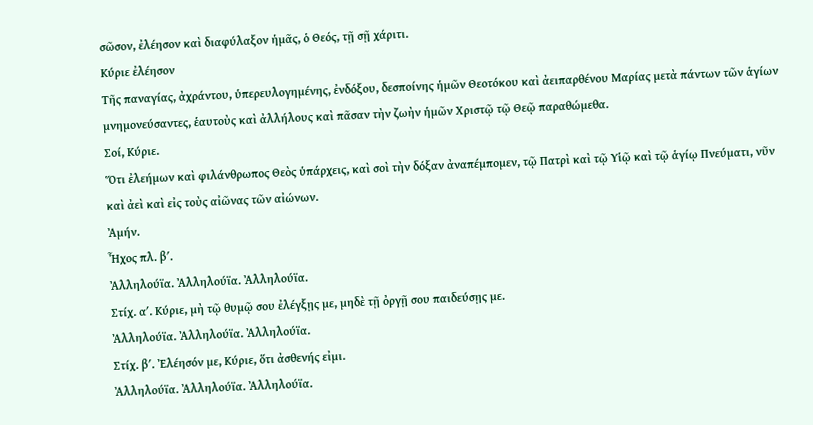σῶσον, ἐλέησον καὶ διαφύλαξον ἡμᾶς, ὁ Θεός, τῇ σῇ χάριτι.
Κύριε ἐλέησον
Τῆς παναγίας, ἀχράντου, ὑπερευλογημένης, ἐνδόξου, δεσποίνης ἡμῶν Θεοτόκου καὶ ἀειπαρθένου Μαρίας μετὰ πάντων τῶν ἁγίων μνημονεύσαντες, ἑαυτοὺς καὶ ἀλλήλους καὶ πᾶσαν τὴν ζωὴν ἡμῶν Χριστῷ τῷ Θεῷ παραθώμεθα.
Σοί, Κύριε.
Ὅτι ἐλεήμων καὶ φιλάνθρωπος Θεὸς ὑπάρχεις, καὶ σοὶ τὴν δόξαν ἀναπέμπομεν, τῷ Πατρὶ καὶ τῷ Υἱῷ καὶ τῷ ἁγίῳ Πνεύματι, νῦν καὶ ἀεὶ καὶ εἰς τοὺς αἰῶνας τῶν αἰώνων.
Ἀμήν.
Ἦχος πλ. βʹ.
Ἀλληλούϊα. Ἀλληλούϊα. Ἀλληλούϊα.
Στίχ. αʹ. Κύριε, μὴ τῷ θυμῷ σου ἐλέγξῃς με, μηδὲ τῇ ὀργῇ σου παιδεύσῃς με.
Ἀλληλούϊα. Ἀλληλούϊα. Ἀλληλούϊα.
Στίχ. βʹ. Ἐλέησόν με, Κύριε, ὅτι ἀσθενής εἰμι.
Ἀλληλούϊα. Ἀλληλούϊα. Ἀλληλούϊα.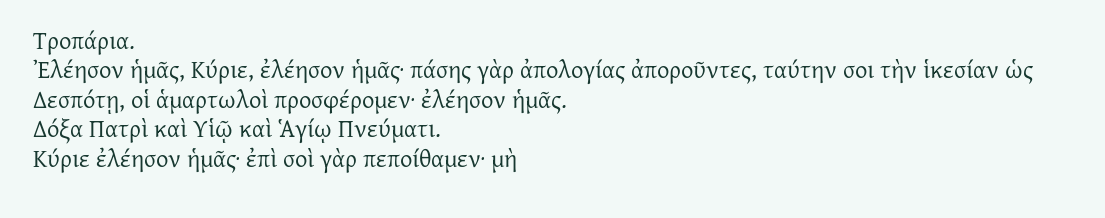Τροπάρια.
Ἐλέησον ἡμᾶς, Κύριε, ἐλέησον ἡμᾶς· πάσης γὰρ ἀπολογίας ἀποροῦντες, ταύτην σοι τὴν ἱκεσίαν ὡς Δεσπότῃ, οἱ ἁμαρτωλοὶ προσφέρομεν· ἐλέησον ἡμᾶς.
Δόξα Πατρὶ καὶ Υἱῷ καὶ Ἁγίῳ Πνεύματι.
Κύριε ἐλέησον ἡμᾶς· ἐπὶ σοὶ γὰρ πεποίθαμεν· μὴ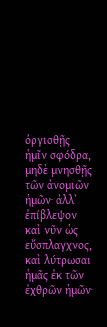ὀργισθῇς ἡμῖν σφόδρα, μηδὲ μνησθῇς τῶν ἀνομιῶν ἡμῶν· ἀλλʼ ἐπίβλεψον καὶ νῦν ὡς εὔσπλαγχνος, καὶ λύτρωσαι ἡμᾶς ἐκ τῶν ἐχθρῶν ἡμῶν·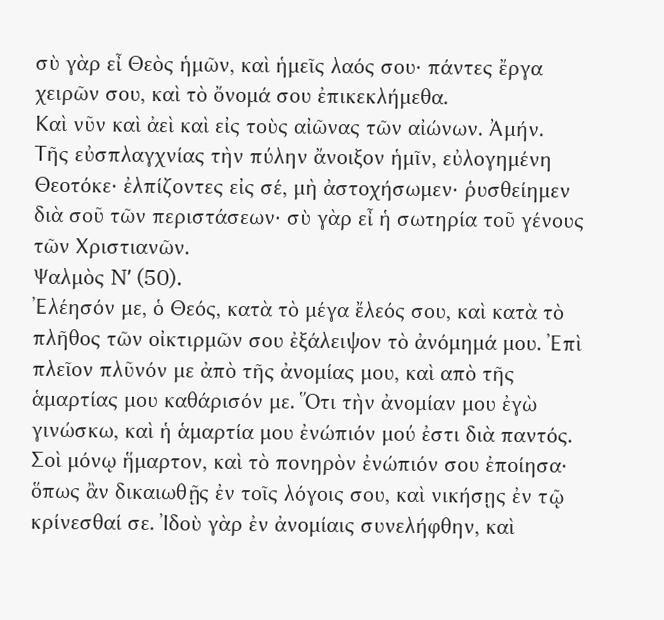σὺ γὰρ εἶ Θεὸς ἡμῶν, καὶ ἡμεῖς λαός σου· πάντες ἔργα χειρῶν σου, καὶ τὸ ὄνομά σου ἐπικεκλήμεθα.
Καὶ νῦν καὶ ἀεὶ καὶ εἰς τοὺς αἰῶνας τῶν αἰώνων. Ἀμήν.
Τῆς εὐσπλαγχνίας τὴν πύλην ἄνοιξον ἡμῖν, εὐλογημένη Θεοτόκε· ἐλπίζοντες εἰς σέ, μὴ ἀστοχήσωμεν· ῥυσθείημεν διὰ σοῦ τῶν περιστάσεων· σὺ γὰρ εἶ ἡ σωτηρία τοῦ γένους τῶν Χριστιανῶν.
Ψαλμὸς Nʹ (50).
Ἐλέησόν με, ὁ Θεός, κατὰ τὸ μέγα ἔλεός σου, καὶ κατὰ τὸ πλῆθος τῶν οἰκτιρμῶν σου ἐξάλειψον τὸ ἀνόμημά μου. Ἐπὶ πλεῖον πλῦνόν με ἀπὸ τῆς ἀνομίας μου, καὶ απὸ τῆς ἁμαρτίας μου καθάρισόν με. Ὅτι τὴν ἀνομίαν μου ἐγὼ γινώσκω, καὶ ἡ ἁμαρτία μου ἐνώπιόν μού ἐστι διὰ παντός. Σοὶ μόνῳ ἥμαρτον, καὶ τὸ πονηρὸν ἐνώπιόν σου ἐποίησα· ὅπως ἂν δικαιωθῇς ἐν τοῖς λόγοις σου, καὶ νικήσῃς ἐν τῷ κρίνεσθαί σε. Ἰδοὺ γὰρ ἐν ἀνομίαις συνελήφθην, καὶ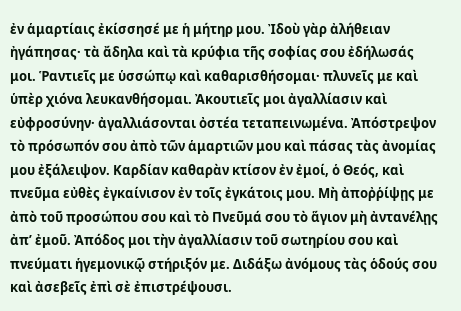ἐν ἁμαρτίαις ἐκίσσησέ με ἡ μήτηρ μου. Ἰδοὺ γὰρ ἀλήθειαν ἠγάπησας· τὰ ἄδηλα καὶ τὰ κρύφια τῆς σοφίας σου ἐδήλωσάς μοι. Ῥαντιεῖς με ὑσσώπῳ καὶ καθαρισθήσομαι· πλυνεῖς με καὶ ὑπὲρ χιόνα λευκανθήσομαι. Ἀκουτιεῖς μοι ἀγαλλίασιν καὶ εὐφροσύνην· ἀγαλλιάσονται ὀστέα τεταπεινωμένα. Ἀπόστρεψον τὸ πρόσωπόν σου ἀπὸ τῶν ἁμαρτιῶν μου καὶ πάσας τὰς ἀνομίας μου ἐξάλειψον. Καρδίαν καθαρὰν κτίσον ἐν ἐμοί, ὁ Θεός, καὶ πνεῦμα εὐθὲς ἐγκαίνισον ἐν τοῖς ἐγκάτοις μου. Μὴ ἀποῤῥίψῃς με ἀπὸ τοῦ προσώπου σου καὶ τὸ Πνεῦμά σου τὸ ἅγιον μὴ ἀντανέλῃς ἀπʼ ἐμοῦ. Ἀπόδος μοι τὴν ἀγαλλίασιν τοῦ σωτηρίου σου καὶ πνεύματι ἡγεμονικῷ στήριξόν με. Διδάξω ἀνόμους τὰς ὁδούς σου καὶ ἀσεβεῖς ἐπὶ σὲ ἐπιστρέψουσι.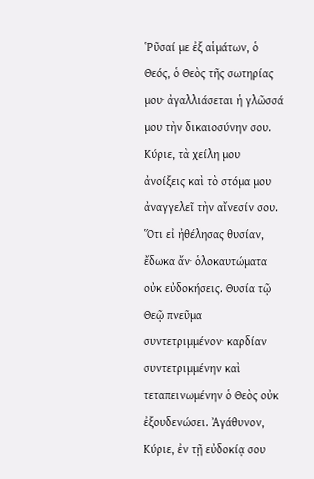Ῥῦσαί με ἐξ αἱμάτων, ὁ Θεός, ὁ Θεὸς τῆς σωτηρίας μου· ἀγαλλιάσεται ἡ γλῶσσά μου τὴν δικαιοσύνην σου. Κύριε, τὰ χείλη μου ἀνοίξεις καὶ τὸ στόμα μου ἀναγγελεῖ τὴν αἴνεσίν σου. Ὅτι εἰ ἠθέλησας θυσίαν, ἔδωκα ἄν· ὁλοκαυτώματα οὐκ εὐδοκήσεις. Θυσία τῷ Θεῷ πνεῦμα συντετριμμένον· καρδίαν συντετριμμένην καὶ τεταπεινωμένην ὁ Θεὸς οὐκ ἐξουδενώσει. Ἀγάθυνον, Κύριε, ἐν τῇ εὐδοκίᾳ σου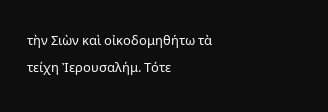τὴν Σιὼν καὶ οἰκοδομηθήτω τὰ τείχη Ἰερουσαλήμ. Τότε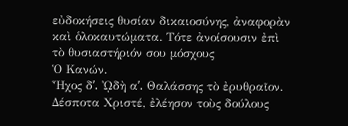εὐδοκήσεις θυσίαν δικαιοσύνης, ἀναφορὰν καὶ ὁλοκαυτώματα. Τότε ἀνοίσουσιν ἐπὶ τὸ θυσιαστήριόν σου μόσχους
Ὁ Κανών.
Ἦχος δʹ. ᾨδὴ αʹ. Θαλάσσης τὸ ἐρυθραῖον.
Δέσποτα Χριστέ, ἐλέησον τοὺς δούλους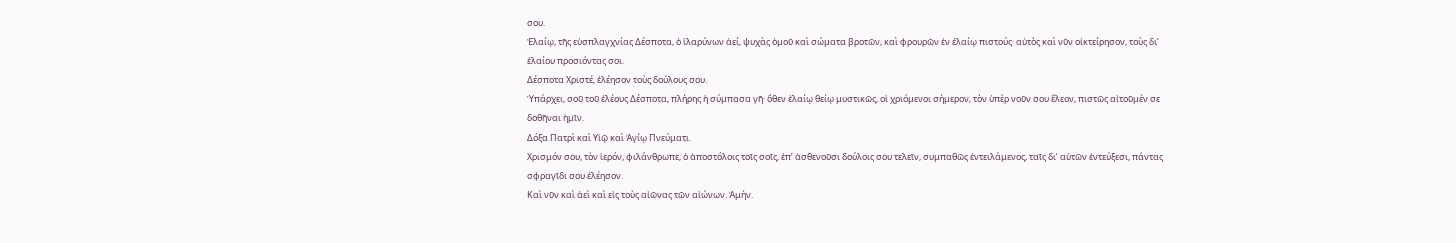σου.
Ἐλαίῳ, τῆς εὐσπλαγχνίας Δέσποτα, ὁ ἱλαρύνων ἀεί, ψυχὰς ὁμοῦ καὶ σώματα βροτῶν, καὶ φρουρῶν ἐν ἐλαίῳ πιστούς· αὐτὸς καὶ νῦν οἰκτείρησον, τοὺς διʼ ἐλαίου προσιόντας σοι.
Δέσποτα Χριστέ, ἐλέησον τοὺς δούλους σου.
Ὑπάρχει, σοῦ τοῦ ἐλέους Δέσποτα, πλήρης ἡ σύμπασα γῆ· ὅθεν ἐλαίῳ θείῳ μυστικῶς, οἱ χριόμενοι σήμερον, τὸν ὑπὲρ νοῦν σου ἔλεον, πιστῶς αἰτοῦμέν σε δοθῆναι ἡμῖν.
Δόξα Πατρὶ καὶ Υἱῷ καὶ Ἁγίῳ Πνεύματι.
Χρισμόν σου, τὸν ἱερόν, φιλάνθρωπε, ὁ ἀποστόλοις τοῖς σοῖς, ἐπʼ ἀσθενοῦσι δούλοις σου τελεῖν, συμπαθῶς ἐντειλάμενος, ταῖς διʼ αὐτῶν ἐντεύξεσι, πάντας σφραγῖδι σου ἐλέησον.
Καὶ νῦν καὶ ἀεὶ καὶ εἰς τοὺς αἰῶνας τῶν αἰώνων. Ἀμήν.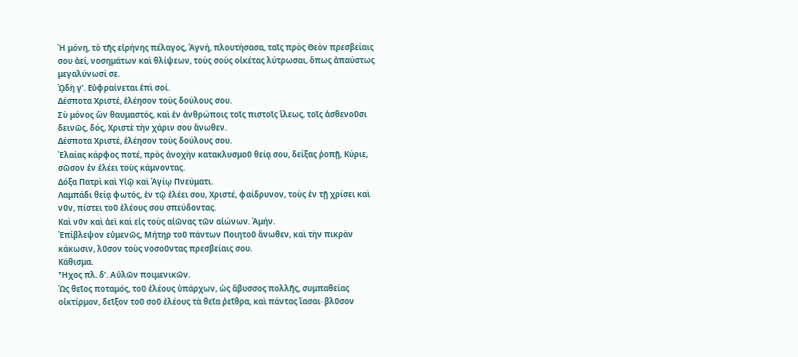Ἡ μόνη, τὸ τῆς εἰρήνης πέλαγος, Ἁγνή, πλουτήσασα, ταῖς πρὸς Θεὸν πρεσβείαις σου ἀεί, νοσημάτων καὶ θλίψεων, τοὺς σοὺς οἰκέτας λύτρωσαι, ὅπως ἀπαύστως μεγαλύνωσί σε.
ᾨδὴ γʹ. Εὐφραίνεται ἐπὶ σοί.
Δέσποτα Χριστέ, ἐλέησον τοὺς δούλους σου.
Σὺ μόνος ὢν θαυμαστός, καὶ ἐν ἀνθρώποις τοῖς πιστοῖς ἵλεως, τοῖς ἀσθενοῦσι δεινῶς, δός, Χριστὲ τὴν χάριν σου ἄνωθεν.
Δέσποτα Χριστέ, ἐλέησον τοὺς δούλους σου.
Ἐλαίας κάρφος ποτέ, πρὸς ἀνοχὴν κατακλυσμοῦ θείᾳ σου, δείξας ῥοπῇ, Κύριε, σῶσον ἐν ἐλέει τοὺς κάμνοντας.
Δόξα Πατρὶ καὶ Υἱῷ καὶ Ἁγίῳ Πνεύματι.
Λαμπάδι θείᾳ φωτός, ἐν τῷ ἐλέει σου, Χριστέ, φαίδρυνον, τοὺς ἐν τῇ χρίσει καὶ νῦν, πίστει τοῦ ἐλέους σου σπεύδοντας.
Καὶ νῦν καὶ ἀεὶ καὶ εἰς τοὺς αἰῶνας τῶν αἰώνων. Ἀμήν.
Ἐπίβλεψον εὐμενῶς, Μήτηρ τοῦ πάντων Ποιητοῦ ἄνωθεν, καὶ τὴν πικρὰν κάκωσιν, λῦσον τοὺς νοσοῦντας πρεσβείαις σου.
Κάθισμα.
Ἦχος πλ. δʹ. Αὐλῶν ποιμενικῶν.
Ὡς θεῖος ποταμός, τοῦ ἐλέους ὑπάρχων, ὡς ἄβυσσος πολλῆς, συμπαθείας οἰκτίρμον, δεῖξον τοῦ σοῦ ἐλέους τὰ θεῖα ῥεῖθρα, καὶ πάντας ἴασαι· βλῦσον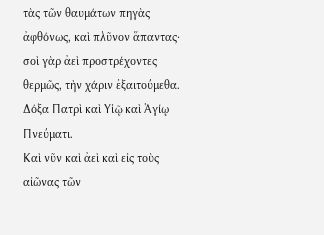τὰς τῶν θαυμάτων πηγὰς ἀφθόνως, καὶ πλῦνον ἅπαντας· σοὶ γὰρ ἀεὶ προστρέχοντες θερμῶς, τὴν χάριν ἐξαιτούμεθα.
Δόξα Πατρὶ καὶ Υἱῷ καὶ Ἁγίῳ Πνεύματι.
Καὶ νῦν καὶ ἀεὶ καὶ εἰς τοὺς αἰῶνας τῶν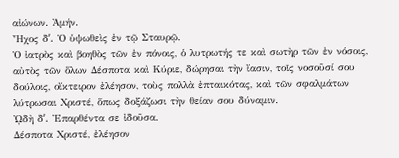αἰώνων. Ἀμήν.
Ἦχος δʹ. Ὁ ὑψωθεὶς ἐν τῷ Σταυρῷ.
Ὁ ἰατρὸς καὶ βοηθὸς τῶν ἐν πόνοις, ὁ λυτρωτής τε καὶ σωτὴρ τῶν ἐν νόσοις, αὐτὸς τῶν ὅλων Δέσποτα καὶ Κύριε, δώρησαι τὴν ἴασιν, τοῖς νοσοῦσί σου δούλοις, οἴκτειρον ἐλέησον, τοὺς πολλὰ ἐπταικότας, καὶ τῶν σφαλμάτων λύτρωσαι Χριστέ, ὅπως δοξάζωσι τὴν θείαν σου δύναμιν.
ᾨδὴ δʹ. Ἐπαρθέντα σε ἰδοῦσα.
Δέσποτα Χριστέ, ἐλέησον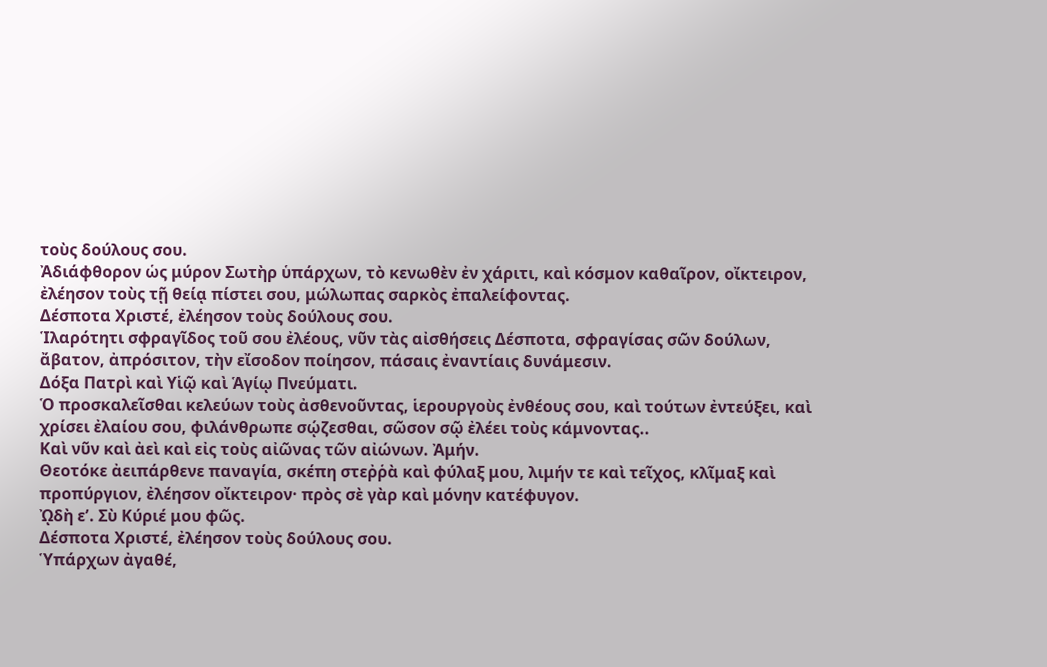τοὺς δούλους σου.
Ἀδιάφθορον ὡς μύρον Σωτὴρ ὑπάρχων, τὸ κενωθὲν ἐν χάριτι, καὶ κόσμον καθαῖρον, οἴκτειρον, ἐλέησον τοὺς τῇ θείᾳ πίστει σου, μώλωπας σαρκὸς ἐπαλείφοντας.
Δέσποτα Χριστέ, ἐλέησον τοὺς δούλους σου.
Ἱλαρότητι σφραγῖδος τοῦ σου ἐλέους, νῦν τὰς αἰσθήσεις Δέσποτα, σφραγίσας σῶν δούλων, ἄβατον, ἀπρόσιτον, τὴν εἴσοδον ποίησον, πάσαις ἐναντίαις δυνάμεσιν.
Δόξα Πατρὶ καὶ Υἱῷ καὶ Ἁγίῳ Πνεύματι.
Ὁ προσκαλεῖσθαι κελεύων τοὺς ἀσθενοῦντας, ἱερουργοὺς ἐνθέους σου, καὶ τούτων ἐντεύξει, καὶ χρίσει ἐλαίου σου, φιλάνθρωπε σῴζεσθαι, σῶσον σῷ ἐλέει τοὺς κάμνοντας..
Καὶ νῦν καὶ ἀεὶ καὶ εἰς τοὺς αἰῶνας τῶν αἰώνων. Ἀμήν.
Θεοτόκε ἀειπάρθενε παναγία, σκέπη στεῤῥὰ καὶ φύλαξ μου, λιμήν τε καὶ τεῖχος, κλῖμαξ καὶ προπύργιον, ἐλέησον οἴκτειρον· πρὸς σὲ γὰρ καὶ μόνην κατέφυγον.
ᾨδὴ εʹ. Σὺ Κύριέ μου φῶς.
Δέσποτα Χριστέ, ἐλέησον τοὺς δούλους σου.
Ὑπάρχων ἀγαθέ,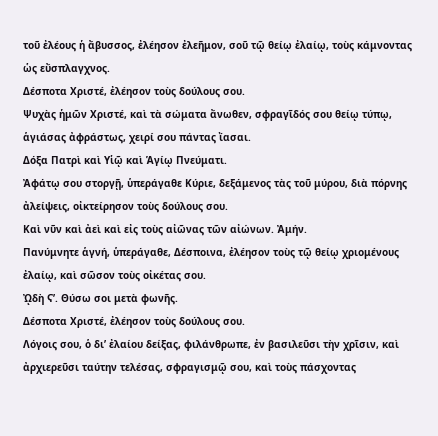τοῦ ἐλέους ἡ ἄβυσσος, ἐλέησον ἐλεῆμον, σοῦ τῷ θείῳ ἐλαίῳ, τοὺς κάμνοντας ὡς εὔσπλαγχνος.
Δέσποτα Χριστέ, ἐλέησον τοὺς δούλους σου.
Ψυχὰς ἡμῶν Χριστέ, καὶ τὰ σώματα ἄνωθεν, σφραγῖδός σου θείῳ τύπῳ, ἁγιάσας ἀφράστως, χειρί σου πάντας ἴασαι.
Δόξα Πατρὶ καὶ Υἱῷ καὶ Ἁγίῳ Πνεύματι.
Ἀφάτῳ σου στοργῇ, ὑπεράγαθε Κύριε, δεξάμενος τὰς τοῦ μύρου, διὰ πόρνης ἀλείψεις, οἰκτείρησον τοὺς δούλους σου.
Καὶ νῦν καὶ ἀεὶ καὶ εἰς τοὺς αἰῶνας τῶν αἰώνων. Ἀμήν.
Πανύμνητε ἁγνή, ὑπεράγαθε, Δέσποινα, ἐλέησον τοὺς τῷ θείῳ χριομένους ἐλαίῳ, καὶ σῶσον τοὺς οἰκέτας σου.
ᾨδὴ Ϛʹ. Θύσω σοι μετὰ φωνῆς.
Δέσποτα Χριστέ, ἐλέησον τοὺς δούλους σου.
Λόγοις σου, ὁ διʼ ἐλαίου δείξας, φιλάνθρωπε, ἐν βασιλεῦσι τὴν χρῖσιν, καὶ ἀρχιερεῦσι ταύτην τελέσας, σφραγισμῷ σου, καὶ τοὺς πάσχοντας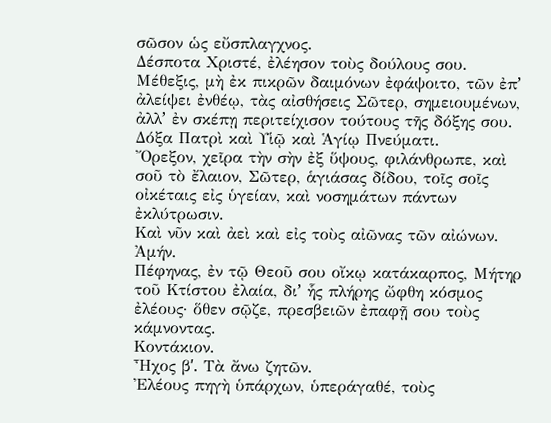σῶσον ὡς εὔσπλαγχνος.
Δέσποτα Χριστέ, ἐλέησον τοὺς δούλους σου.
Μέθεξις, μὴ ἐκ πικρῶν δαιμόνων ἐφάψοιτο, τῶν ἐπʼ ἀλείψει ἐνθέῳ, τὰς αἰσθήσεις Σῶτερ, σημειουμένων, ἀλλʼ ἐν σκέπῃ περιτείχισον τούτους τῆς δόξης σου.
Δόξα Πατρὶ καὶ Υἱῷ καὶ Ἁγίῳ Πνεύματι.
Ὄρεξον, χεῖρα τὴν σὴν ἐξ ὕψους, φιλάνθρωπε, καὶ σοῦ τὸ ἔλαιον, Σῶτερ, ἁγιάσας δίδου, τοῖς σοῖς οἰκέταις εἰς ὑγείαν, καὶ νοσημάτων πάντων ἐκλύτρωσιν.
Καὶ νῦν καὶ ἀεὶ καὶ εἰς τοὺς αἰῶνας τῶν αἰώνων. Ἀμήν.
Πέφηνας, ἐν τῷ Θεοῦ σου οἴκῳ κατάκαρπος, Μήτηρ τοῦ Κτίστου ἐλαία, διʼ ἧς πλήρης ὤφθη κόσμος ἐλέους· ὅθεν σῷζε, πρεσβειῶν ἐπαφῇ σου τοὺς κάμνοντας.
Κοντάκιον.
Ἦχος βʹ. Τὰ ἄνω ζητῶν.
Ἐλέους πηγὴ ὑπάρχων, ὑπεράγαθέ, τοὺς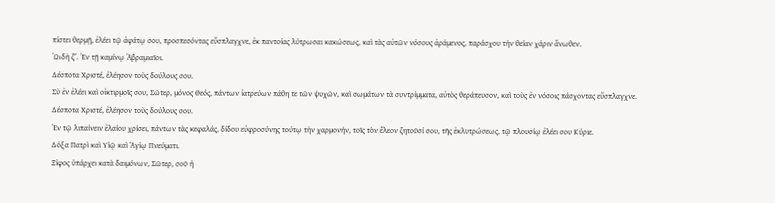πίστει θερμῇ, ἐλέει τῷ ἀφάτῳ σου, προσπεσόντας εὔσπλαγχνε, ἐκ παντοίας λύτρωσαι κακώσεως, καὶ τὰς αὐτῶν νόσους ἀράμενος, παράσχου τὴν θείαν χάριν ἄνωθεν.
ᾨδὴ ζʹ. Ἐν τῇ καμίνῳ Ἀβραμιαῖοι.
Δέσποτα Χριστέ, ἐλέησον τοὺς δούλους σου.
Σὺ ἐν ἐλέει καὶ οἰκτιρμοῖς σου, Σῶτερ, μόνος Θεός, πάντων ἰατρεύων πάθη τε τῶν ψυχῶν, καὶ σωμάτων τὰ συντρίμματα, αὐτὸς θεράπευσον, καὶ τοὺς ἐν νόσοις πάσχοντας εὔσπλαγχνε.
Δέσποτα Χριστέ, ἐλέησον τοὺς δούλους σου.
Ἐν τῷ λιπαίνειν ἐλαίου χρίσει, πάντων τὰς κεφαλάς, δίδου εὐφροσύνης τούτῳ τὴν χαρμονήν, τοῖς τὸν ἔλεον ζητοῦσί σου, τῆς ἐκλυτρώσεως, τῷ πλουσίῳ ἐλέει σου Κύριε.
Δόξα Πατρὶ καὶ Υἱῷ καὶ Ἁγίῳ Πνεύματι.
Ξίφος ὑπάρχει κατὰ δαιμόνων, Σῶτερ, σοῦ ἡ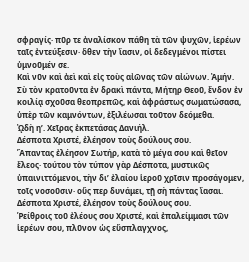σφραγίς· πῦρ τε ἀναλίσκον πάθη τὰ τῶν ψυχῶν, ἱερέων ταῖς ἐντεύξεσιν· ὅθεν τὴν ἴασιν, οἱ δεδεγμένοι πίστει ὑμνοῦμέν σε.
Καὶ νῦν καὶ ἀεὶ καὶ εἰς τοὺς αἰῶνας τῶν αἰώνων. Ἀμήν.
Σὺ τὸν κρατοῦντα ἐν δρακὶ πάντα, Μήτηρ Θεοῦ, ἔνδον ἐν κοιλίᾳ σχοῦσα θεοπρεπῶς, καὶ ἀφράστως σωματώσασα, ὑπὲρ τῶν καμνόντων, ἐξιλέωσαι τοῦτον δεόμεθα.
ᾨδὴ ηʹ. Χεῖρας ἐκπετάσας Δανιήλ.
Δέσποτα Χριστέ, ἐλέησον τοὺς δούλους σου.
Ἅπαντας ἐλέησον Σωτήρ, κατὰ τὸ μέγα σου καὶ θεῖον ἔλεος· τούτου τὸν τύπον γὰρ Δέσποτα, μυστικῶς ὑπαινιττόμενοι, τὴν διʼ ἐλαίου ἱεροῦ χρῖσιν προσάγομεν, τοῖς νοσοῦσιν· οὕς περ δυνάμει, τῇ σὴ πάντας ἴασαι.
Δέσποτα Χριστέ, ἐλέησον τοὺς δούλους σου.
Ῥείθροις τοῦ ἐλέους σου Χριστέ, καὶ ἐπαλείμμασι τῶν ἱερέων σου, πλῦνον ὡς εὔσπλαγχνος,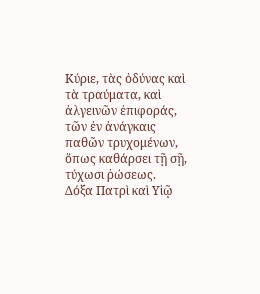Κύριε, τὰς ὀδύνας καὶ τὰ τραύματα, καὶ ἀλγεινῶν ἐπιφοράς, τῶν ἐν ἀνάγκαις παθῶν τρυχομένων, ὅπως καθάρσει τῇ σῇ, τύχωσι ῥώσεως.
Δόξα Πατρὶ καὶ Υἱῷ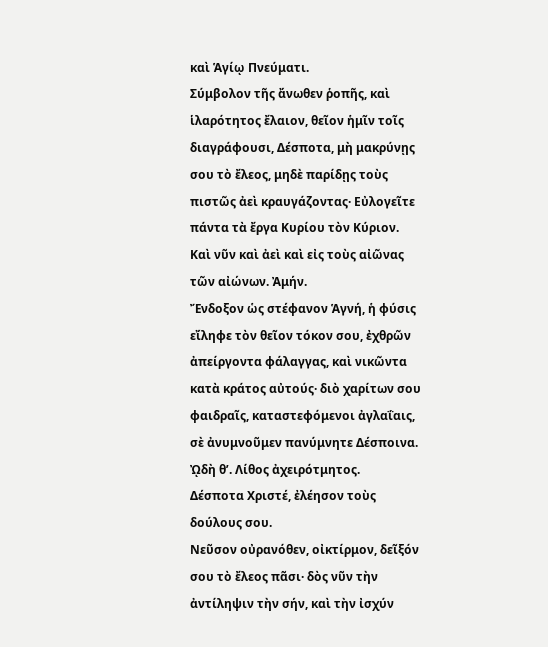καὶ Ἁγίῳ Πνεύματι.
Σύμβολον τῆς ἄνωθεν ῥοπῆς, καὶ ἱλαρότητος ἔλαιον, θεῖον ἡμῖν τοῖς διαγράφουσι, Δέσποτα, μὴ μακρύνῃς σου τὸ ἔλεος, μηδὲ παρίδῃς τοὺς πιστῶς ἀεὶ κραυγάζοντας· Εὐλογεῖτε πάντα τὰ ἔργα Κυρίου τὸν Κύριον.
Καὶ νῦν καὶ ἀεὶ καὶ εἰς τοὺς αἰῶνας τῶν αἰώνων. Ἀμήν.
Ἔνδοξον ὡς στέφανον Ἁγνή, ἡ φύσις εἴληφε τὸν θεῖον τόκον σου, ἐχθρῶν ἀπείργοντα φάλαγγας, καὶ νικῶντα κατὰ κράτος αὐτούς· διὸ χαρίτων σου φαιδραῖς, καταστεφόμενοι ἀγλαΐαις, σὲ ἀνυμνοῦμεν πανύμνητε Δέσποινα.
ᾨδὴ θʹ. Λίθος ἀχειρότμητος.
Δέσποτα Χριστέ, ἐλέησον τοὺς δούλους σου.
Νεῦσον οὐρανόθεν, οἰκτίρμον, δεῖξόν σου τὸ ἔλεος πᾶσι· δὸς νῦν τὴν ἀντίληψιν τὴν σήν, καὶ τὴν ἰσχύν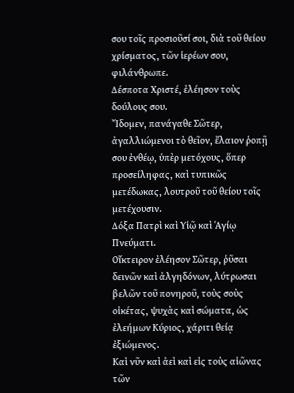σου τοῖς προσιοῦσί σοι, διὰ τοῦ θείου χρίσματος, τῶν ἱερέων σου, φιλάνθρωπε.
Δέσποτα Χριστέ, ἐλέησον τοὺς δούλους σου.
Ἴδομεν, πανάγαθε Σῶτερ, ἀγαλλιώμενοι τὸ θεῖον, ἔλαιον ῥοπῇ σου ἐνθέῳ, ὑπὲρ μετόχους, ὅπερ προσείληφας, καὶ τυπικῶς μετέδωκας, λουτροῦ τοῦ θείου τοῖς μετέχουσιν.
Δόξα Πατρὶ καὶ Υἱῷ καὶ Ἁγίῳ Πνεύματι.
Οἴκτειρον ἐλέησον Σῶτερ, ῥῦσαι δεινῶν καὶ ἀλγηδόνων, λύτρωσαι βελῶν τοῦ πονηροῦ, τοὺς σοὺς οἰκέτας, ψυχὰς καὶ σώματα, ὡς ἐλεήμων Κύριος, χάριτι θείᾳ ἐξιώμενος.
Καὶ νῦν καὶ ἀεὶ καὶ εἰς τοὺς αἰῶνας τῶν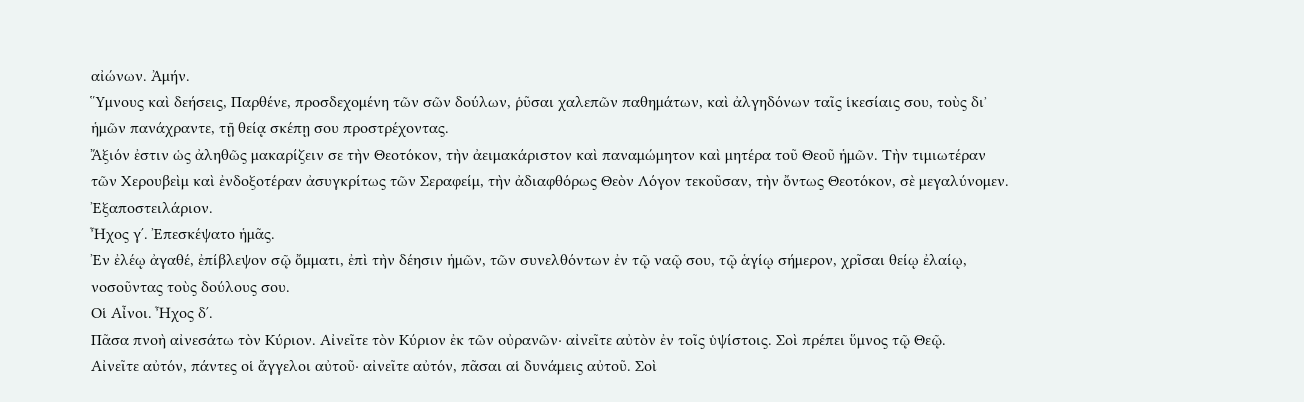αἰώνων. Ἀμήν.
Ὕμνους καὶ δεήσεις, Παρθένε, προσδεχομένη τῶν σῶν δούλων, ῥῦσαι χαλεπῶν παθημάτων, καὶ ἀλγηδόνων ταῖς ἱκεσίαις σου, τοὺς διʼ ἡμῶν πανάχραντε, τῇ θείᾳ σκέπῃ σου προστρέχοντας.
Ἄξιόν ἐστιν ὡς ἀληθῶς μακαρίζειν σε τὴν Θεοτόκον, τὴν ἀειμακάριστον καὶ παναμώμητον καὶ μητέρα τοῦ Θεοῦ ἡμῶν. Τὴν τιμιωτέραν τῶν Χερουβεὶμ καὶ ἐνδοξοτέραν ἀσυγκρίτως τῶν Σεραφείμ, τὴν ἀδιαφθόρως Θεὸν Λόγον τεκοῦσαν, τὴν ὄντως Θεοτόκον, σὲ μεγαλύνομεν.
Ἐξαποστειλάριον.
Ἦχος γʹ. Ἐπεσκέψατο ἡμᾶς.
Ἐν ἐλέῳ ἀγαθέ, ἐπίβλεψον σῷ ὄμματι, ἐπὶ τὴν δέησιν ἡμῶν, τῶν συνελθόντων ἐν τῷ ναῷ σου, τῷ ἁγίῳ σήμερον, χρῖσαι θείῳ ἐλαίῳ, νοσοῦντας τοὺς δούλους σου.
Οἱ Αἶνοι. Ἦχος δʹ.
Πᾶσα πνοὴ αἰνεσάτω τὸν Κύριον. Αἰνεῖτε τὸν Κύριον ἐκ τῶν οὐρανῶν· αἰνεῖτε αὐτὸν ἐν τοῖς ὑψίστοις. Σοὶ πρέπει ὕμνος τῷ Θεῷ.
Αἰνεῖτε αὐτόν, πάντες οἱ ἄγγελοι αὐτοῦ· αἰνεῖτε αὐτόν, πᾶσαι αἱ δυνάμεις αὐτοῦ. Σοὶ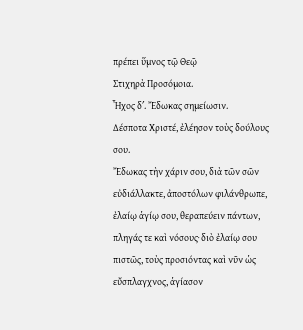πρέπει ὕμνος τῷ Θεῷ
Στιχηρὰ Προσόμοια.
Ἦχος δʹ. Ἔδωκας σημείωσιν.
Δέσποτα Χριστέ, ἐλέησον τοὺς δούλους σου.
Ἔδωκας τὴν χάριν σου, διὰ τῶν σῶν εὐδιάλλακτε, ἀποστόλων φιλάνθρωπε, ἐλαίῳ ἁγίῳ σου, θεραπεύειν πάντων, πληγάς τε καὶ νόσους· διὸ ἐλαίῳ σου πιστῶς, τοὺς προσιόντας καὶ νῦν ὡς εὔσπλαγχνος, ἁγίασον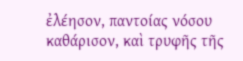ἐλέησον, παντοίας νόσου καθάρισον, καὶ τρυφῆς τῆς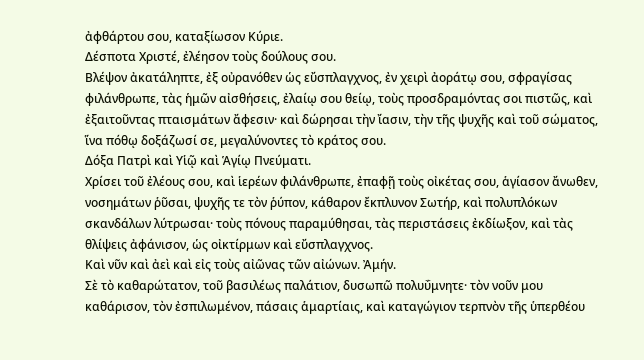ἀφθάρτου σου, καταξίωσον Κύριε.
Δέσποτα Χριστέ, ἐλέησον τοὺς δούλους σου.
Βλέψον ἀκατάληπτε, ἐξ οὐρανόθεν ὡς εὔσπλαγχνος, ἐν χειρὶ ἀοράτῳ σου, σφραγίσας φιλάνθρωπε, τὰς ἡμῶν αἰσθήσεις, ἐλαίῳ σου θείῳ, τοὺς προσδραμόντας σοι πιστῶς, καὶ ἐξαιτοῦντας πταισμάτων ἄφεσιν· καὶ δώρησαι τὴν ἴασιν, τὴν τῆς ψυχῆς καὶ τοῦ σώματος, ἵνα πόθῳ δοξάζωσί σε, μεγαλύνοντες τὸ κράτος σου.
Δόξα Πατρὶ καὶ Υἱῷ καὶ Ἁγίῳ Πνεύματι.
Χρίσει τοῦ ἐλέους σου, καὶ ἱερέων φιλάνθρωπε, ἐπαφῇ τοὺς οἰκέτας σου, ἁγίασον ἄνωθεν, νοσημάτων ῥῦσαι, ψυχῆς τε τὸν ῥύπον, κάθαρον ἔκπλυνον Σωτήρ, καὶ πολυπλόκων σκανδάλων λύτρωσαι· τοὺς πόνους παραμύθησαι, τὰς περιστάσεις ἐκδίωξον, καὶ τὰς θλίψεις ἀφάνισον, ὡς οἰκτίρμων καὶ εὔσπλαγχνος.
Καὶ νῦν καὶ ἀεὶ καὶ εἰς τοὺς αἰῶνας τῶν αἰώνων. Ἀμήν.
Σὲ τὸ καθαρώτατον, τοῦ βασιλέως παλάτιον, δυσωπῶ πολυΰμνητε· τὸν νοῦν μου καθάρισον, τὸν ἐσπιλωμένον, πάσαις ἁμαρτίαις, καὶ καταγώγιον τερπνὸν τῆς ὑπερθέου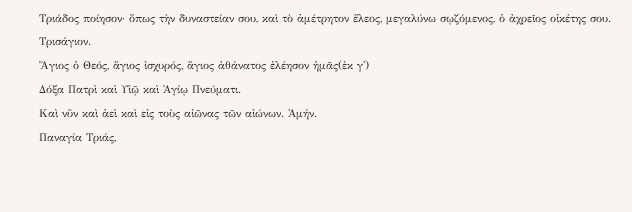Τριάδος ποίησον· ὅπως τὴν δυναστείαν σου, καὶ τὸ ἀμέτρητον ἔλεος, μεγαλύνω σῳζόμενος, ὁ ἀχρεῖος οἰκέτης σου.
Τρισάγιον.
Ἅγιος ὁ Θεός, ἅγιος ἰσχυρός, ἅγιος ἀθάνατος ἐλέησον ἡμᾶς(ἐκ γ')
Δόξα Πατρὶ καὶ Υἱῷ καὶ Ἁγίῳ Πνεύματι.
Καὶ νῦν καὶ ἀεὶ καὶ εἰς τοὺς αἰῶνας τῶν αἰώνων. Ἀμήν.
Παναγία Τριάς,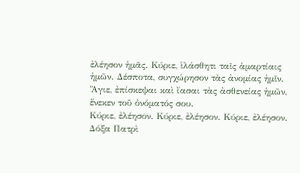ἐλέησον ἡμᾶς. Κύριε, ἱλάσθητι ταῖς ἁμαρτίαις ἡμῶν. Δέσποτα, συγχώρησον τὰς ἀνομίας ἡμῖν. Ἅγιε, ἐπίσκεψαι καὶ ἴασαι τὰς ἀσθενείας ἡμῶν, ἕνεκεν τοῦ ὀνόματός σου.
Κύριε, ἐλέησον. Κύριε, ἐλέησον. Κύριε, ἐλέησον.
Δόξα Πατρὶ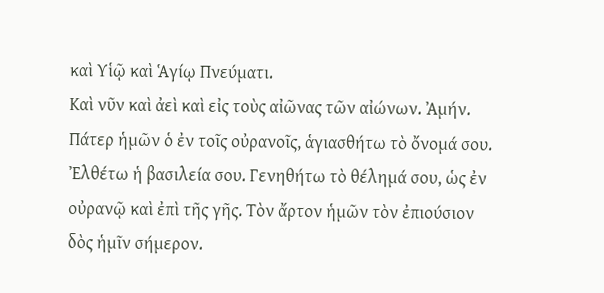καὶ Υἱῷ καὶ Ἁγίῳ Πνεύματι.
Καὶ νῦν καὶ ἀεὶ καὶ εἰς τοὺς αἰῶνας τῶν αἰώνων. Ἀμήν.
Πάτερ ἡμῶν ὁ ἐν τοῖς οὐρανοῖς, ἁγιασθήτω τὸ ὄνομά σου. Ἐλθέτω ἡ βασιλεία σου. Γενηθήτω τὸ θέλημά σου, ὡς ἐν οὐρανῷ καὶ ἐπὶ τῆς γῆς. Τὸν ἄρτον ἡμῶν τὸν ἐπιούσιον δὸς ἡμῖν σήμερον.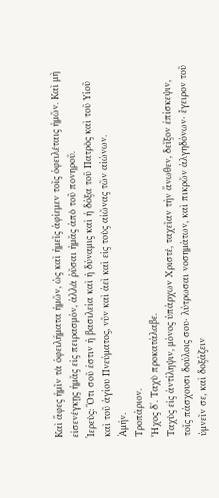Καὶ ἄφες ἡμῖν τὰ ὀφειλήματα ἡμῶν, ὡς καὶ ἡμεῖς ἀφίεμεν τοῖς ὀφειλέταις ἡμῶν. Καὶ μὴ εἰσενέγκῃς ἡμᾶς εἰς πειρασμόν, ἀλλὰ ῥῦσαι ἡμᾶς ἀπὸ τοῦ πονηροῦ.
Ἱερεὺς: Ὅτι σοῦ ἐστιν ἡ βασιλεία καὶ ἡ δύναμις καὶ ἡ δόξα τοῦ Πατρὸς καὶ τοῦ Υἱοῦ καὶ τοῦ ἁγίου Πνεύματος, νῦν καὶ ἀεὶ καὶ εἰς τοὺς αἰῶνας τῶν αἰώνων.
Ἀμήν.
Τροπάριον.
Ἦχος δʹ. Ταχὺ προκατάλαβε.
Ταχὺς εἰς ἀντίληψιν, μόνος ὑπάρχων Χριστέ, ταχεῖαν τὴν ἄνωθεν, δεῖξον ἐπίσκεψιν, τοῖς πάσχουσι δούλοις σου· λύτρωσαι νοσημάτων, καὶ πικρῶν ἀλγηδόνων· ἔγειρον τοῦ ὑμνεῖν σε, καὶ δοξάζειν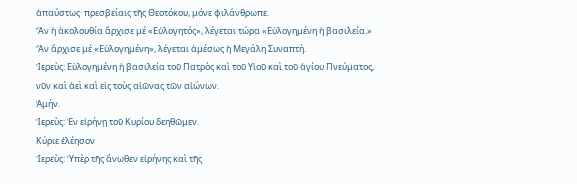ἀπαύστως· πρεσβείαις τῆς Θεοτόκου, μόνε φιλάνθρωπε.
Ἄν ἡ ἀκολουθία ἄρχισε μέ «Εὐλογητός», λέγεται τώρα «Εὐλογημένη ἡ βασιλεία.» Ἄν ἄρχισε μέ «Εὐλογημένη», λέγεται ἀμέσως ἡ Μεγάλη Συναπτή.
Ἱερεὺς: Εὐλογημένη ἡ βασιλεία τοῦ Πατρὸς καὶ τοῦ Υἱοῦ καὶ τοῦ ἁγίου Πνεύματος, νῦν καὶ ἀεὶ καὶ εἰς τοὺς αἰῶνας τῶν αἰώνων.
Ἀμήν.
Ἱερεὺς: Ἐν εἰρήνῃ τοῦ Κυρίου δεηθῶμεν.
Κύριε ἐλέησον
Ἱερεὺς: Ὑπὲρ τῆς ἄνωθεν εἰρήνης καὶ τῆς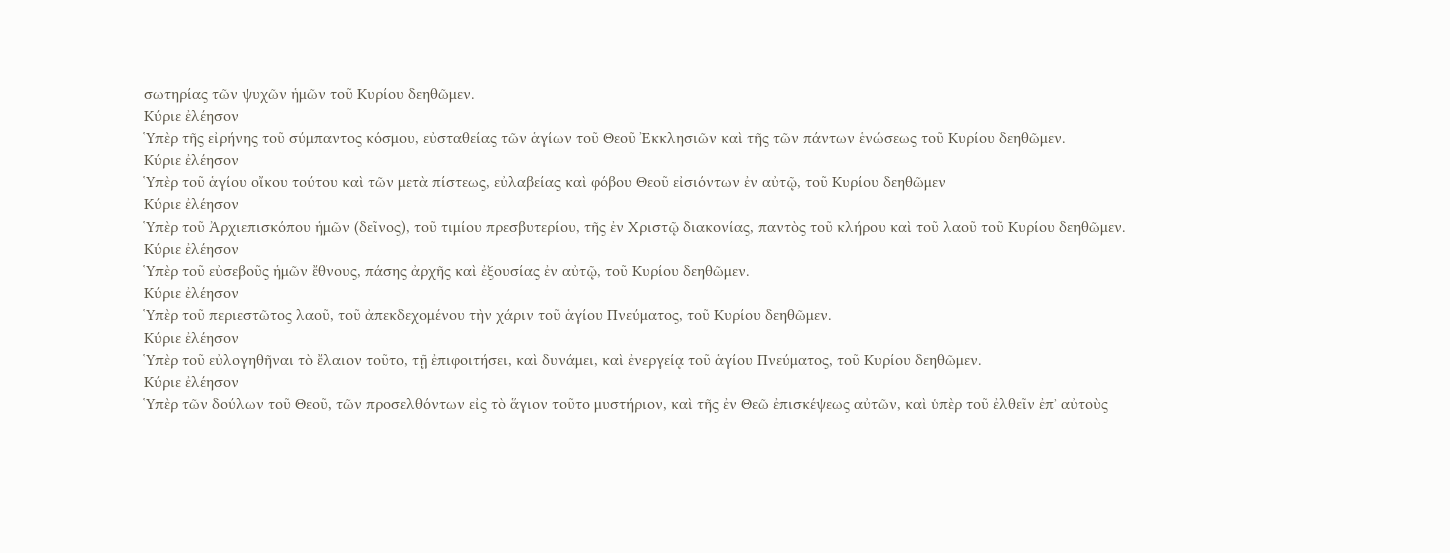σωτηρίας τῶν ψυχῶν ἡμῶν τοῦ Κυρίου δεηθῶμεν.
Κύριε ἐλέησον
Ὑπὲρ τῆς εἰρήνης τοῦ σύμπαντος κόσμου, εὐσταθείας τῶν ἁγίων τοῦ Θεοῦ Ἐκκλησιῶν καὶ τῆς τῶν πάντων ἑνώσεως τοῦ Κυρίου δεηθῶμεν.
Κύριε ἐλέησον
Ὑπὲρ τοῦ ἁγίου οἴκου τούτου καὶ τῶν μετὰ πίστεως, εὐλαβείας καὶ φόβου Θεοῦ εἰσιόντων ἐν αὐτῷ, τοῦ Κυρίου δεηθῶμεν
Κύριε ἐλέησον
Ὑπὲρ τοῦ Ἀρχιεπισκόπου ἡμῶν (δεῖνος), τοῦ τιμίου πρεσβυτερίου, τῆς ἐν Χριστῷ διακονίας, παντὸς τοῦ κλήρου καὶ τοῦ λαοῦ τοῦ Κυρίου δεηθῶμεν.
Κύριε ἐλέησον
Ὑπὲρ τοῦ εὐσεβοῦς ἡμῶν ἔθνους, πάσης ἀρχῆς καὶ ἐξουσίας ἐν αὐτῷ, τοῦ Κυρίου δεηθῶμεν.
Κύριε ἐλέησον
Ὑπὲρ τοῦ περιεστῶτος λαοῦ, τοῦ ἀπεκδεχομένου τὴν χάριν τοῦ ἁγίου Πνεύματος, τοῦ Κυρίου δεηθῶμεν.
Κύριε ἐλέησον
Ὑπὲρ τοῦ εὐλογηθῆναι τὸ ἔλαιον τοῦτο, τῇ ἐπιφοιτήσει, καὶ δυνάμει, καὶ ἐνεργείᾳ τοῦ ἁγίου Πνεύματος, τοῦ Κυρίου δεηθῶμεν.
Κύριε ἐλέησον
Ὑπὲρ τῶν δούλων τοῦ Θεοῦ, τῶν προσελθόντων εἰς τὸ ἅγιον τοῦτο μυστήριον, καὶ τῆς ἐν Θεῶ ἐπισκέψεως αὐτῶν, καὶ ὑπὲρ τοῦ ἐλθεῖν ἐπʼ αὐτοὺς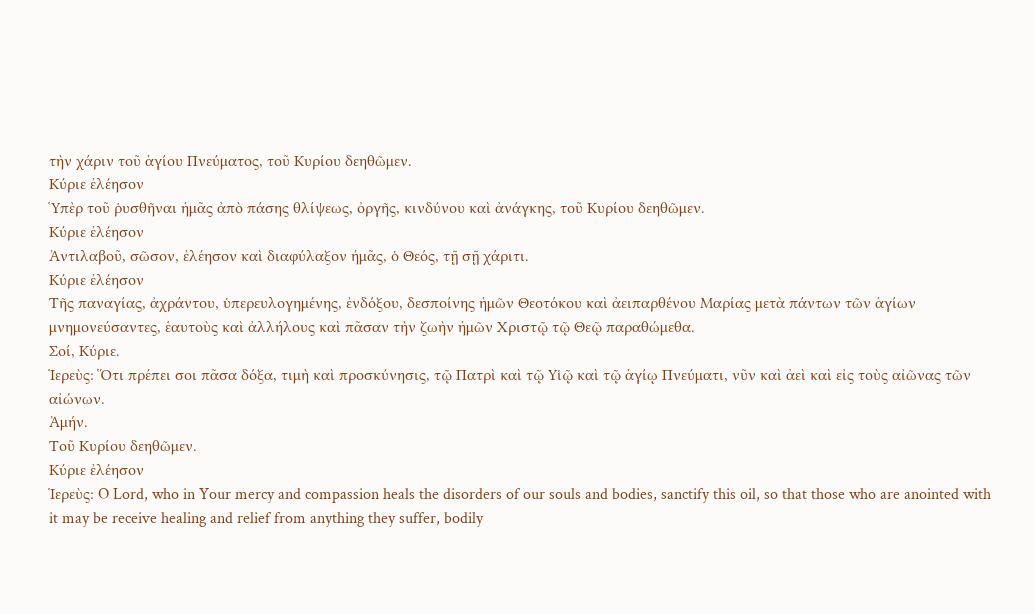τὴν χάριν τοῦ ἁγίου Πνεύματος, τοῦ Κυρίου δεηθῶμεν.
Κύριε ἐλέησον
Ὑπὲρ τοῦ ῥυσθῆναι ἡμᾶς ἀπὸ πάσης θλίψεως, ὀργῆς, κινδύνου καὶ ἀνάγκης, τοῦ Κυρίου δεηθῶμεν.
Κύριε ἐλέησον
Ἀντιλαβοῦ, σῶσον, ἐλέησον καὶ διαφύλαξον ἡμᾶς, ὁ Θεός, τῇ σῇ χάριτι.
Κύριε ἐλέησον
Τῆς παναγίας, ἀχράντου, ὑπερευλογημένης, ἐνδόξου, δεσποίνης ἡμῶν Θεοτόκου καὶ ἀειπαρθένου Μαρίας μετὰ πάντων τῶν ἁγίων μνημονεύσαντες, ἑαυτοὺς καὶ ἀλλήλους καὶ πᾶσαν τὴν ζωὴν ἡμῶν Χριστῷ τῷ Θεῷ παραθώμεθα.
Σοί, Κύριε.
Ἱερεὺς: Ὅτι πρέπει σοι πᾶσα δόξα, τιμὴ καὶ προσκύνησις, τῷ Πατρὶ καὶ τῷ Υἱῷ καὶ τῷ ἁγίῳ Πνεύματι, νῦν καὶ ἀεὶ καὶ εἰς τοὺς αἰῶνας τῶν αἰώνων.
Ἀμήν.
Τοῦ Κυρίου δεηθῶμεν.
Κύριε ἐλέησον
Ἱερεὺς: O Lord, who in Your mercy and compassion heals the disorders of our souls and bodies, sanctify this oil, so that those who are anointed with it may be receive healing and relief from anything they suffer, bodily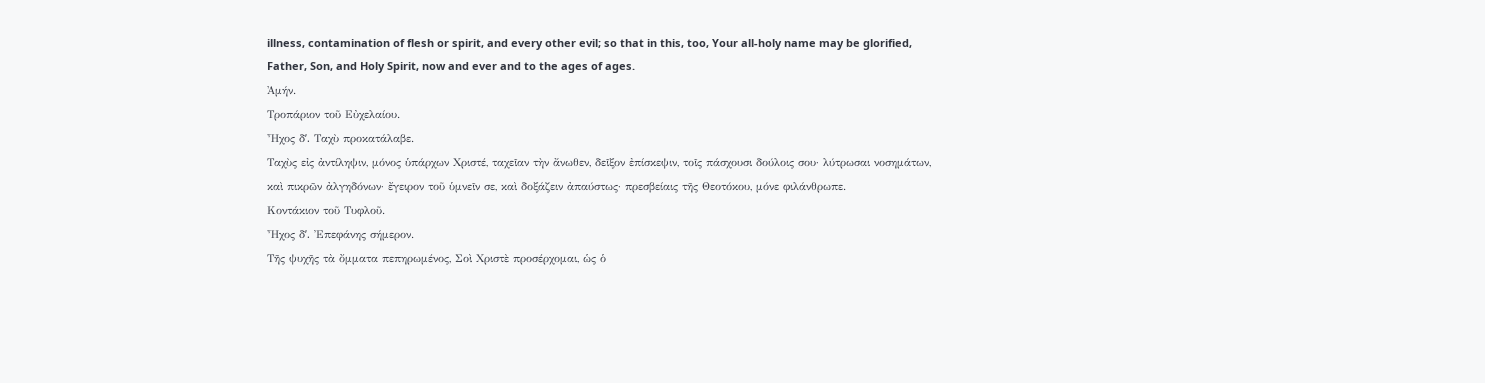illness, contamination of flesh or spirit, and every other evil; so that in this, too, Your all-holy name may be glorified, Father, Son, and Holy Spirit, now and ever and to the ages of ages.
Ἀμήν.
Τροπάριον τοῦ Εὐχελαίου.
Ἦχος δʹ. Ταχὺ προκατάλαβε.
Ταχὺς εἰς ἀντίληψιν, μόνος ὑπάρχων Χριστέ, ταχεῖαν τὴν ἄνωθεν, δεῖξον ἐπίσκεψιν, τοῖς πάσχουσι δούλοις σου· λύτρωσαι νοσημάτων, καὶ πικρῶν ἀλγηδόνων· ἔγειρον τοῦ ὑμνεῖν σε, καὶ δοξάζειν ἀπαύστως· πρεσβείαις τῆς Θεοτόκου, μόνε φιλάνθρωπε.
Κοντάκιον τοῦ Τυφλοῦ.
Ἦχος δʹ. Ἐπεφάνης σήμερον.
Τῆς ψυχῆς τὰ ὄμματα πεπηρωμένος, Σοὶ Χριστὲ προσέρχομαι, ὡς ὁ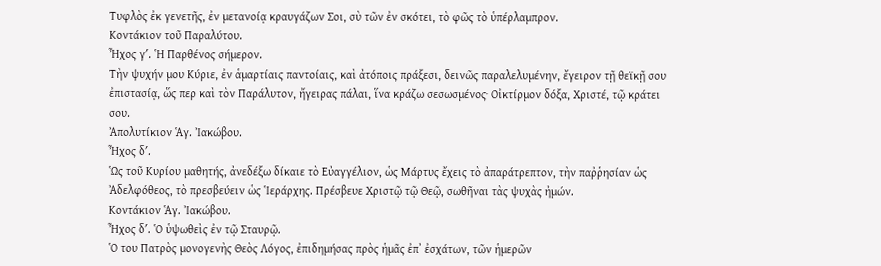Τυφλὸς ἐκ γενετῆς, ἐν μετανοίᾳ κραυγάζων Σοι, σὺ τῶν ἐν σκότει, τὸ φῶς τὸ ὑπέρλαμπρον.
Κοντάκιον τοῦ Παραλύτου.
Ἦχος γʹ. Ἡ Παρθένος σήμερον.
Τὴν ψυχήν μου Κύριε, ἐν ἁμαρτίαις παντοίαις, καὶ ἀτόποις πράξεσι, δεινῶς παραλελυμένην, ἔγειρον τῇ θεϊκῇ σου ἐπιστασίᾳ, ὥς περ καὶ τὸν Παράλυτον, ἤγειρας πάλαι, ἵνα κράζω σεσωσμένος· Οἰκτίρμον δόξα, Χριστέ, τῷ κράτει σου.
Ἀπολυτίκιον Ἁγ. Ἰακώβου.
Ἦχος δʹ.
Ὡς τοῦ Κυρίου μαθητής, ἀνεδέξω δίκαιε τὸ Εὐαγγέλιον, ὡς Μάρτυς ἔχεις τὸ ἀπαράτρεπτον, τὴν παῤῥησίαν ὡς Ἀδελφόθεος, τὸ πρεσβεύειν ὡς Ἱεράρχης. Πρέσβευε Χριστῷ τῷ Θεῷ, σωθῆναι τὰς ψυχὰς ἠμών.
Κοντάκιον Ἁγ. Ἰακώβου.
Ἦχος δʹ. Ὁ ὑψωθεὶς ἐν τῷ Σταυρῷ.
Ὁ του Πατρὸς μονογενὴς Θεὸς Λόγος, ἐπιδημήσας πρὸς ἡμᾶς ἐπʼ ἐσχάτων, τῶν ἡμερῶν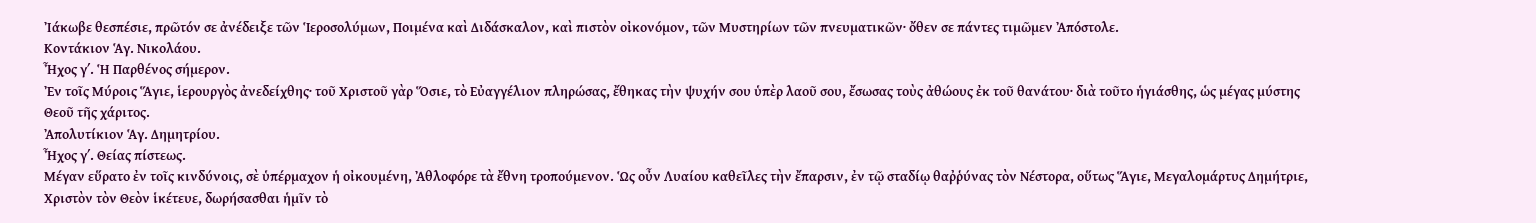Ἰάκωβε θεσπέσιε, πρῶτόν σε ἀνέδειξε τῶν Ἱεροσολύμων, Ποιμένα καὶ Διδάσκαλον, καὶ πιστὸν οἰκονόμον, τῶν Μυστηρίων τῶν πνευματικῶν· ὄθεν σε πάντες τιμῶμεν Ἀπόστολε.
Κοντάκιον Ἁγ. Νικολάου.
Ἦχος γʹ. Ἡ Παρθένος σήμερον.
Ἐν τοῖς Μύροις Ἅγιε, ἱερουργὸς ἀνεδείχθης· τοῦ Χριστοῦ γὰρ Ὅσιε, τὸ Εὐαγγέλιον πληρώσας, ἔθηκας τὴν ψυχήν σου ὑπὲρ λαοῦ σου, ἔσωσας τοὺς ἀθώους ἐκ τοῦ θανάτου· διὰ τοῦτο ἡγιάσθης, ὡς μέγας μύστης Θεοῦ τῆς χάριτος.
Ἀπολυτίκιον Ἁγ. Δημητρίου.
Ἦχος γʹ. Θείας πίστεως.
Μέγαν εὕρατο ἐν τοῖς κινδύνοις, σὲ ὑπέρμαχον ἡ οἰκουμένη, Ἀθλοφόρε τὰ ἔθνη τροπούμενον. Ὡς οὖν Λυαίου καθεῖλες τὴν ἔπαρσιν, ἐν τῷ σταδίῳ θαῤῥύνας τὸν Νέστορα, οὕτως Ἅγιε, Μεγαλομάρτυς Δημήτριε, Χριστὸν τὸν Θεὸν ἱκέτευε, δωρήσασθαι ἡμῖν τὸ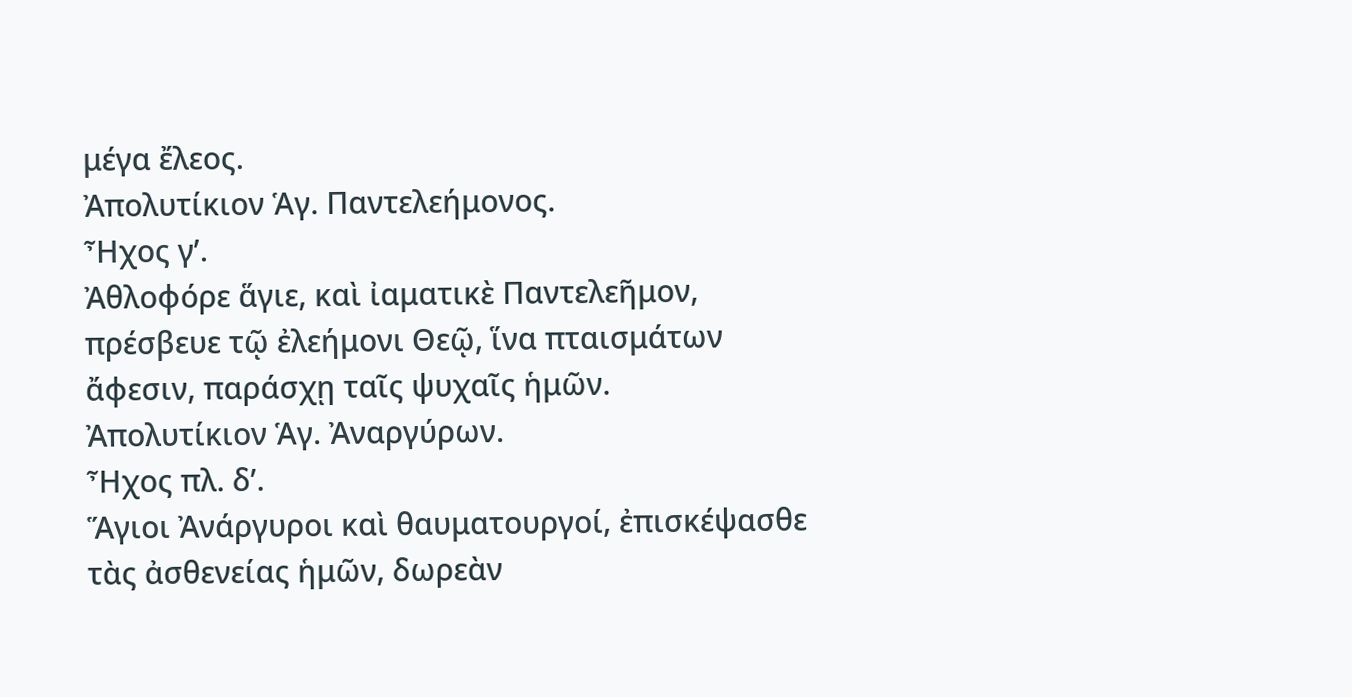μέγα ἔλεος.
Ἀπολυτίκιον Ἁγ. Παντελεήμονος.
Ἦχος γʹ.
Ἀθλοφόρε ἅγιε, καὶ ἰαματικὲ Παντελεῆμον, πρέσβευε τῷ ἐλεήμονι Θεῷ, ἵνα πταισμάτων ἄφεσιν, παράσχῃ ταῖς ψυχαῖς ἡμῶν.
Ἀπολυτίκιον Ἁγ. Ἀναργύρων.
Ἦχος πλ. δʹ.
Ἅγιοι Ἀνάργυροι καὶ θαυματουργοί, ἐπισκέψασθε τὰς ἀσθενείας ἡμῶν, δωρεὰν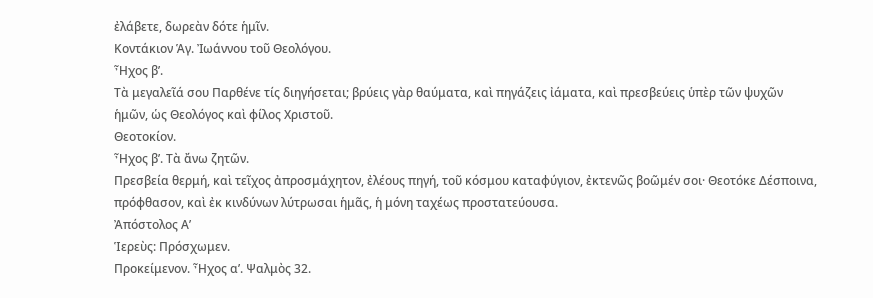ἐλάβετε, δωρεὰν δότε ἡμῖν.
Κοντάκιον Ἁγ. Ἰωάννου τοῦ Θεολόγου.
Ἦχος βʹ.
Τὰ μεγαλεῖά σου Παρθένε τίς διηγήσεται; βρύεις γὰρ θαύματα, καὶ πηγάζεις ἰάματα, καὶ πρεσβεύεις ὑπὲρ τῶν ψυχῶν ἡμῶν, ὡς Θεολόγος καὶ φίλος Χριστοῦ.
Θεοτοκίον.
Ἦχος βʹ. Τὰ ἄνω ζητῶν.
Πρεσβεία θερμή, καὶ τεῖχος ἀπροσμάχητον, ἐλέους πηγή, τοῦ κόσμου καταφύγιον, ἐκτενῶς βοῶμέν σοι· Θεοτόκε Δέσποινα, πρόφθασον, καὶ ἐκ κινδύνων λύτρωσαι ἡμᾶς, ἡ μόνη ταχέως προστατεύουσα.
Ἀπόστολος Αʹ
Ἱερεὺς: Πρόσχωμεν.
Προκείμενον. Ἦχος αʹ. Ψαλμὸς 32.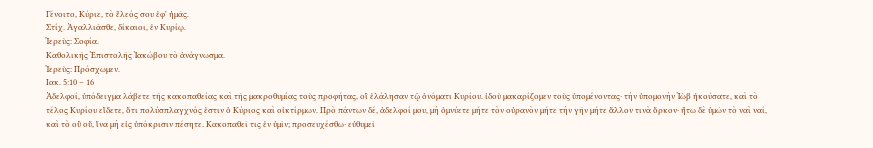Γένοιτο, Κύριε, τὸ ἔλεός σου ἐφʼ ἡμᾶς.
Στίχ. Ἀγαλλιᾶσθε, δίκαιοι, ἐν Κυρίῳ.
Ἱερεὺς: Σοφία.
Καθολικῆς Ἐπιστολῆς Ἰακώβου τὸ ἀνάγνωσμα.
Ἱερεὺς: Πρόσχωμεν.
Ιακ. 5:10 – 16
Ἀδελφοί, ὑπόδειγμα λάβετε τῆς κακοπαθείας καὶ τῆς μακροθυμίας τοὺς προφήτας, οἳ ἐλάλησαν τῷ ὀνόματι Κυρίου. ἰδοὺ μακαρίζομεν τοὺς ὑπομένοντας· τὴν ὑπομονὴν Ἰὼβ ἠκούσατε, καὶ τὸ τέλος Κυρίου εἴδετε, ὅτι πολύσπλαγχνός ἐστιν ὁ Κύριος καὶ οἰκτίρμων. Πρὸ πάντων δέ, ἀδελφοί μου, μὴ ὀμνύετε μήτε τὸν οὐρανὸν μήτε τὴν γῆν μήτε ἄλλον τινὰ ὅρκον· ἤτω δὲ ὑμῶν τὸ ναὶ ναί, καὶ τὸ οὒ οὔ, ἵνα μὴ εἰς ὑπόκρισιν πέσητε. Κακοπαθεῖ τις ἐν ὑμῖν; προσευχέσθω· εὐθυμεῖ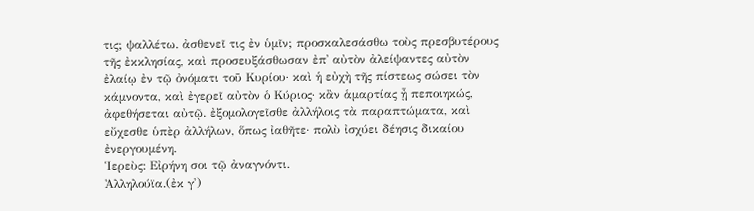τις; ψαλλέτω. ἀσθενεῖ τις ἐν ὑμῖν; προσκαλεσάσθω τοὺς πρεσβυτέρους τῆς ἐκκλησίας, καὶ προσευξάσθωσαν ἐπ᾽ αὐτὸν ἀλείψαντες αὐτὸν ἐλαίῳ ἐν τῷ ὀνόματι τοῦ Κυρίου· καὶ ἡ εὐχὴ τῆς πίστεως σώσει τὸν κάμνοντα, καὶ ἐγερεῖ αὐτὸν ὁ Κύριος· κἂν ἁμαρτίας ᾖ πεποιηκώς, ἀφεθήσεται αὐτῷ. ἐξομολογεῖσθε ἀλλήλοις τὰ παραπτώματα, καὶ εὔχεσθε ὑπὲρ ἀλλήλων, ὅπως ἰαθῆτε· πολὺ ἰσχύει δέησις δικαίου ἐνεργουμένη.
Ἱερεὺς: Εἰρήνη σοι τῷ ἀναγνόντι.
Ἀλληλούϊα.(ἐκ γ')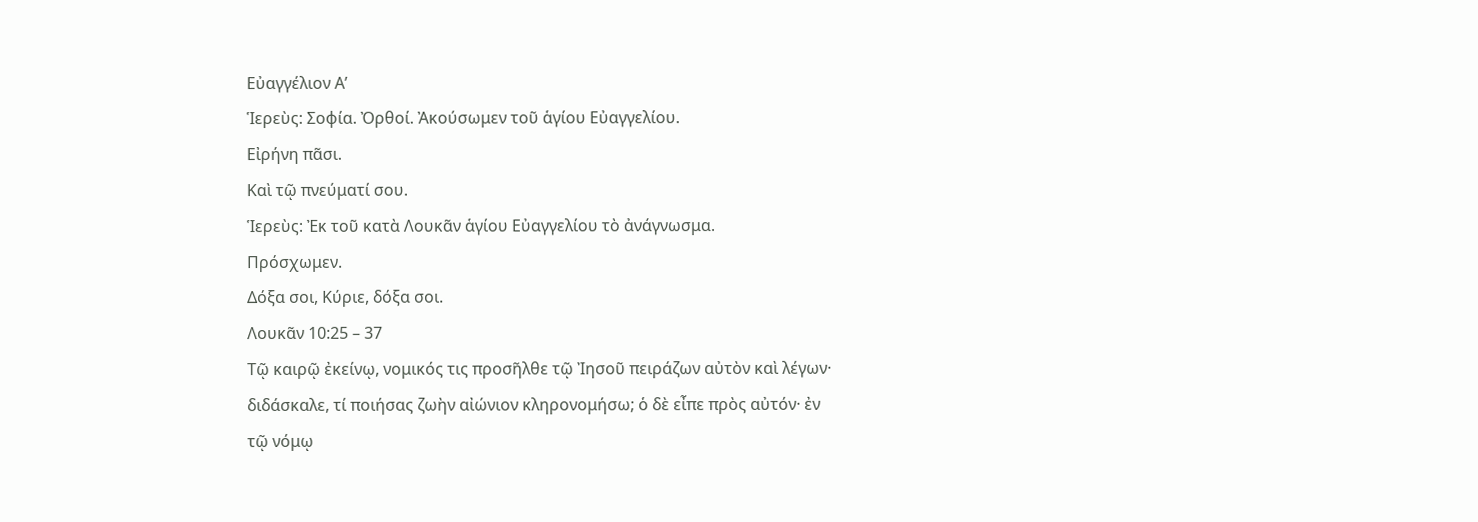Εὐαγγέλιον Αʹ
Ἱερεὺς: Σοφία. Ὀρθοί. Ἀκούσωμεν τοῦ ἁγίου Εὐαγγελίου.
Εἰρήνη πᾶσι.
Καὶ τῷ πνεύματί σου.
Ἱερεὺς: Ἐκ τοῦ κατὰ Λουκᾶν ἁγίου Εὐαγγελίου τὸ ἀνάγνωσμα.
Πρόσχωμεν.
Δόξα σοι, Κύριε, δόξα σοι.
Λουκᾶν 10:25 – 37
Τῷ καιρῷ ἐκείνῳ, νομικός τις προσῆλθε τῷ Ἰησοῦ πειράζων αὐτὸν καὶ λέγων· διδάσκαλε, τί ποιήσας ζωὴν αἰώνιον κληρονομήσω; ὁ δὲ εἶπε πρὸς αὐτόν· ἐν τῷ νόμῳ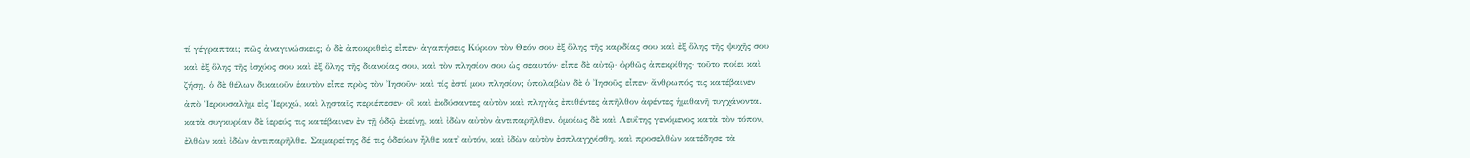τί γέγραπται; πῶς ἀναγινώσκεις; ὁ δὲ ἀποκριθεὶς εἶπεν· ἀγαπήσεις Κύριον τὸν Θεόν σου ἐξ ὅλης τῆς καρδίας σου καὶ ἐξ ὅλης τῆς ψυχῆς σου καὶ ἐξ ὅλης τῆς ἰσχύος σου καὶ ἐξ ὅλης τῆς διανοίας σου, καὶ τὸν πλησίον σου ὡς σεαυτόν· εἶπε δὲ αὐτῷ· ὀρθῶς ἀπεκρίθης· τοῦτο ποίει καὶ ζήσῃ. ὁ δὲ θέλων δικαιοῦν ἑαυτὸν εἶπε πρὸς τὸν Ἰησοῦν· καὶ τίς ἐστί μου πλησίον; ὑπολαβὼν δὲ ὁ Ἰησοῦς εἶπεν· ἄνθρωπός τις κατέβαινεν ἀπὸ Ἱερουσαλὴμ εἰς Ἱεριχώ, καὶ λῃσταῖς περιέπεσεν· οἳ καὶ ἐκδύσαντες αὐτὸν καὶ πληγὰς ἐπιθέντες ἀπῆλθον ἀφέντες ἡμιθανῆ τυγχάνοντα. κατὰ συγκυρίαν δὲ ἱερεύς τις κατέβαινεν ἐν τῇ ὁδῷ ἐκείνῃ, καὶ ἰδὼν αὐτὸν ἀντιπαρῆλθεν. ὁμοίως δὲ καὶ Λευΐτης γενόμενος κατὰ τὸν τόπον, ἐλθὼν καὶ ἰδὼν ἀντιπαρῆλθε. Σαμαρείτης δέ τις ὁδεύων ἦλθε κατ᾿ αὐτόν, καὶ ἰδὼν αὐτὸν ἐσπλαγχνίσθη, καὶ προσελθὼν κατέδησε τὰ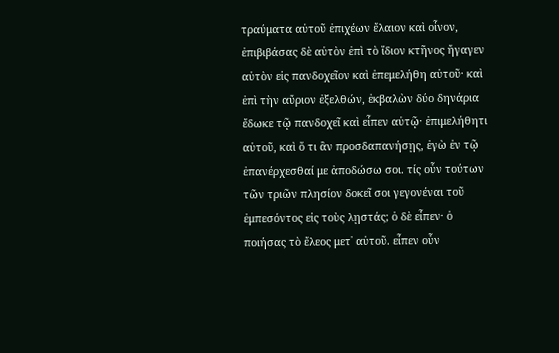τραύματα αὐτοῦ ἐπιχέων ἔλαιον καὶ οἶνον, ἐπιβιβάσας δὲ αὐτὸν ἐπὶ τὸ ἴδιον κτῆνος ἤγαγεν αὐτὸν εἰς πανδοχεῖον καὶ ἐπεμελήθη αὐτοῦ· καὶ ἐπὶ τὴν αὔριον ἐξελθών, ἐκβαλὼν δύο δηνάρια ἔδωκε τῷ πανδοχεῖ καὶ εἶπεν αὐτῷ· ἐπιμελήθητι αὐτοῦ, καὶ ὅ τι ἂν προσδαπανήσῃς, ἐγὼ ἐν τῷ ἐπανέρχεσθαί με ἀποδώσω σοι. τίς οὖν τούτων τῶν τριῶν πλησίον δοκεῖ σοι γεγονέναι τοῦ ἐμπεσόντος εἰς τοὺς λῃστάς; ὁ δὲ εἶπεν· ὁ ποιήσας τὸ ἔλεος μετ᾿ αὐτοῦ. εἶπεν οὖν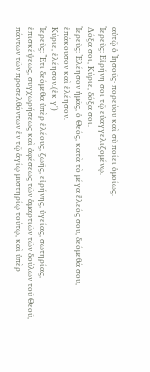αὐτῷ ὁ Ἰησοῦς· πορεύου καὶ σὺ ποίει ὁμοίως.
Ἱερεὺς: Εἰρήνη σοι τῷ εὐαγγελιζομένῳ.
Δόξα σοι, Κύριε, δόξα σοι.
Ἱερεὺς: Ἐλέησον ἡμᾶς, ὁ Θεός, κατὰ τὸ μέγα ἔλεός σου, δεόμεθά σου, ἐπάκουσον καὶ ἐλέησον.
Κύριε, ἐλέησον.(ἐκ γ')
Ἱερεὺς: Ἔτι δεόμεθα ὑπὲρ ἐλέους, ζωῆς, εἰρήνης, ὑγείας, σωτηρίας, ἐπισκέψεως, συγχωρήσεως καὶ ἀφέσεως τῶν ἁμαρτιῶν τῶν δούλων τοῦ Θεοῦ, πάντων τῶν προσελθόντων ἐν τῷ ἁγίῳ μυστηρίῳ τούτῳ, καὶ ὑπὲρ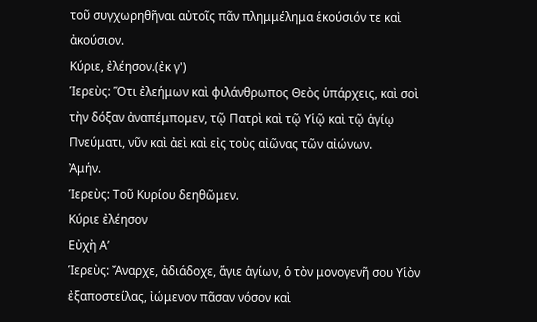τοῦ συγχωρηθῆναι αὐτοῖς πᾶν πλημμέλημα ἑκούσιόν τε καὶ ἀκούσιον.
Κύριε, ἐλέησον.(ἐκ γ')
Ἱερεὺς: Ὅτι ἐλεήμων καὶ φιλάνθρωπος Θεὸς ὑπάρχεις, καὶ σοὶ τὴν δόξαν ἀναπέμπομεν, τῷ Πατρὶ καὶ τῷ Υἱῷ καὶ τῷ ἁγίῳ Πνεύματι, νῦν καὶ ἀεὶ καὶ εἰς τοὺς αἰῶνας τῶν αἰώνων.
Ἀμήν.
Ἱερεὺς: Τοῦ Κυρίου δεηθῶμεν.
Κύριε ἐλέησον
Εὐχὴ Αʹ
Ἱερεὺς: Ἄναρχε, ἀδιάδοχε, ἅγιε ἁγίων, ὁ τὸν μονογενῆ σου Υἱὸν ἐξαποστείλας, ἰώμενον πᾶσαν νόσον καὶ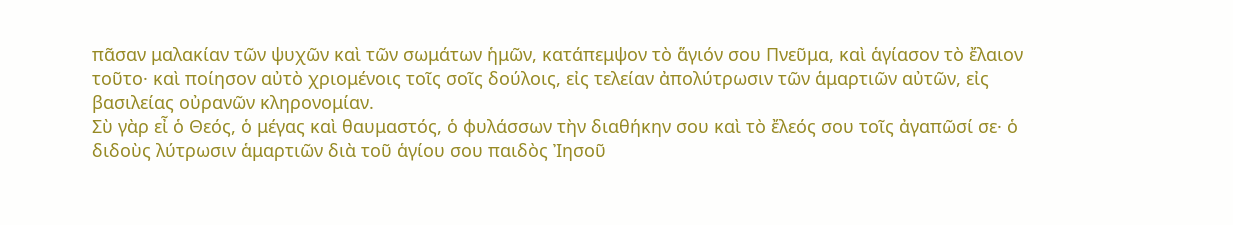πᾶσαν μαλακίαν τῶν ψυχῶν καὶ τῶν σωμάτων ἡμῶν, κατάπεμψον τὸ ἅγιόν σου Πνεῦμα, καὶ ἁγίασον τὸ ἔλαιον τοῦτο· καὶ ποίησον αὐτὸ χριομένοις τοῖς σοῖς δούλοις, εἰς τελείαν ἀπολύτρωσιν τῶν ἁμαρτιῶν αὐτῶν, εἰς βασιλείας οὐρανῶν κληρονομίαν.
Σὺ γὰρ εἶ ὁ Θεός, ὁ μέγας καὶ θαυμαστός, ὁ φυλάσσων τὴν διαθήκην σου καὶ τὸ ἔλεός σου τοῖς ἀγαπῶσί σε· ὁ διδοὺς λύτρωσιν ἁμαρτιῶν διὰ τοῦ ἁγίου σου παιδὸς Ἰησοῦ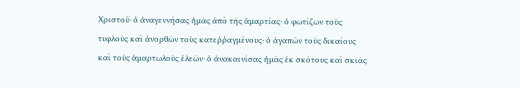Χριστοῦ· ὁ ἀναγεννήσας ἡμᾶς ἀπὸ τῆς ἁμαρτίας· ὁ φωτίζων τοὺς τυφλοὺς καὶ ἀνορθῶν τοὺς κατεῤῥαγμένους· ὁ ἀγαπῶν τοὺς δικαίους καὶ τοὺς ἁμαρτωλοὺς ἐλεῶν· ὁ ἀνακαινίσας ἡμᾶς ἐκ σκότους καὶ σκιᾶς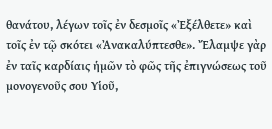θανάτου, λέγων τοῖς ἐν δεσμοῖς «Ἐξέλθετε» καὶ τοῖς ἐν τῷ σκότει «Ἀνακαλύπτεσθε». Ἔλαμψε γὰρ ἐν ταῖς καρδίαις ἡμῶν τὸ φῶς τῆς ἐπιγνώσεως τοῦ μονογενοῦς σου Υἱοῦ,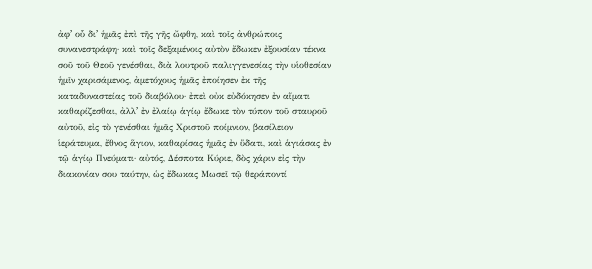ἀφʼ οὗ διʼ ἡμᾶς ἐπὶ τῆς γῆς ὤφθη, καὶ τοῖς ἀνθρώποις συνανεστράφη· καὶ τοῖς δεξαμένοις αὐτὸν ἔδωκεν ἐξουσίαν τέκνα σοῦ τοῦ Θεοῦ γενέσθαι, διὰ λουτροῦ παλιγγενεσίας τὴν υἱοθεσίαν ἡμῖν χαρισάμενος, ἀμετόχους ἡμᾶς ἐποίησεν ἐκ τῆς καταδυναστείας τοῦ διαβόλου· ἐπεὶ οὐκ εὐδόκησεν ἐν αἵματι καθαρίζεσθαι, ἀλλʼ ἐν ἐλαίῳ ἁγίῳ ἔδωκε τὸν τύπον τοῦ σταυροῦ αὐτοῦ, εἰς τὸ γενέσθαι ἡμᾶς Χριστοῦ ποίμνιον, βασίλειον ἱεράτευμα, ἔθνος ἅγιον, καθαρίσας ἡμᾶς ἐν ὕδατι, καὶ ἁγιάσας ἐν τῷ ἁγίῳ Πνεύματι· αὐτός, Δέσποτα Κύριε, δὸς χάριν εἰς τὴν διακονίαν σου ταύτην, ὡς ἔδωκας Μωσεῖ τῷ θεράποντί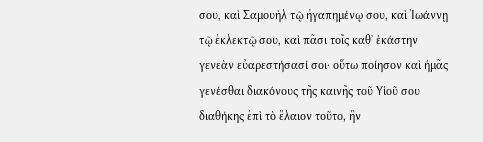σου, καὶ Σαμουὴλ τῷ ἠγαπημένῳ σου, καὶ Ἰωάννῃ τῷ ἐκλεκτῷ σου, καὶ πᾶσι τοῖς καθʼ ἑκάστην γενεὰν εὐαρεστήσασί σοι· οὕτω ποίησον καὶ ἡμᾶς γενέσθαι διακόνους τῆς καινῆς τοῦ Υἱοῦ σου διαθήκης ἐπὶ τὸ ἔλαιον τοῦτο, ἣν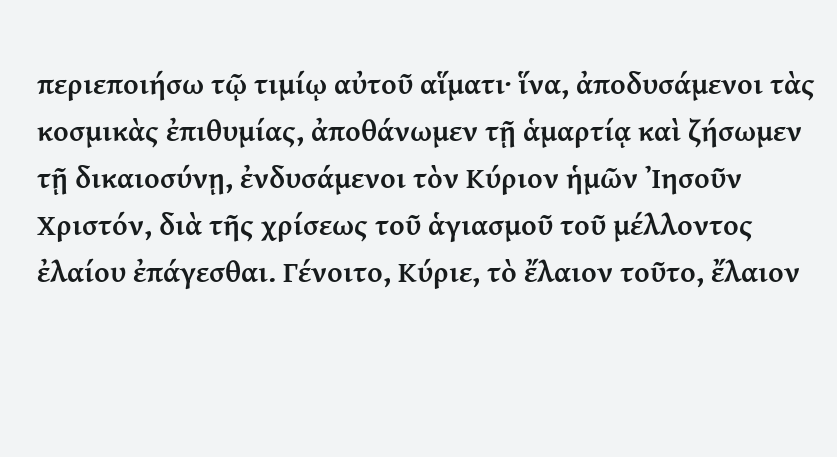περιεποιήσω τῷ τιμίῳ αὐτοῦ αἵματι· ἵνα, ἀποδυσάμενοι τὰς κοσμικὰς ἐπιθυμίας, ἀποθάνωμεν τῇ ἁμαρτίᾳ καὶ ζήσωμεν τῇ δικαιοσύνῃ, ἐνδυσάμενοι τὸν Κύριον ἡμῶν Ἰησοῦν Χριστόν, διὰ τῆς χρίσεως τοῦ ἁγιασμοῦ τοῦ μέλλοντος ἐλαίου ἐπάγεσθαι. Γένοιτο, Κύριε, τὸ ἔλαιον τοῦτο, ἔλαιον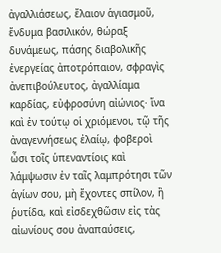ἀγαλλιάσεως, ἔλαιον ἁγιασμοῦ, ἔνδυμα βασιλικόν, θώραξ δυνάμεως, πάσης διαβολικῆς ἐνεργείας ἀποτρόπαιον, σφραγὶς ἀνεπιβούλευτος, ἀγαλλίαμα καρδίας, εὐφροσύνη αἰώνιος· ἵνα καὶ ἐν τούτῳ οἱ χριόμενοι, τῷ τῆς ἀναγεννήσεως ἐλαίῳ, φοβεροὶ ὦσι τοῖς ὑπεναντίοις καὶ λάμψωσιν ἐν ταῖς λαμπρότησι τῶν ἁγίων σου, μὴ ἔχοντες σπίλον, ἢ ῥυτίδα, καὶ εἰσδεχθῶσιν εἰς τὰς αἰωνίους σου ἀναπαύσεις,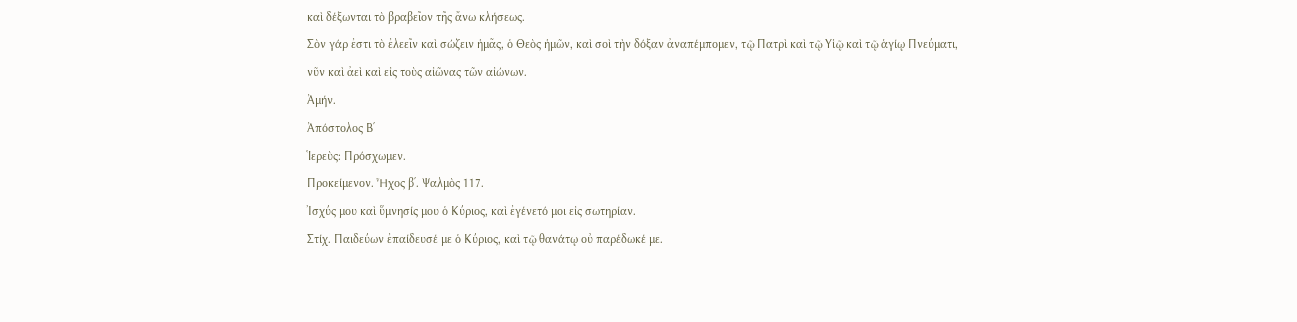καὶ δέξωνται τὸ βραβεῖον τῆς ἄνω κλήσεως.
Σὸν γάρ ἐστι τὸ ἐλεεῖν καὶ σώζειν ἡμᾶς, ὁ Θεὸς ἡμῶν, καὶ σοὶ τὴν δόξαν ἀναπέμπομεν, τῷ Πατρὶ καὶ τῷ Υἱῷ καὶ τῷ ἁγίῳ Πνεύματι, νῦν καὶ ἀεὶ καὶ εἰς τοὺς αἰῶνας τῶν αἰώνων.
Ἀμήν.
Ἀπόστολος Βʹ
Ἱερεὺς: Πρόσχωμεν.
Προκείμενον. Ἦχος βʹ. Ψαλμὸς 117.
Ἰσχύς μου καὶ ὕμνησίς μου ὁ Κύριος, καὶ ἐγένετό μοι εἰς σωτηρίαν.
Στίχ. Παιδεύων ἐπαίδευσέ με ὁ Κύριος, καὶ τῷ θανάτῳ οὐ παρέδωκέ με.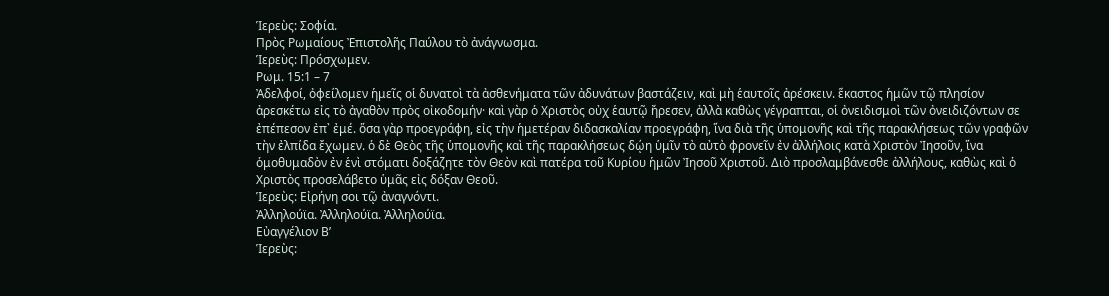Ἱερεὺς: Σοφία.
Πρὸς Ρωμαίους Ἐπιστολῆς Παύλου τὸ ἀνάγνωσμα.
Ἱερεὺς: Πρόσχωμεν.
Ρωμ. 15:1 – 7
Ἀδελφοί, ὀφείλομεν ἡμεῖς οἱ δυνατοὶ τὰ ἀσθενήματα τῶν ἀδυνάτων βαστάζειν, καὶ μὴ ἑαυτοῖς ἀρέσκειν. ἕκαστος ἡμῶν τῷ πλησίον ἀρεσκέτω εἰς τὸ ἀγαθὸν πρὸς οἰκοδομήν· καὶ γὰρ ὁ Χριστὸς οὐχ ἑαυτῷ ἤρεσεν, ἀλλὰ καθὼς γέγραπται, οἱ ὀνειδισμοὶ τῶν ὀνειδιζόντων σε ἐπέπεσον ἐπ᾿ ἐμέ. ὅσα γὰρ προεγράφη, εἰς τὴν ἡμετέραν διδασκαλίαν προεγράφη, ἵνα διὰ τῆς ὑπομονῆς καὶ τῆς παρακλήσεως τῶν γραφῶν τὴν ἐλπίδα ἔχωμεν. ὁ δὲ Θεὸς τῆς ὑπομονῆς καὶ τῆς παρακλήσεως δῴη ὑμῖν τὸ αὐτὸ φρονεῖν ἐν ἀλλήλοις κατὰ Χριστὸν Ἰησοῦν, ἵνα ὁμοθυμαδὸν ἐν ἑνὶ στόματι δοξάζητε τὸν Θεὸν καὶ πατέρα τοῦ Κυρίου ἡμῶν Ἰησοῦ Χριστοῦ. Διὸ προσλαμβάνεσθε ἀλλήλους, καθὼς καὶ ὁ Χριστὸς προσελάβετο ὑμᾶς εἰς δόξαν Θεοῦ.
Ἱερεὺς: Εἰρήνη σοι τῷ ἀναγνόντι.
Ἀλληλούϊα. Ἀλληλούϊα. Ἀλληλούϊα.
Εὐαγγέλιον Βʹ
Ἱερεὺς: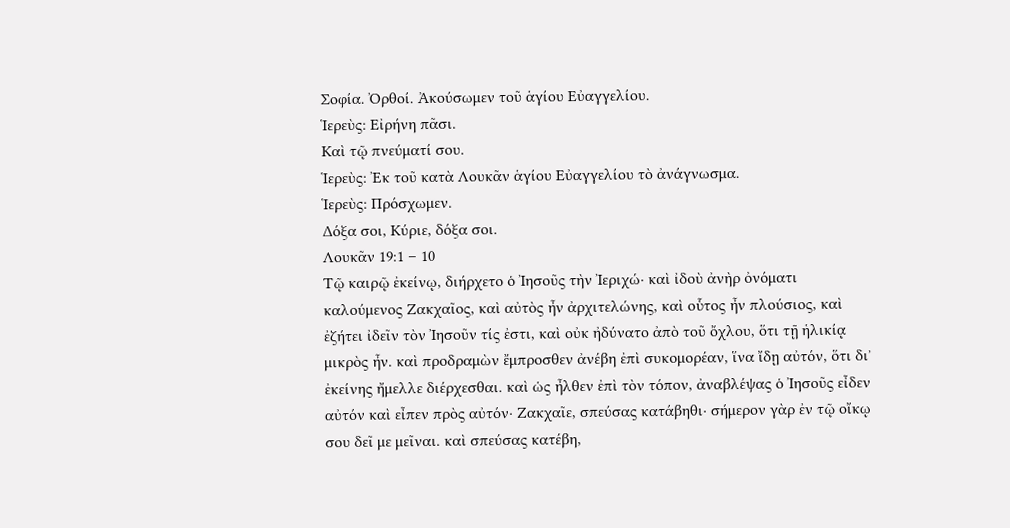Σοφία. Ὀρθοί. Ἀκούσωμεν τοῦ ἁγίου Εὐαγγελίου.
Ἱερεὺς: Εἰρήνη πᾶσι.
Καὶ τῷ πνεύματί σου.
Ἱερεὺς: Ἐκ τοῦ κατὰ Λουκᾶν ἁγίου Εὐαγγελίου τὸ ἀνάγνωσμα.
Ἱερεὺς: Πρόσχωμεν.
Δόξα σοι, Κύριε, δόξα σοι.
Λουκᾶν 19:1 – 10
Τῷ καιρῷ ἐκείνῳ, διήρχετο ὁ Ἰησοῦς τὴν Ἰεριχώ· καὶ ἰδοὺ ἀνὴρ ὀνόματι καλούμενος Ζακχαῖος, καὶ αὐτὸς ἦν ἀρχιτελώνης, καὶ οὗτος ἦν πλούσιος, καὶ ἐζήτει ἰδεῖν τὸν Ἰησοῦν τίς ἐστι, καὶ οὐκ ἠδύνατο ἀπὸ τοῦ ὄχλου, ὅτι τῇ ἡλικίᾳ μικρὸς ἦν. καὶ προδραμὼν ἔμπροσθεν ἀνέβη ἐπὶ συκομορέαν, ἵνα ἴδῃ αὐτόν, ὅτι διʼ ἐκείνης ἤμελλε διέρχεσθαι. καὶ ὡς ἦλθεν ἐπὶ τὸν τόπον, ἀναβλέψας ὁ Ἰησοῦς εἶδεν αὐτόν καὶ εἶπεν πρὸς αὐτόν· Ζακχαῖε, σπεύσας κατάβηθι· σήμερον γὰρ ἐν τῷ οἴκῳ σου δεῖ με μεῖναι. καὶ σπεύσας κατέβη,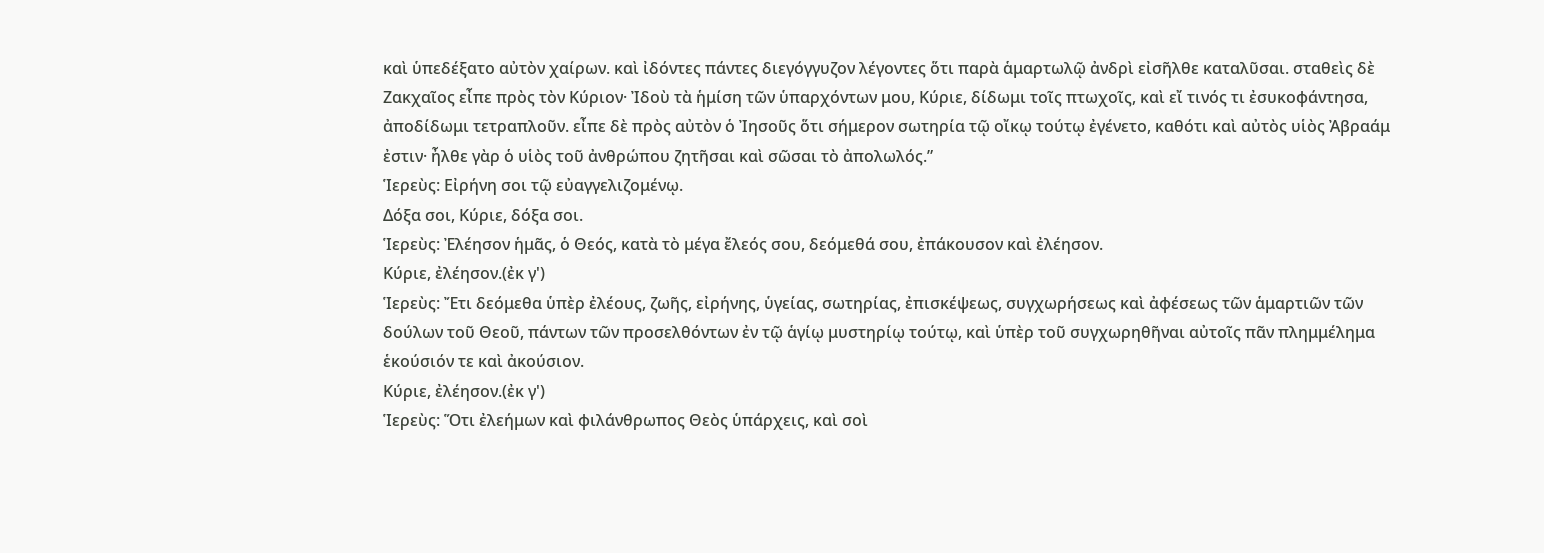καὶ ὑπεδέξατο αὐτὸν χαίρων. καὶ ἰδόντες πάντες διεγόγγυζον λέγοντες ὅτι παρὰ ἁμαρτωλῷ ἀνδρὶ εἰσῆλθε καταλῦσαι. σταθεὶς δὲ Ζακχαῖος εἶπε πρὸς τὸν Κύριον· Ἰδοὺ τὰ ἡμίση τῶν ὑπαρχόντων μου, Κύριε, δίδωμι τοῖς πτωχοῖς, καὶ εἴ τινός τι ἐσυκοφάντησα, ἀποδίδωμι τετραπλοῦν. εἶπε δὲ πρὸς αὐτὸν ὁ Ἰησοῦς ὅτι σήμερον σωτηρία τῷ οἴκῳ τούτῳ ἐγένετο, καθότι καὶ αὐτὸς υἱὸς Ἀβραάμ ἐστιν· ἦλθε γὰρ ὁ υἱὸς τοῦ ἀνθρώπου ζητῆσαι καὶ σῶσαι τὸ ἀπολωλός.”
Ἱερεὺς: Εἰρήνη σοι τῷ εὐαγγελιζομένῳ.
Δόξα σοι, Κύριε, δόξα σοι.
Ἱερεὺς: Ἐλέησον ἡμᾶς, ὁ Θεός, κατὰ τὸ μέγα ἔλεός σου, δεόμεθά σου, ἐπάκουσον καὶ ἐλέησον.
Κύριε, ἐλέησον.(ἐκ γ')
Ἱερεὺς: Ἔτι δεόμεθα ὑπὲρ ἐλέους, ζωῆς, εἰρήνης, ὑγείας, σωτηρίας, ἐπισκέψεως, συγχωρήσεως καὶ ἀφέσεως τῶν ἁμαρτιῶν τῶν δούλων τοῦ Θεοῦ, πάντων τῶν προσελθόντων ἐν τῷ ἁγίῳ μυστηρίῳ τούτῳ, καὶ ὑπὲρ τοῦ συγχωρηθῆναι αὐτοῖς πᾶν πλημμέλημα ἑκούσιόν τε καὶ ἀκούσιον.
Κύριε, ἐλέησον.(ἐκ γ')
Ἱερεὺς: Ὅτι ἐλεήμων καὶ φιλάνθρωπος Θεὸς ὑπάρχεις, καὶ σοὶ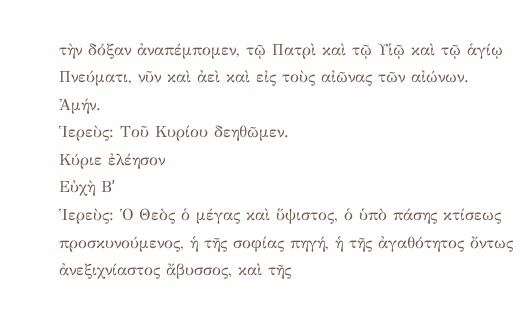τὴν δόξαν ἀναπέμπομεν, τῷ Πατρὶ καὶ τῷ Υἱῷ καὶ τῷ ἁγίῳ Πνεύματι, νῦν καὶ ἀεὶ καὶ εἰς τοὺς αἰῶνας τῶν αἰώνων.
Ἀμήν.
Ἱερεὺς: Τοῦ Κυρίου δεηθῶμεν.
Κύριε ἐλέησον
Εὐχὴ Βʹ
Ἱερεὺς: Ὁ Θεὸς ὁ μέγας καὶ ὕψιστος, ὁ ὑπὸ πάσης κτίσεως προσκυνούμενος, ἡ τῆς σοφίας πηγή, ἡ τῆς ἀγαθότητος ὄντως ἀνεξιχνίαστος ἄβυσσος, καὶ τῆς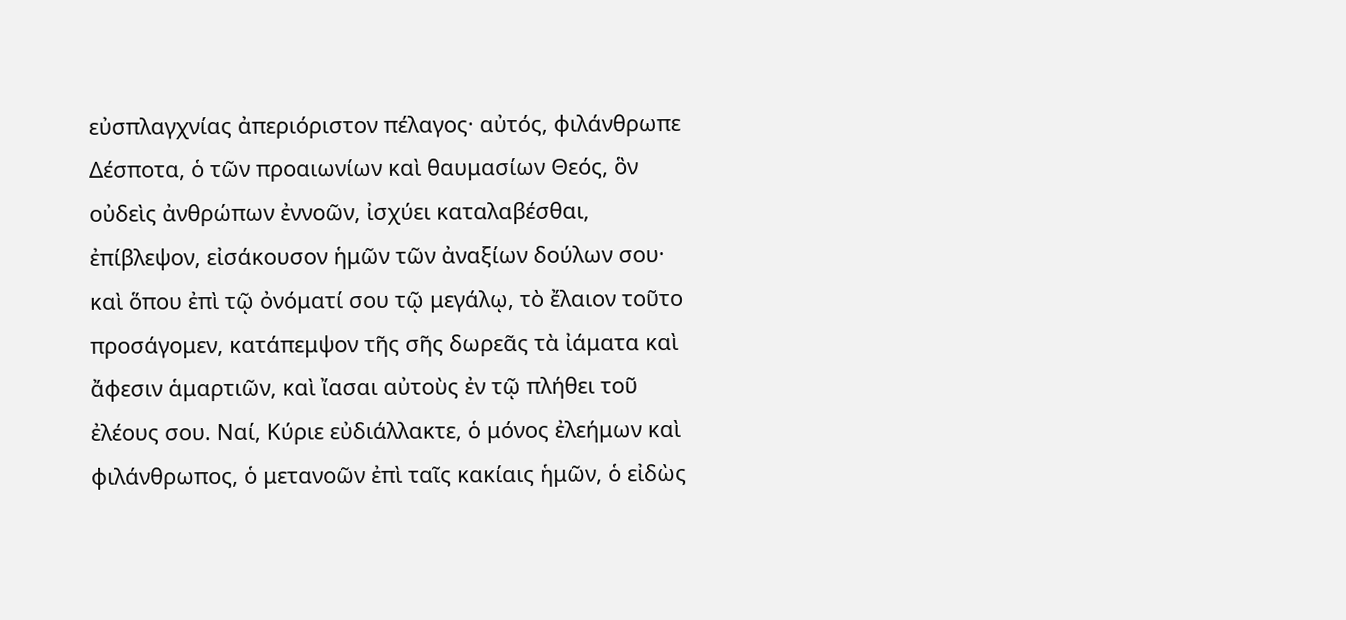εὐσπλαγχνίας ἀπεριόριστον πέλαγος· αὐτός, φιλάνθρωπε Δέσποτα, ὁ τῶν προαιωνίων καὶ θαυμασίων Θεός, ὃν οὐδεὶς ἀνθρώπων ἐννοῶν, ἰσχύει καταλαβέσθαι, ἐπίβλεψον, εἰσάκουσον ἡμῶν τῶν ἀναξίων δούλων σου· καὶ ὅπου ἐπὶ τῷ ὀνόματί σου τῷ μεγάλῳ, τὸ ἔλαιον τοῦτο προσάγομεν, κατάπεμψον τῆς σῆς δωρεᾶς τὰ ἰάματα καὶ ἄφεσιν ἁμαρτιῶν, καὶ ἴασαι αὐτοὺς ἐν τῷ πλήθει τοῦ ἐλέους σου. Ναί, Κύριε εὐδιάλλακτε, ὁ μόνος ἐλεήμων καὶ φιλάνθρωπος, ὁ μετανοῶν ἐπὶ ταῖς κακίαις ἡμῶν, ὁ εἰδὼς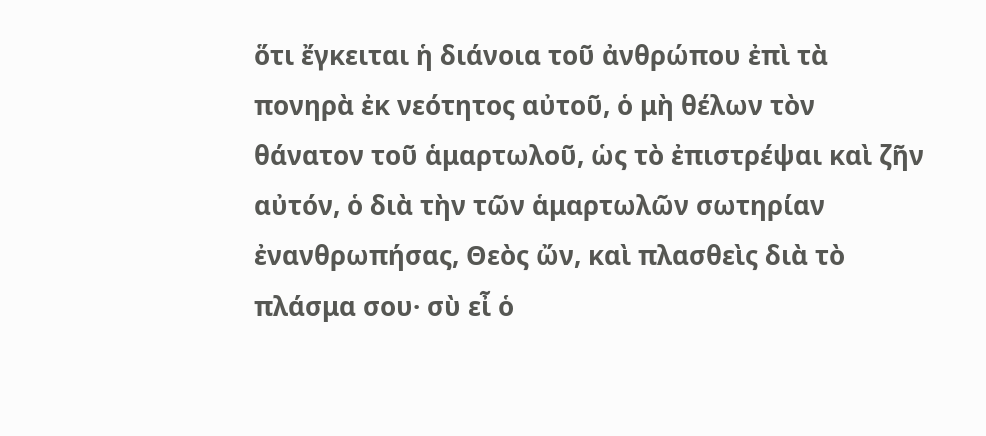ὅτι ἔγκειται ἡ διάνοια τοῦ ἀνθρώπου ἐπὶ τὰ πονηρὰ ἐκ νεότητος αὐτοῦ, ὁ μὴ θέλων τὸν θάνατον τοῦ ἁμαρτωλοῦ, ὡς τὸ ἐπιστρέψαι καὶ ζῆν αὐτόν, ὁ διὰ τὴν τῶν ἁμαρτωλῶν σωτηρίαν ἐνανθρωπήσας, Θεὸς ὤν, καὶ πλασθεὶς διὰ τὸ πλάσμα σου· σὺ εἶ ὁ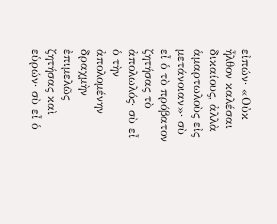εἰπών· «Οὐκ ἦλθον καλέσαι δικαίους, ἀλλὰ ἁμαρτωλοὺς εἰς μετάνοιαν»· σὺ εἶ ὁ τὸ πρόβατον ζητήσας τὸ ἀπολωλός· σὺ εἶ ὁ τὴν ἀπολομένην δραχμὴν ἐπιμελῶς ζητήσας καὶ εὑρών· σὺ εἶ ὁ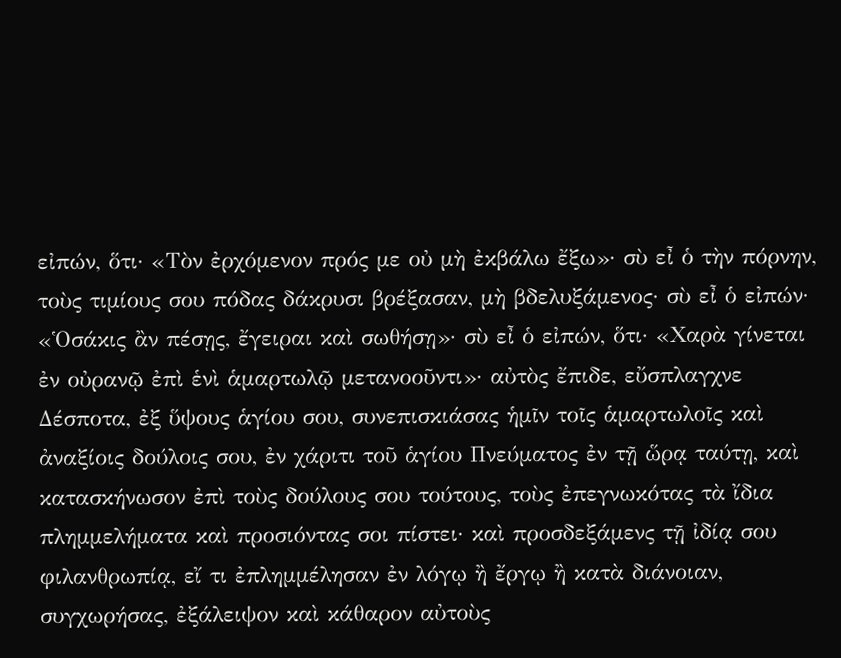εἰπών, ὅτι· «Τὸν ἐρχόμενον πρός με οὐ μὴ ἐκβάλω ἔξω»· σὺ εἶ ὁ τὴν πόρνην, τοὺς τιμίους σου πόδας δάκρυσι βρέξασαν, μὴ βδελυξάμενος· σὺ εἶ ὁ εἰπών· «Ὁσάκις ἂν πέσῃς, ἔγειραι καὶ σωθήσῃ»· σὺ εἶ ὁ εἰπών, ὅτι· «Χαρὰ γίνεται ἐν οὐρανῷ ἐπὶ ἑνὶ ἁμαρτωλῷ μετανοοῦντι»· αὐτὸς ἔπιδε, εὔσπλαγχνε Δέσποτα, ἐξ ὕψους ἁγίου σου, συνεπισκιάσας ἡμῖν τοῖς ἁμαρτωλοῖς καὶ ἀναξίοις δούλοις σου, ἐν χάριτι τοῦ ἁγίου Πνεύματος ἐν τῇ ὥρᾳ ταύτῃ, καὶ κατασκήνωσον ἐπὶ τοὺς δούλους σου τούτους, τοὺς ἐπεγνωκότας τὰ ἴδια πλημμελήματα καὶ προσιόντας σοι πίστει· καὶ προσδεξάμενς τῇ ἰδίᾳ σου φιλανθρωπίᾳ, εἴ τι ἐπλημμέλησαν ἐν λόγῳ ἢ ἔργῳ ἢ κατὰ διάνοιαν, συγχωρήσας, ἐξάλειψον καὶ κάθαρον αὐτοὺς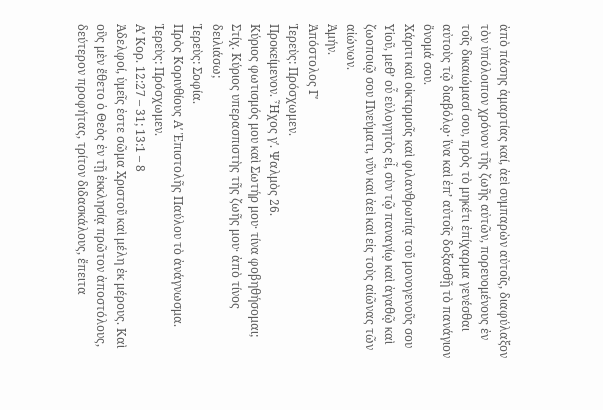ἀπὸ πάσης ἁμαρτίας καί, ἀεὶ συμπαρὼν αὐτοῖς, διαφύλαξον τὸν ὑπόλοιπον χρόνον τῆς ζωῆς αὐτῶν, πορευομένους ἐν τοῖς δικαιώμασί σου, πρὸς τὸ μηκέτι ἐπίχαρμα γενέσθαι αὐτοὺς τῷ διαβόλῳ· ἵνα καὶ ἐπʼ αὐτοῖς δοξασθῇ τὸ πανάγιον ὄνομά σου.
Χάριτι καὶ οἰκτιρμοῖς καὶ φιλανθρωπίᾳ τοῦ μονογενοῦς σου Υἱοῦ, μεθʼ οὗ εὐλογητὸς εἶ, σὺν τῷ παναγίῳ καὶ ἀγαθῷ καὶ ζωοποιῷ σου Πνεύματι, νῦν καὶ ἀεὶ καὶ εἰς τοὺς αἰῶνας τῶν αἰώνων.
Ἀμήν.
Ἀπόστολος Γʹ
Ἱερεὺς: Πρόσχωμεν.
Προκείμενον. Ἦχος γʹ. Ψαλμὸς 26.
Κύριος φωτισμός μου καὶ Σωτήρ μου· τίνα φοβηθήσομαι;
Στίχ. Κύριος υπερασπιστὴς τῆς ζωῆς μου· ἀπὸ τίνος δειλιάσω;
Ἱερεὺς: Σοφία.
Πρὸς Κορινθίους Αʹ Ἐπιστολῆς Παύλου τὸ ἀνάγνωσμα.
Ἱερεὺς: Πρόσχωμεν.
Αʹ Κορ. 12:27 – 31; 13:1 – 8
Ἀδελφοί, ὑμεῖς ἐστε σῶμα Χριστοῦ καὶ μέλη ἐκ μέρους. Καὶ οὓς μὲν ἔθετο ὁ Θεὸς ἐν τῇ ἐκκλησίᾳ πρῶτον ἀποστόλους, δεύτερον προφήτας, τρίτον διδασκάλους, ἔπειτα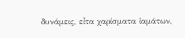δυνάμεις, εἶτα χαρίσματα ἰαμάτων,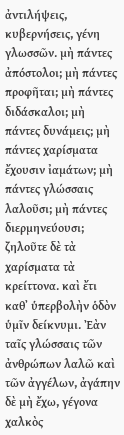ἀντιλήψεις, κυβερνήσεις, γένη γλωσσῶν. μὴ πάντες ἀπόστολοι; μὴ πάντες προφῆται; μὴ πάντες διδάσκαλοι; μὴ πάντες δυνάμεις; μὴ πάντες χαρίσματα ἔχουσιν ἰαμάτων; μὴ πάντες γλώσσαις λαλοῦσι; μὴ πάντες διερμηνεύουσι; ζηλοῦτε δὲ τὰ χαρίσματα τὰ κρείττονα. καὶ ἔτι καθ᾿ ὑπερβολὴν ὁδὸν ὑμῖν δείκνυμι. Ἐὰν ταῖς γλώσσαις τῶν ἀνθρώπων λαλῶ καὶ τῶν ἀγγέλων, ἀγάπην δὲ μὴ ἔχω, γέγονα χαλκὸς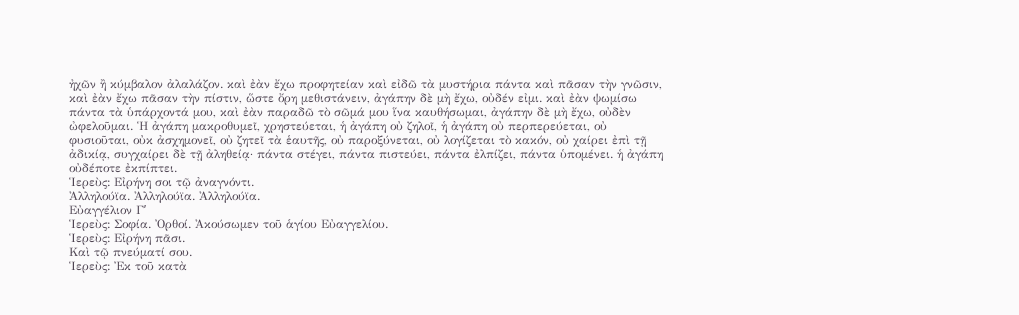ἠχῶν ἢ κύμβαλον ἀλαλάζον. καὶ ἐὰν ἔχω προφητείαν καὶ εἰδῶ τὰ μυστήρια πάντα καὶ πᾶσαν τὴν γνῶσιν, καὶ ἐὰν ἔχω πᾶσαν τὴν πίστιν, ὥστε ὄρη μεθιστάνειν, ἀγάπην δὲ μὴ ἔχω, οὐδέν εἰμι. καὶ ἐὰν ψωμίσω πάντα τὰ ὑπάρχοντά μου, καὶ ἐὰν παραδῶ τὸ σῶμά μου ἵνα καυθήσωμαι, ἀγάπην δὲ μὴ ἔχω, οὐδὲν ὠφελοῦμαι. Ἡ ἀγάπη μακροθυμεῖ, χρηστεύεται, ἡ ἀγάπη οὐ ζηλοῖ, ἡ ἀγάπη οὐ περπερεύεται, οὐ φυσιοῦται, οὐκ ἀσχημονεῖ, οὐ ζητεῖ τὰ ἑαυτῆς, οὐ παροξύνεται, οὐ λογίζεται τὸ κακόν, οὐ χαίρει ἐπὶ τῇ ἀδικίᾳ, συγχαίρει δὲ τῇ ἀληθείᾳ· πάντα στέγει, πάντα πιστεύει, πάντα ἐλπίζει, πάντα ὑπομένει. ἡ ἀγάπη οὐδέποτε ἐκπίπτει.
Ἱερεὺς: Εἰρήνη σοι τῷ ἀναγνόντι.
Ἀλληλούϊα. Ἀλληλούϊα. Ἀλληλούϊα.
Εὐαγγέλιον Γʹ
Ἱερεὺς: Σοφία. Ὀρθοί. Ἀκούσωμεν τοῦ ἁγίου Εὐαγγελίου.
Ἱερεὺς: Εἰρήνη πᾶσι.
Καὶ τῷ πνεύματί σου.
Ἱερεὺς: Ἐκ τοῦ κατὰ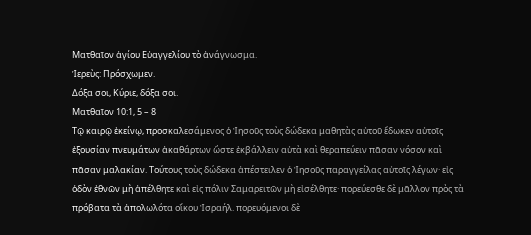Ματθαῖον ἁγίου Εὐαγγελίου τὸ ἀνάγνωσμα.
Ἱερεὺς: Πρόσχωμεν.
Δόξα σοι, Κύριε, δόξα σοι.
Ματθαῖον 10:1, 5 – 8
Τῷ καιρῷ ἐκείνῳ, προσκαλεσάμενος ὁ Ἰησοῦς τοὺς δώδεκα μαθητὰς αὐτοῦ ἔδωκεν αὐτοῖς ἐξουσίαν πνευμάτων ἀκαθάρτων ὥστε ἐκβάλλειν αὐτὰ καὶ θεραπεύειν πᾶσαν νόσον καὶ πᾶσαν μαλακίαν. Τούτους τοὺς δώδεκα ἀπέστειλεν ὁ Ἰησοῦς παραγγείλας αὐτοῖς λέγων· εἰς ὁδὸν ἐθνῶν μὴ ἀπέλθητε καὶ εἰς πόλιν Σαμαρειτῶν μὴ εἰσέλθητε· πορεύεσθε δὲ μᾶλλον πρὸς τὰ πρόβατα τὰ ἀπολωλότα οἴκου Ἰσραήλ. πορευόμενοι δὲ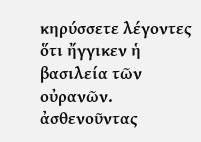κηρύσσετε λέγοντες ὅτι ἤγγικεν ἡ βασιλεία τῶν οὐρανῶν. ἀσθενοῦντας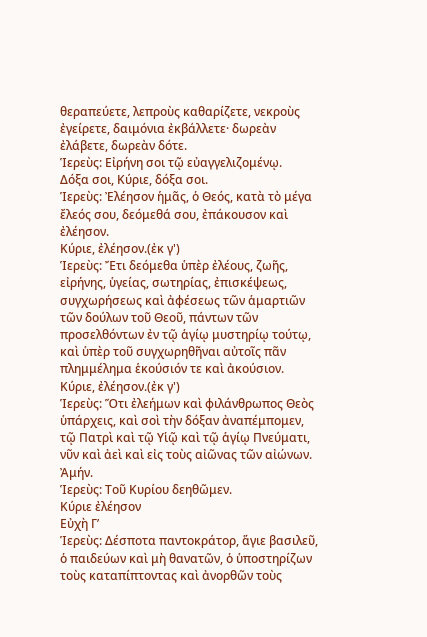θεραπεύετε, λεπροὺς καθαρίζετε, νεκροὺς ἐγείρετε, δαιμόνια ἐκβάλλετε· δωρεὰν ἐλάβετε, δωρεὰν δότε.
Ἱερεὺς: Εἰρήνη σοι τῷ εὐαγγελιζομένῳ.
Δόξα σοι, Κύριε, δόξα σοι.
Ἱερεὺς: Ἐλέησον ἡμᾶς, ὁ Θεός, κατὰ τὸ μέγα ἔλεός σου, δεόμεθά σου, ἐπάκουσον καὶ ἐλέησον.
Κύριε, ἐλέησον.(ἐκ γ')
Ἱερεὺς: Ἔτι δεόμεθα ὑπὲρ ἐλέους, ζωῆς, εἰρήνης, ὑγείας, σωτηρίας, ἐπισκέψεως, συγχωρήσεως καὶ ἀφέσεως τῶν ἁμαρτιῶν τῶν δούλων τοῦ Θεοῦ, πάντων τῶν προσελθόντων ἐν τῷ ἁγίῳ μυστηρίῳ τούτῳ, καὶ ὑπὲρ τοῦ συγχωρηθῆναι αὐτοῖς πᾶν πλημμέλημα ἑκούσιόν τε καὶ ἀκούσιον.
Κύριε, ἐλέησον.(ἐκ γ')
Ἱερεὺς: Ὅτι ἐλεήμων καὶ φιλάνθρωπος Θεὸς ὑπάρχεις, καὶ σοὶ τὴν δόξαν ἀναπέμπομεν, τῷ Πατρὶ καὶ τῷ Υἱῷ καὶ τῷ ἁγίῳ Πνεύματι, νῦν καὶ ἀεὶ καὶ εἰς τοὺς αἰῶνας τῶν αἰώνων.
Ἀμήν.
Ἱερεὺς: Τοῦ Κυρίου δεηθῶμεν.
Κύριε ἐλέησον
Εὐχὴ Γʹ
Ἱερεὺς: Δέσποτα παντοκράτορ, ἅγιε βασιλεῦ, ὁ παιδεύων καὶ μὴ θανατῶν, ὁ ὑποστηρίζων τοὺς καταπίπτοντας καὶ ἀνορθῶν τοὺς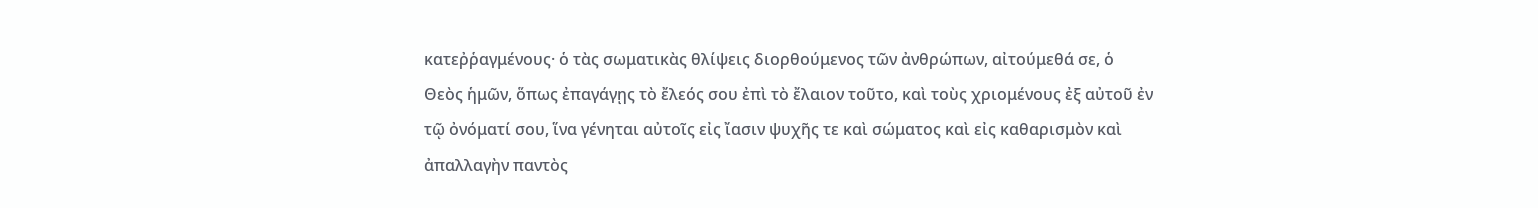κατεῤῥαγμένους· ὁ τὰς σωματικὰς θλίψεις διορθούμενος τῶν ἀνθρώπων, αἰτούμεθά σε, ὁ Θεὸς ἡμῶν, ὅπως ἐπαγάγῃς τὸ ἔλεός σου ἐπὶ τὸ ἔλαιον τοῦτο, καὶ τοὺς χριομένους ἐξ αὐτοῦ ἐν τῷ ὀνόματί σου, ἵνα γένηται αὐτοῖς εἰς ἴασιν ψυχῆς τε καὶ σώματος καὶ εἰς καθαρισμὸν καὶ ἀπαλλαγὴν παντὸς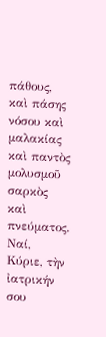πάθους, καὶ πάσης νόσου καὶ μαλακίας καὶ παντὸς μολυσμοῦ σαρκὸς καὶ πνεύματος. Ναί, Κύριε, τὴν ἰατρικήν σου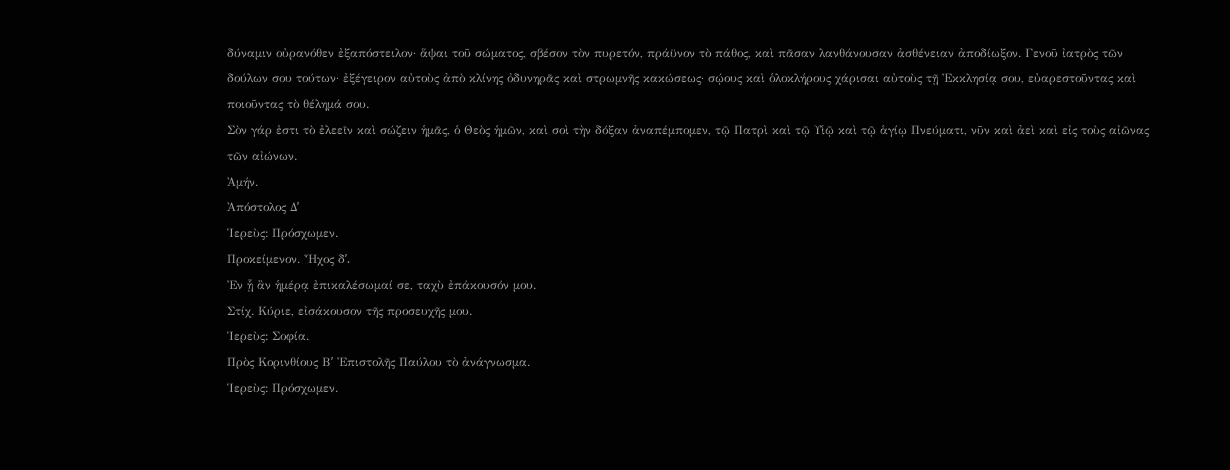δύναμιν οὐρανόθεν ἐξαπόστειλον· ἅψαι τοῦ σώματος, σβέσον τὸν πυρετόν, πράϋνον τὸ πάθος, καὶ πᾶσαν λανθάνουσαν ἀσθένειαν ἀποδίωξον. Γενοῦ ἰατρὸς τῶν δούλων σου τούτων· ἐξέγειρον αὐτοὺς ἀπὸ κλίνης ὀδυνηρᾶς καὶ στρωμνῆς κακώσεως· σῴους καὶ ὁλοκλήρους χάρισαι αὐτοὺς τῇ Ἐκκλησίᾳ σου, εὐαρεστοῦντας καὶ ποιοῦντας τὸ θέλημά σου.
Σὸν γάρ ἐστι τὸ ἐλεεῖν καὶ σώζειν ἡμᾶς, ὁ Θεὸς ἡμῶν, καὶ σοὶ τὴν δόξαν ἀναπέμπομεν, τῷ Πατρὶ καὶ τῷ Υἱῷ καὶ τῷ ἁγίῳ Πνεύματι, νῦν καὶ ἀεὶ καὶ εἰς τοὺς αἰῶνας τῶν αἰώνων.
Ἀμήν.
Ἀπόστολος Δʹ
Ἱερεὺς: Πρόσχωμεν.
Προκείμενον. Ἦχος δʹ.
Ἐν ᾗ ἂν ἡμέρᾳ ἐπικαλέσωμαί σε, ταχὺ ἐπάκουσόν μου.
Στίχ. Κύριε, εἰσάκουσον τῆς προσευχῆς μου.
Ἱερεὺς: Σοφία.
Πρὸς Κορινθίους Βʹ Ἐπιστολῆς Παύλου τὸ ἀνάγνωσμα.
Ἱερεὺς: Πρόσχωμεν.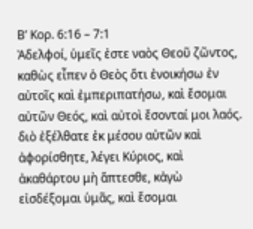Βʹ Κορ. 6:16 – 7:1
Ἀδελφοί, ὑμεῖς ἐστε ναὸς Θεοῦ ζῶντος, καθὼς εἶπεν ὁ Θεὸς ὅτι ἐνοικήσω ἐν αὐτοῖς καὶ ἐμπεριπατήσω, καὶ ἔσομαι αὐτῶν Θεός, καὶ αὐτοὶ ἔσονταί μοι λαός. διὸ ἐξέλθατε ἐκ μέσου αὐτῶν καὶ ἀφορίσθητε, λέγει Κύριος, καὶ ἀκαθάρτου μὴ ἅπτεσθε, κἀγὼ εἰσδέξομαι ὑμᾶς, καὶ ἔσομαι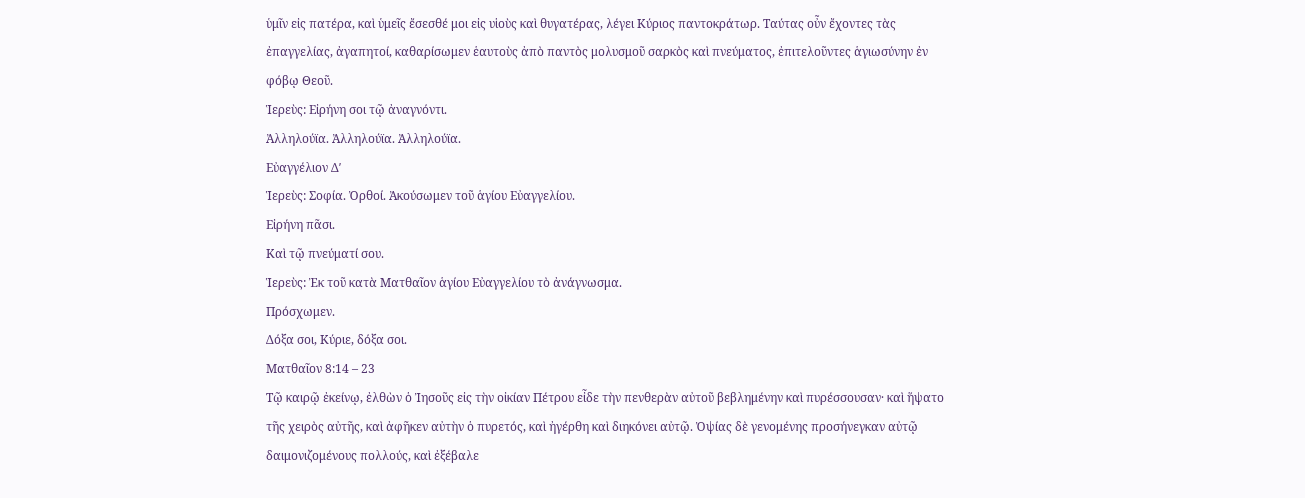ὑμῖν εἰς πατέρα, καὶ ὑμεῖς ἔσεσθέ μοι εἰς υἱοὺς καὶ θυγατέρας, λέγει Κύριος παντοκράτωρ. Ταύτας οὖν ἔχοντες τὰς ἐπαγγελίας, ἀγαπητοί, καθαρίσωμεν ἑαυτοὺς ἀπὸ παντὸς μολυσμοῦ σαρκὸς καὶ πνεύματος, ἐπιτελοῦντες ἁγιωσύνην ἐν φόβῳ Θεοῦ.
Ἱερεὺς: Εἰρήνη σοι τῷ ἀναγνόντι.
Ἀλληλούϊα. Ἀλληλούϊα. Ἀλληλούϊα.
Εὐαγγέλιον Δʹ
Ἱερεὺς: Σοφία. Ὀρθοί. Ἀκούσωμεν τοῦ ἁγίου Εὐαγγελίου.
Εἰρήνη πᾶσι.
Καὶ τῷ πνεύματί σου.
Ἱερεὺς: Ἐκ τοῦ κατὰ Ματθαῖον ἁγίου Εὐαγγελίου τὸ ἀνάγνωσμα.
Πρόσχωμεν.
Δόξα σοι, Κύριε, δόξα σοι.
Ματθαῖον 8:14 – 23
Τῷ καιρῷ ἐκείνῳ, ἐλθὼν ὁ Ἰησοῦς εἰς τὴν οἰκίαν Πέτρου εἶδε τὴν πενθερὰν αὐτοῦ βεβλημένην καὶ πυρέσσουσαν· καὶ ἥψατο τῆς χειρὸς αὐτῆς, καὶ ἀφῆκεν αὐτὴν ὁ πυρετός, καὶ ἠγέρθη καὶ διηκόνει αὐτῷ. Ὀψίας δὲ γενομένης προσήνεγκαν αὐτῷ δαιμονιζομένους πολλούς, καὶ ἐξέβαλε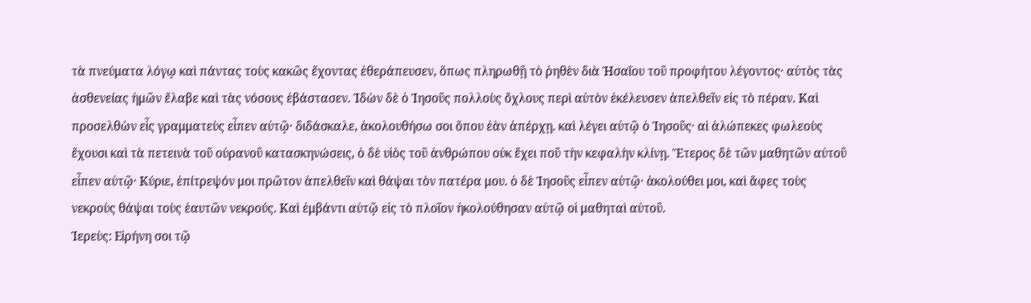τὰ πνεύματα λόγῳ καὶ πάντας τοὺς κακῶς ἔχοντας ἐθεράπευσεν, ὅπως πληρωθῇ τὸ ῥηθὲν διὰ Ἠσαΐου τοῦ προφήτου λέγοντος· αὐτὸς τὰς ἀσθενείας ἡμῶν ἔλαβε καὶ τὰς νόσους ἐβάστασεν. Ἰδὼν δὲ ὁ Ἰησοῦς πολλοὺς ὄχλους περὶ αὐτὸν ἐκέλευσεν ἀπελθεῖν εἰς τὸ πέραν. Καὶ προσελθὼν εἷς γραμματεὺς εἶπεν αὐτῷ· διδάσκαλε, ἀκολουθήσω σοι ὅπου ἐὰν ἀπέρχῃ. καὶ λέγει αὐτῷ ὁ Ἰησοῦς· αἱ ἀλώπεκες φωλεοὺς ἔχουσι καὶ τὰ πετεινὰ τοῦ οὐρανοῦ κατασκηνώσεις, ὁ δὲ υἱὸς τοῦ ἀνθρώπου οὐκ ἔχει ποῦ τὴν κεφαλὴν κλίνῃ. Ἕτερος δὲ τῶν μαθητῶν αὐτοῦ εἶπεν αὐτῷ· Κύριε, ἐπίτρεψόν μοι πρῶτον ἀπελθεῖν καὶ θάψαι τὸν πατέρα μου. ὁ δὲ Ἰησοῦς εἶπεν αὐτῷ· ἀκολούθει μοι, καὶ ἄφες τοὺς νεκροὺς θάψαι τοὺς ἑαυτῶν νεκρούς. Καὶ ἐμβάντι αὐτῷ εἰς τὸ πλοῖον ἠκολούθησαν αὐτῷ οἱ μαθηταὶ αὐτοῦ.
Ἱερεὺς: Εἰρήνη σοι τῷ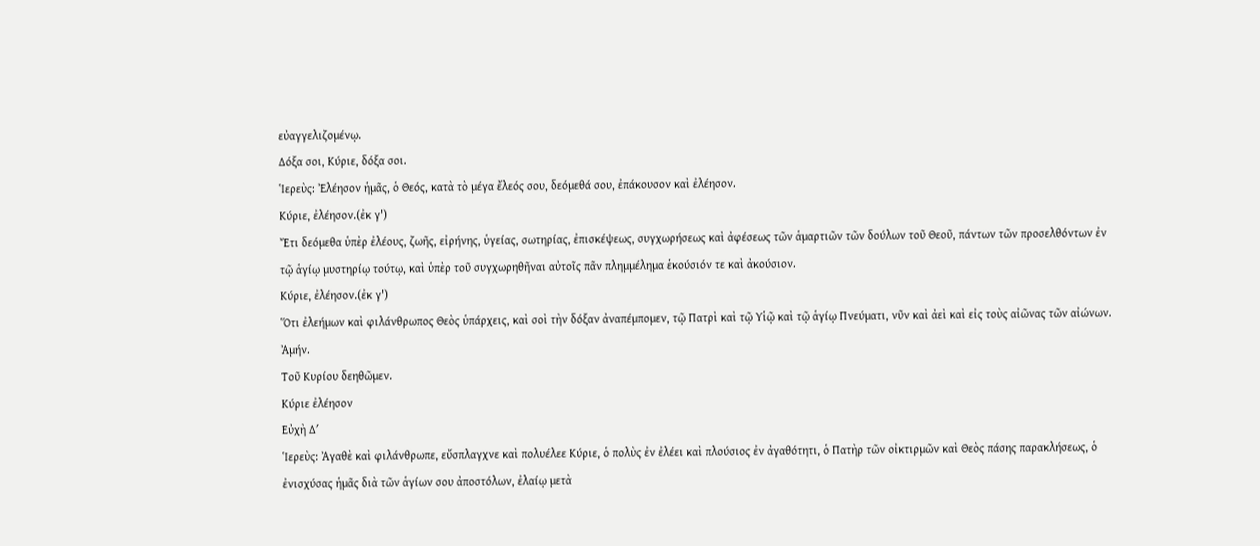εὐαγγελιζομένῳ.
Δόξα σοι, Κύριε, δόξα σοι.
Ἱερεὺς: Ἐλέησον ἡμᾶς, ὁ Θεός, κατὰ τὸ μέγα ἔλεός σου, δεόμεθά σου, ἐπάκουσον καὶ ἐλέησον.
Κύριε, ἐλέησον.(ἐκ γ')
Ἔτι δεόμεθα ὑπὲρ ἐλέους, ζωῆς, εἰρήνης, ὑγείας, σωτηρίας, ἐπισκέψεως, συγχωρήσεως καὶ ἀφέσεως τῶν ἁμαρτιῶν τῶν δούλων τοῦ Θεοῦ, πάντων τῶν προσελθόντων ἐν τῷ ἁγίῳ μυστηρίῳ τούτῳ, καὶ ὑπὲρ τοῦ συγχωρηθῆναι αὐτοῖς πᾶν πλημμέλημα ἑκούσιόν τε καὶ ἀκούσιον.
Κύριε, ἐλέησον.(ἐκ γ')
Ὅτι ἐλεήμων καὶ φιλάνθρωπος Θεὸς ὑπάρχεις, καὶ σοὶ τὴν δόξαν ἀναπέμπομεν, τῷ Πατρὶ καὶ τῷ Υἱῷ καὶ τῷ ἁγίῳ Πνεύματι, νῦν καὶ ἀεὶ καὶ εἰς τοὺς αἰῶνας τῶν αἰώνων.
Ἀμήν.
Τοῦ Κυρίου δεηθῶμεν.
Κύριε ἐλέησον
Εὐχὴ Δʹ
Ἱερεὺς: Ἀγαθὲ καὶ φιλάνθρωπε, εὔσπλαγχνε καὶ πολυέλεε Κύριε, ὁ πολὺς ἐν ἐλέει καὶ πλούσιος ἐν ἀγαθότητι, ὁ Πατὴρ τῶν οἰκτιρμῶν καὶ Θεὸς πάσης παρακλήσεως, ὁ ἐνισχύσας ἡμᾶς διὰ τῶν ἁγίων σου ἀποστόλων, ἐλαίῳ μετὰ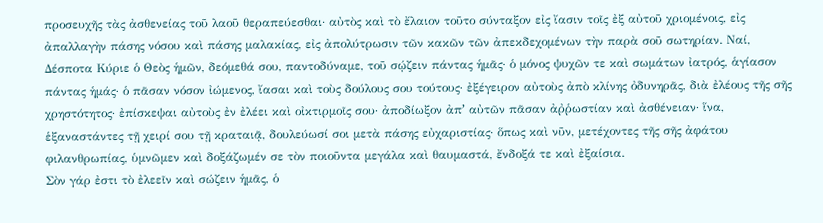προσευχῆς τὰς ἀσθενείας τοῦ λαοῦ θεραπεύεσθαι· αὐτὸς καὶ τὸ ἔλαιον τοῦτο σύνταξον εἰς ἴασιν τοῖς ἐξ αὐτοῦ χριομένοις, εἰς ἀπαλλαγὴν πάσης νόσου καὶ πάσης μαλακίας, εἰς ἀπολύτρωσιν τῶν κακῶν τῶν ἀπεκδεχομένων τὴν παρὰ σοῦ σωτηρίαν. Ναί, Δέσποτα Κύριε ὁ Θεὸς ἡμῶν, δεόμεθά σου, παντοδύναμε, τοῦ σῴζειν πάντας ἡμᾶς· ὁ μόνος ψυχῶν τε καὶ σωμάτων ἰατρός, ἁγίασον πάντας ἡμάς· ὁ πᾶσαν νόσον ἰώμενος, ἴασαι καὶ τοὺς δούλους σου τούτους· ἐξέγειρον αὐτοὺς ἀπὸ κλίνης ὀδυνηρᾶς, διὰ ἐλέους τῆς σῆς χρηστότητος· ἐπίσκεψαι αὐτοὺς ἐν ἐλέει καὶ οἰκτιρμοῖς σου· ἀποδίωξον ἀπʼ αὐτῶν πᾶσαν ἀῤῥωστίαν καὶ ἀσθένειαν· ἵνα, ἑξαναστάντες τῇ χειρί σου τῇ κραταιᾷ, δουλεύωσί σοι μετὰ πάσης εὐχαριστίας· ὅπως καὶ νῦν, μετέχοντες τῆς σῆς ἀφάτου φιλανθρωπίας, ὑμνῶμεν καὶ δοξάζωμέν σε τὸν ποιοῦντα μεγάλα καὶ θαυμαστά, ἔνδοξά τε καὶ ἐξαίσια.
Σὸν γάρ ἐστι τὸ ἐλεεῖν καὶ σώζειν ἡμᾶς, ὁ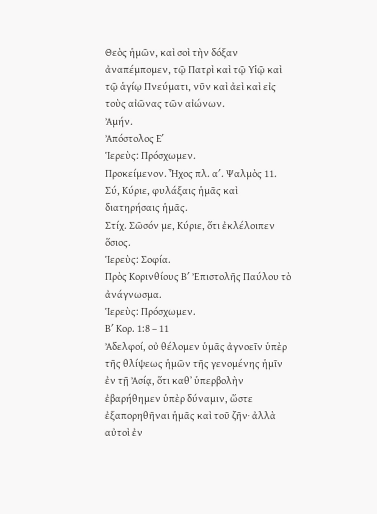Θεὸς ἡμῶν, καὶ σοὶ τὴν δόξαν ἀναπέμπομεν, τῷ Πατρὶ καὶ τῷ Υἱῷ καὶ τῷ ἁγίῳ Πνεύματι, νῦν καὶ ἀεὶ καὶ εἰς τοὺς αἰῶνας τῶν αἰώνων.
Ἀμήν.
Ἀπόστολος Εʹ
Ἱερεὺς: Πρόσχωμεν.
Προκείμενον. Ἦχος πλ. αʹ. Ψαλμὸς 11.
Σύ, Κύριε, φυλάξαις ἡμᾶς καὶ διατηρήσαις ἡμᾶς.
Στίχ. Σῶσόν με, Κύριε, ὅτι ἐκλέλοιπεν ὅσιος.
Ἱερεὺς: Σοφία.
Πρὸς Κορινθίους Βʹ Ἐπιστολῆς Παύλου τὸ ἀνάγνωσμα.
Ἱερεὺς: Πρόσχωμεν.
Βʹ Κορ. 1:8 – 11
Ἀδελφοί, οὐ θέλομεν ὑμᾶς ἀγνοεῖν ὑπὲρ τῆς θλίψεως ἡμῶν τῆς γενομένης ἡμῖν ἐν τῇ Ἀσίᾳ, ὅτι καθ᾿ ὑπερβολὴν ἐβαρήθημεν ὑπὲρ δύναμιν, ὥστε ἐξαπορηθῆναι ἡμᾶς καὶ τοῦ ζῆν· ἀλλὰ αὐτοὶ ἐν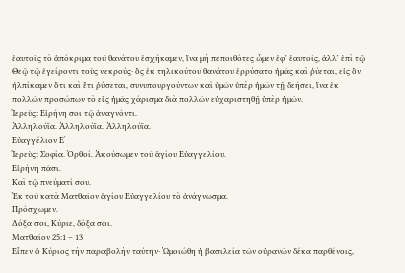ἑαυτοῖς τὸ ἀπόκριμα τοῦ θανάτου ἐσχήκαμεν, ἵνα μὴ πεποιθότες ὦμεν ἐφ᾿ ἑαυτοῖς, ἀλλ᾿ ἐπὶ τῷ Θεῷ τῷ ἐγείροντι τοὺς νεκρούς· ὃς ἐκ τηλικούτου θανάτου ἐρρύσατο ἡμᾶς καὶ ῥύεται, εἰς ὃν ἠλπίκαμεν ὅτι καὶ ἔτι ῥύσεται, συνυπουργούντων καὶ ὑμῶν ὑπὲρ ἡμῶν τῇ δεήσει, ἵνα ἐκ πολλῶν προσώπων τὸ εἰς ἡμᾶς χάρισμα διὰ πολλῶν εὐχαριστηθῇ ὑπὲρ ἡμῶν.
Ἱερεὺς: Εἰρήνη σοι τῷ ἀναγνόντι.
Ἀλληλούϊα. Ἀλληλούϊα. Ἀλληλούϊα.
Εὐαγγέλιον Εʹ
Ἱερεὺς: Σοφία. Ὀρθοί. Ἀκούσωμεν τοῦ ἁγίου Εὐαγγελίου.
Εἰρήνη πᾶσι.
Καὶ τῷ πνεύματί σου.
Ἐκ τοῦ κατὰ Ματθαῖον ἁγίου Εὐαγγελίου τὸ ἀνάγνωσμα.
Πρόσχωμεν.
Δόξα σοι, Κύριε, δόξα σοι.
Ματθαῖον 25:1 – 13
Εἶπεν ὁ Κύριος τὴν παραβολὴν ταύτην· Ὡμοιώθη ἡ βασιλεία τῶν οὐρανῶν δέκα παρθένοις,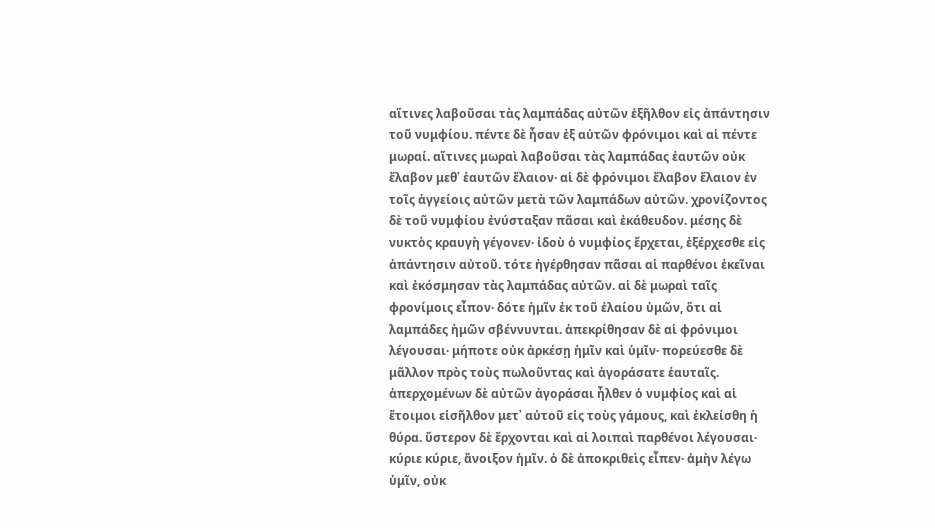αἵτινες λαβοῦσαι τὰς λαμπάδας αὐτῶν ἐξῆλθον εἰς ἀπάντησιν τοῦ νυμφίου. πέντε δὲ ἦσαν ἐξ αὐτῶν φρόνιμοι καὶ αἱ πέντε μωραί. αἵτινες μωραὶ λαβοῦσαι τὰς λαμπάδας ἑαυτῶν οὐκ ἔλαβον μεθ᾿ ἑαυτῶν ἔλαιον· αἱ δὲ φρόνιμοι ἔλαβον ἔλαιον ἐν τοῖς ἀγγείοις αὐτῶν μετὰ τῶν λαμπάδων αὐτῶν. χρονίζοντος δὲ τοῦ νυμφίου ἐνύσταξαν πᾶσαι καὶ ἐκάθευδον. μέσης δὲ νυκτὸς κραυγὴ γέγονεν· ἰδοὺ ὁ νυμφίος ἔρχεται, ἐξέρχεσθε εἰς ἀπάντησιν αὐτοῦ. τότε ἠγέρθησαν πᾶσαι αἱ παρθένοι ἐκεῖναι καὶ ἐκόσμησαν τὰς λαμπάδας αὐτῶν. αἱ δὲ μωραὶ ταῖς φρονίμοις εἶπον· δότε ἡμῖν ἐκ τοῦ ἐλαίου ὑμῶν, ὅτι αἱ λαμπάδες ἡμῶν σβέννυνται. ἀπεκρίθησαν δὲ αἱ φρόνιμοι λέγουσαι· μήποτε οὐκ ἀρκέσῃ ἡμῖν καὶ ὑμῖν· πορεύεσθε δὲ μᾶλλον πρὸς τοὺς πωλοῦντας καὶ ἀγοράσατε ἑαυταῖς. ἀπερχομένων δὲ αὐτῶν ἀγοράσαι ἦλθεν ὁ νυμφίος καὶ αἱ ἕτοιμοι εἰσῆλθον μετ᾿ αὐτοῦ εἰς τοὺς γάμους, καὶ ἐκλείσθη ἡ θύρα. ὕστερον δὲ ἔρχονται καὶ αἱ λοιπαὶ παρθένοι λέγουσαι· κύριε κύριε, ἄνοιξον ἡμῖν. ὁ δὲ ἀποκριθεὶς εἶπεν· ἀμὴν λέγω ὑμῖν, οὐκ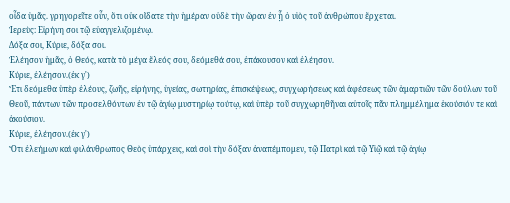οἶδα ὑμᾶς. γρηγορεῖτε οὖν, ὅτι οὐκ οἴδατε τὴν ἡμέραν οὐδὲ τὴν ὥραν ἐν ᾗ ὁ υἱὸς τοῦ ἀνθρώπου ἔρχεται.
Ἱερεὺς: Εἰρήνη σοι τῷ εὐαγγελιζομένῳ.
Δόξα σοι, Κύριε, δόξα σοι.
Ἐλέησον ἡμᾶς, ὁ Θεός, κατὰ τὸ μέγα ἔλεός σου, δεόμεθά σου, ἐπάκουσον καὶ ἐλέησον.
Κύριε, ἐλέησον.(ἐκ γ')
Ἔτι δεόμεθα ὑπὲρ ἐλέους, ζωῆς, εἰρήνης, ὑγείας, σωτηρίας, ἐπισκέψεως, συγχωρήσεως καὶ ἀφέσεως τῶν ἁμαρτιῶν τῶν δούλων τοῦ Θεοῦ, πάντων τῶν προσελθόντων ἐν τῷ ἁγίῳ μυστηρίῳ τούτῳ, καὶ ὑπὲρ τοῦ συγχωρηθῆναι αὐτοῖς πᾶν πλημμέλημα ἑκούσιόν τε καὶ ἀκούσιον.
Κύριε, ἐλέησον.(ἐκ γ')
Ὅτι ἐλεήμων καὶ φιλάνθρωπος Θεὸς ὑπάρχεις, καὶ σοὶ τὴν δόξαν ἀναπέμπομεν, τῷ Πατρὶ καὶ τῷ Υἱῷ καὶ τῷ ἁγίῳ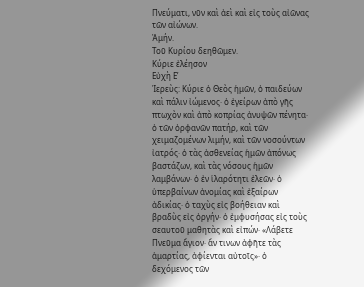Πνεύματι, νῦν καὶ ἀεὶ καὶ εἰς τοὺς αἰῶνας τῶν αἰώνων.
Ἀμήν.
Τοῦ Κυρίου δεηθῶμεν.
Κύριε ἐλέησον
Εὐχὴ Εʹ
Ἱερεὺς: Κύριε ὁ Θεὸς ἡμῶν, ὁ παιδεύων καὶ πάλιν ἰώμενος· ὁ ἐγείρων ἀπὸ γῆς πτωχὸν καὶ ἀπὸ κοπρίας ἀνυψῶν πένητα· ὁ τῶν ὀρφανῶν πατήρ, καὶ τῶν χειμαζομένων λιμήν, καὶ τῶν νοσούντων ἰατρός· ὁ τὰς ἀσθενείας ἡμῶν ἀπόνως βαστάζων, καὶ τὰς νόσους ἡμῶν λαμβάνων· ὁ ἐν ἱλαρότητι ἐλεῶν· ὁ ὑπερβαίνων ἀνομίας καὶ ἐξαίρων ἀδικίας· ὁ ταχὺς εἰς βοήθειαν καὶ βραδὺς εἰς ὀργήν· ὁ ἐμφυσήσας εἰς τοὺς σεαυτοῦ μαθητὰς καὶ εἰπών· «Λάβετε Πνεῦμα ἄγιον· ἄν τινων ἀφῆτε τὰς ἁμαρτίας, ἀφίενται αὐτοῖς»· ὁ δεχόμενος τῶν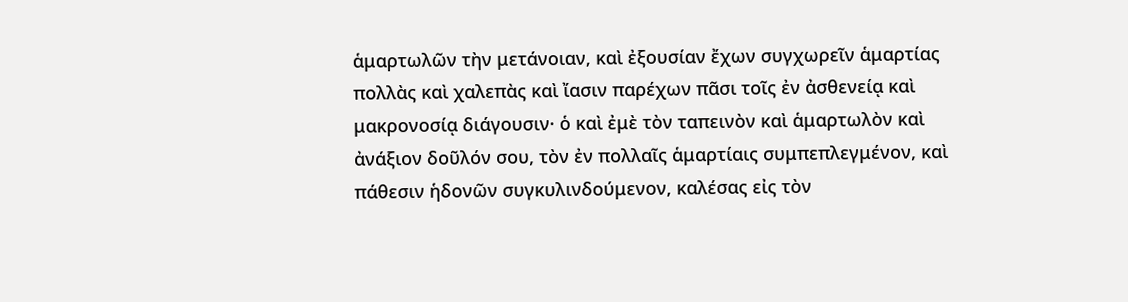ἁμαρτωλῶν τὴν μετάνοιαν, καὶ ἐξουσίαν ἔχων συγχωρεῖν ἁμαρτίας πολλὰς καὶ χαλεπὰς καὶ ἴασιν παρέχων πᾶσι τοῖς ἐν ἀσθενείᾳ καὶ μακρονοσίᾳ διάγουσιν· ὁ καὶ ἐμὲ τὸν ταπεινὸν καὶ ἁμαρτωλὸν καὶ ἀνάξιον δοῦλόν σου, τὸν ἐν πολλαῖς ἁμαρτίαις συμπεπλεγμένον, καὶ πάθεσιν ἡδονῶν συγκυλινδούμενον, καλέσας εἰς τὸν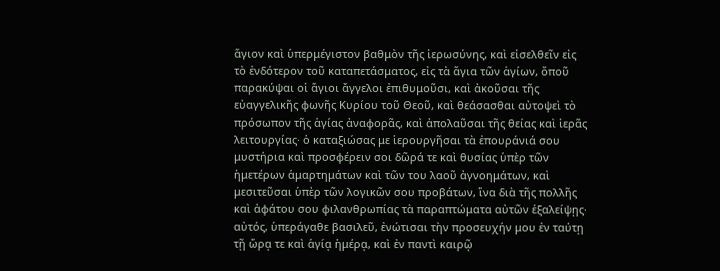ἅγιον καὶ ὑπερμέγιστον βαθμὸν τῆς ἱερωσύνης, καὶ εἰσελθεῖν εἰς τὸ ἐνδότερον τοῦ καταπετάσματος, εἰς τὰ ἅγια τῶν ἁγίων, ὅποῦ παρακύψαι οἱ ἅγιοι ἄγγελοι ἐπιθυμοῦσι, καὶ ἀκοῦσαι τῆς εὐαγγελικῆς φωνῆς Κυρίου τοῦ Θεοῦ, καὶ θεάσασθαι αὐτοψεὶ τὸ πρόσωπον τῆς ἁγίας ἀναφορᾶς, καὶ ἀπολαῦσαι τῆς θείας καὶ ἱερᾶς λειτουργίας· ὁ καταξιώσας με ἱερουργῆσαι τὰ ἐπουράνιά σου μυστήρια καὶ προσφέρειν σοι δῶρά τε καὶ θυσίας ὑπὲρ τῶν ἡμετέρων ἁμαρτημάτων καὶ τῶν του λαοῦ ἀγνοημάτων, καὶ μεσιτεῦσαι ὑπὲρ τῶν λογικῶν σου προβάτων, ἵνα διὰ τῆς πολλῆς καὶ ἀφάτου σου φιλανθρωπίας τὰ παραπτώματα αὐτῶν ἑξαλείψῃς· αὐτός, ὑπεράγαθε βασιλεῦ, ἐνώτισαι τὴν προσευχήν μου ἐν ταύτῃ τῇ ὥρᾳ τε καὶ ἁγίᾳ ἡμέρᾳ, καὶ ἐν παντὶ καιρῷ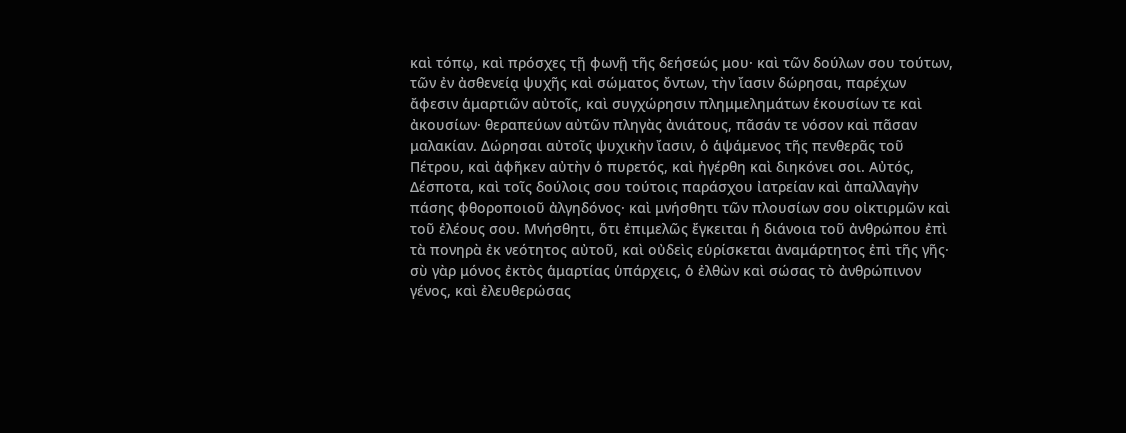καὶ τόπῳ, καὶ πρόσχες τῇ φωνῇ τῆς δεήσεώς μου· καὶ τῶν δούλων σου τούτων, τῶν ἐν ἀσθενείᾳ ψυχῆς καὶ σώματος ὄντων, τὴν ἴασιν δώρησαι, παρέχων ἄφεσιν ἁμαρτιῶν αὐτοῖς, καὶ συγχώρησιν πλημμελημάτων ἑκουσίων τε καὶ ἀκουσίων· θεραπεύων αὐτῶν πληγὰς ἀνιάτους, πᾶσάν τε νόσον καὶ πᾶσαν μαλακίαν. Δώρησαι αὐτοῖς ψυχικὴν ἴασιν, ὁ ἁψάμενος τῆς πενθερᾶς τοῦ Πέτρου, καὶ ἀφῆκεν αὐτὴν ὁ πυρετός, καὶ ἠγέρθη καὶ διηκόνει σοι. Αὐτός, Δέσποτα, καὶ τοῖς δούλοις σου τούτοις παράσχου ἰατρείαν καὶ ἀπαλλαγὴν πάσης φθοροποιοῦ ἀλγηδόνος· καὶ μνήσθητι τῶν πλουσίων σου οἰκτιρμῶν καὶ τοῦ ἐλέους σου. Μνήσθητι, ὅτι ἐπιμελῶς ἔγκειται ἡ διάνοια τοῦ ἀνθρώπου ἐπὶ τὰ πονηρὰ ἐκ νεότητος αὐτοῦ, καὶ οὐδεὶς εὑρίσκεται ἀναμάρτητος ἐπὶ τῆς γῆς· σὺ γὰρ μόνος ἐκτὸς ἁμαρτίας ὑπάρχεις, ὁ ἐλθὼν καὶ σώσας τὸ ἀνθρώπινον γένος, καὶ ἐλευθερώσας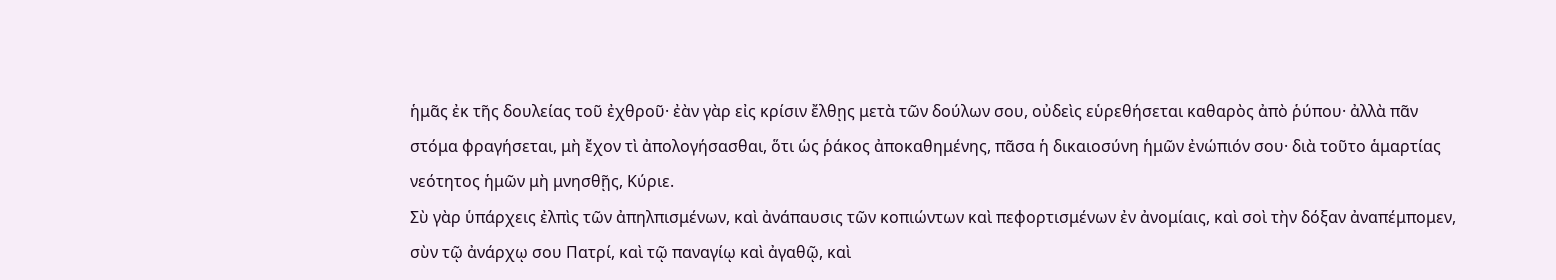ἡμᾶς ἐκ τῆς δουλείας τοῦ ἐχθροῦ· ἐὰν γὰρ εἰς κρίσιν ἔλθῃς μετὰ τῶν δούλων σου, οὐδεὶς εὑρεθήσεται καθαρὸς ἀπὸ ῥύπου· ἀλλὰ πᾶν στόμα φραγήσεται, μὴ ἔχον τὶ ἀπολογήσασθαι, ὅτι ὡς ῥάκος ἀποκαθημένης, πᾶσα ἡ δικαιοσύνη ἡμῶν ἐνώπιόν σου· διὰ τοῦτο ἁμαρτίας νεότητος ἡμῶν μὴ μνησθῇς, Κύριε.
Σὺ γὰρ ὑπάρχεις ἐλπὶς τῶν ἀπηλπισμένων, καὶ ἀνάπαυσις τῶν κοπιώντων καὶ πεφορτισμένων ἐν ἀνομίαις, καὶ σοὶ τὴν δόξαν ἀναπέμπομεν, σὺν τῷ ἀνάρχῳ σου Πατρί, καὶ τῷ παναγίῳ καὶ ἀγαθῷ, καὶ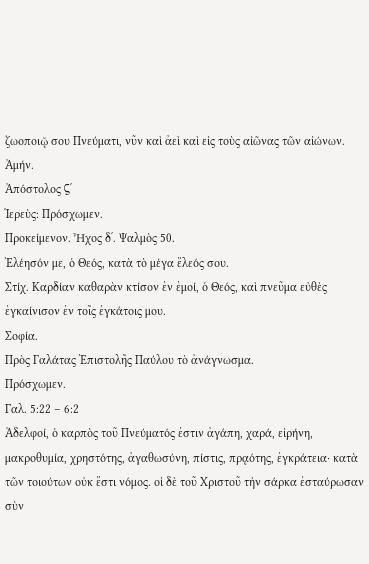ζωοποιῷ σου Πνεύματι, νῦν καὶ ἀεὶ καὶ εἰς τοὺς αἰῶνας τῶν αἰώνων.
Ἀμήν.
Ἀπόστολος Ϛʹ
Ἱερεὺς: Πρόσχωμεν.
Προκείμενον. Ἦχος δʹ. Ψαλμὸς 50.
Ἐλέησόν με, ὁ Θεός, κατὰ τὸ μέγα ἔλεός σου.
Στίχ. Καρδίαν καθαρὰν κτίσον ἐν ἐμοί, ὁ Θεός, καὶ πνεῦμα εὐθὲς ἐγκαίνισον ἐν τοῖς ἐγκάτοις μου.
Σοφία.
Πρὸς Γαλάτας Ἐπιστολῆς Παύλου τὸ ἀνάγνωσμα.
Πρόσχωμεν.
Γαλ. 5:22 – 6:2
Ἀδελφοί, ὁ καρπὸς τοῦ Πνεύματός ἐστιν ἀγάπη, χαρά, εἰρήνη, μακροθυμία, χρηστότης, ἀγαθωσύνη, πίστις, πρᾳότης, ἐγκράτεια· κατὰ τῶν τοιούτων οὐκ ἔστι νόμος. οἱ δὲ τοῦ Χριστοῦ τὴν σάρκα ἐσταύρωσαν σὺν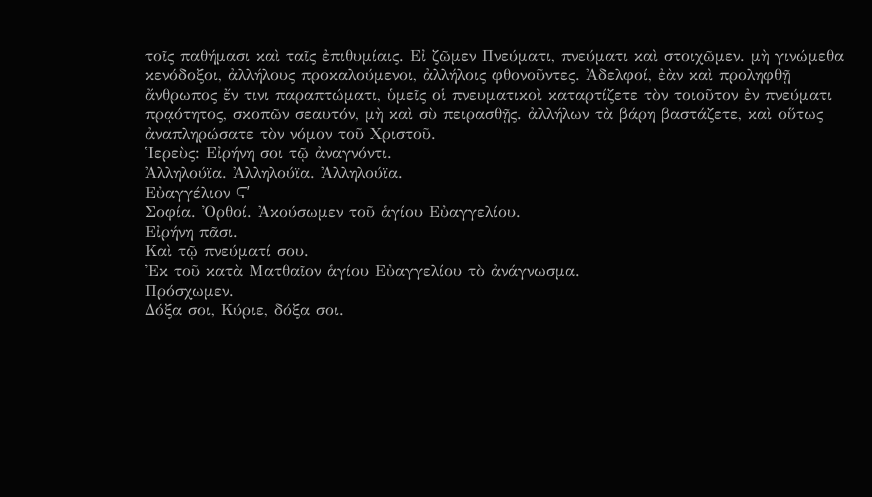τοῖς παθήμασι καὶ ταῖς ἐπιθυμίαις. Εἰ ζῶμεν Πνεύματι, πνεύματι καὶ στοιχῶμεν. μὴ γινώμεθα κενόδοξοι, ἀλλήλους προκαλούμενοι, ἀλλήλοις φθονοῦντες. Ἀδελφοί, ἐὰν καὶ προληφθῇ ἄνθρωπος ἔν τινι παραπτώματι, ὑμεῖς οἱ πνευματικοὶ καταρτίζετε τὸν τοιοῦτον ἐν πνεύματι πρᾳότητος, σκοπῶν σεαυτόν, μὴ καὶ σὺ πειρασθῇς. ἀλλήλων τὰ βάρη βαστάζετε, καὶ οὕτως ἀναπληρώσατε τὸν νόμον τοῦ Χριστοῦ.
Ἱερεὺς: Εἰρήνη σοι τῷ ἀναγνόντι.
Ἀλληλούϊα. Ἀλληλούϊα. Ἀλληλούϊα.
Εὐαγγέλιον Ϛʹ
Σοφία. Ὀρθοί. Ἀκούσωμεν τοῦ ἁγίου Εὐαγγελίου.
Εἰρήνη πᾶσι.
Καὶ τῷ πνεύματί σου.
Ἐκ τοῦ κατὰ Ματθαῖον ἁγίου Εὐαγγελίου τὸ ἀνάγνωσμα.
Πρόσχωμεν.
Δόξα σοι, Κύριε, δόξα σοι.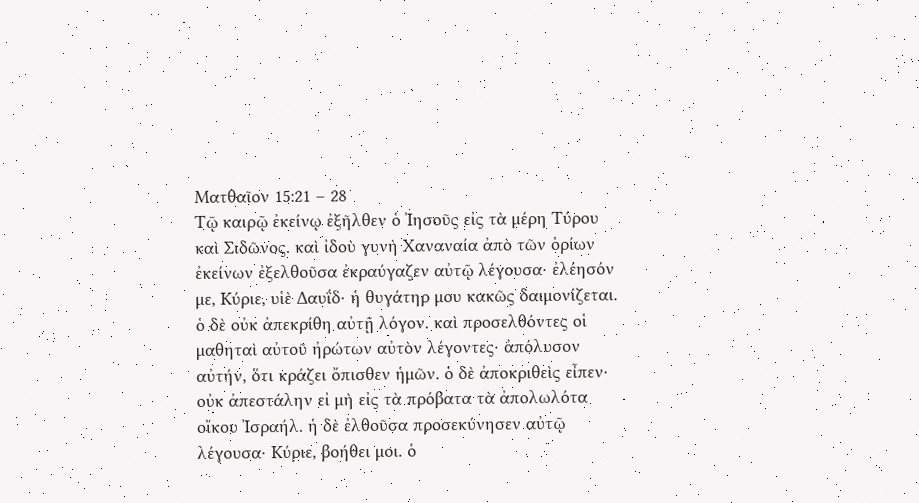Ματθαῖον 15:21 – 28
Τῷ καιρῷ ἐκείνῳ ἐξῆλθεν ὁ Ἰησοῦς εἰς τὰ μέρη Τύρου καὶ Σιδῶνος. καὶ ἰδοὺ γυνὴ Χαναναία ἀπὸ τῶν ὁρίων ἐκείνων ἐξελθοῦσα ἐκραύγαζεν αὐτῷ λέγουσα· ἐλέησόν με, Κύριε, υἱὲ Δαυΐδ· ἡ θυγάτηρ μου κακῶς δαιμονίζεται. ὁ δὲ οὐκ ἀπεκρίθη αὐτῇ λόγον. καὶ προσελθόντες οἱ μαθηταὶ αὐτοῦ ἠρώτων αὐτὸν λέγοντες· ἀπόλυσον αὐτήν, ὅτι κράζει ὄπισθεν ἡμῶν. ὁ δὲ ἀποκριθεὶς εἶπεν· οὐκ ἀπεστάλην εἰ μὴ εἰς τὰ πρόβατα τὰ ἀπολωλότα οἴκου Ἰσραήλ. ἡ δὲ ἐλθοῦσα προσεκύνησεν αὐτῷ λέγουσα· Κύριε, βοήθει μοι. ὁ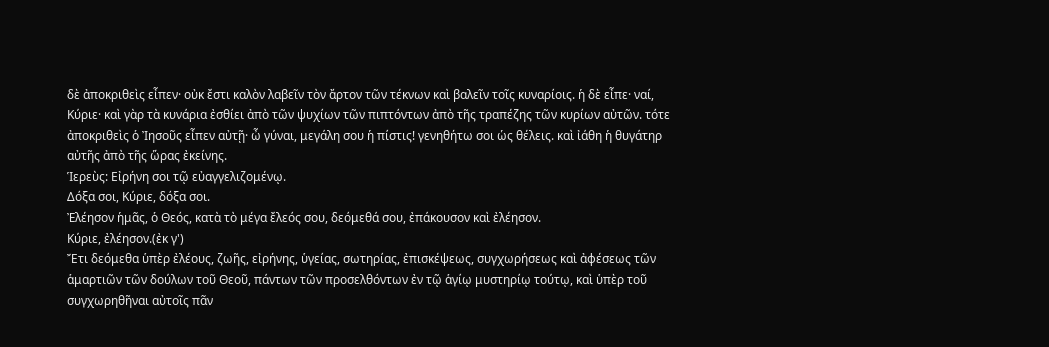δὲ ἀποκριθεὶς εἶπεν· οὐκ ἔστι καλὸν λαβεῖν τὸν ἄρτον τῶν τέκνων καὶ βαλεῖν τοῖς κυναρίοις. ἡ δὲ εἶπε· ναί, Κύριε· καὶ γὰρ τὰ κυνάρια ἐσθίει ἀπὸ τῶν ψυχίων τῶν πιπτόντων ἀπὸ τῆς τραπέζης τῶν κυρίων αὐτῶν. τότε ἀποκριθεὶς ὁ Ἰησοῦς εἶπεν αὐτῇ· ὦ γύναι, μεγάλη σου ἡ πίστις! γενηθήτω σοι ὡς θέλεις. καὶ ἰάθη ἡ θυγάτηρ αὐτῆς ἀπὸ τῆς ὥρας ἐκείνης.
Ἱερεὺς: Εἰρήνη σοι τῷ εὐαγγελιζομένῳ.
Δόξα σοι, Κύριε, δόξα σοι.
Ἐλέησον ἡμᾶς, ὁ Θεός, κατὰ τὸ μέγα ἔλεός σου, δεόμεθά σου, ἐπάκουσον καὶ ἐλέησον.
Κύριε, ἐλέησον.(ἐκ γ')
Ἔτι δεόμεθα ὑπὲρ ἐλέους, ζωῆς, εἰρήνης, ὑγείας, σωτηρίας, ἐπισκέψεως, συγχωρήσεως καὶ ἀφέσεως τῶν ἁμαρτιῶν τῶν δούλων τοῦ Θεοῦ, πάντων τῶν προσελθόντων ἐν τῷ ἁγίῳ μυστηρίῳ τούτῳ, καὶ ὑπὲρ τοῦ συγχωρηθῆναι αὐτοῖς πᾶν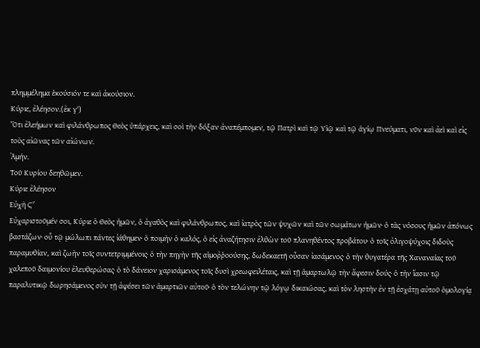πλημμέλημα ἑκούσιόν τε καὶ ἀκούσιον.
Κύριε, ἐλέησον.(ἐκ γ')
Ὅτι ἐλεήμων καὶ φιλάνθρωπος Θεὸς ὑπάρχεις, καὶ σοὶ τὴν δόξαν ἀναπέμπομεν, τῷ Πατρὶ καὶ τῷ Υἱῷ καὶ τῷ ἁγίῳ Πνεύματι, νῦν καὶ ἀεὶ καὶ εἰς τοὺς αἰῶνας τῶν αἰώνων.
Ἀμήν.
Τοῦ Κυρίου δεηθῶμεν.
Κύριε ἐλέησον
Εὐχὴ Ϛʹ
Εὐχαριστοῦμέν σοι, Κύριε ὁ Θεὸς ἡμῶν, ὁ ἀγαθὸς καὶ φιλάνθρωπος, καὶ ἰατρὸς τῶν ψυχῶν καὶ τῶν σωμάτων ἡμῶν· ὁ τὰς νόσους ἡμῶν ἀπόνως βαστάζων· οὗ τῷ μώλωπι πάντες ἰάθημεν· ὁ ποιμὴν ὁ καλός, ὁ εἰς ἀναζήτησιν ἐλθὼν τοῦ πλανηθέντος προβάτου· ὁ τοῖς ὀλιγοψύχοις διδοὺς παραμυθίαν, καὶ ζωὴν τοῖς συντετριμμένοις· ὁ τὴν πηγὴν τῆς αἱμοῤῥοούσης, δωδεκαετῆ οὖσαν ἰασάμενος· ὁ τὴν θυγατέρα τῆς Χαναναίας τοῦ χαλεποῦ δαιμονίου ἐλευθερώσας· ὁ τὸ δάνειον χαρισάμενος τοῖς δυσὶ χρεωφειλέταις, καὶ τῇ ἁμαρτωλῷ τὴν ἄφεσιν δούς· ὁ τὴν ἴασιν τῷ παραλυτικῷ δωρησάμενος σὺν τῇ ἀφέσει τῶν ἁμαρτιῶν αὐτοῦ· ὁ τὸν τελώνην τῷ λόγῳ δικαιώσας, καὶ τὸν ληστὴν ἐν τῇ ἐσχάτῃ αὐτοῦ ὁμολογίᾳ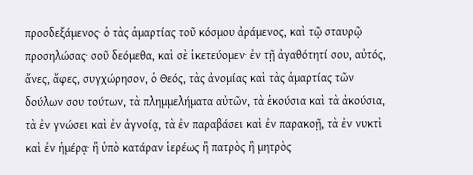προσδεξάμενος· ὁ τὰς ἁμαρτίας τοῦ κόσμου ἀράμενος, καὶ τῷ σταυρῷ προσηλώσας· σοῦ δεόμεθα, καὶ σὲ ἱκετεύομεν· ἐν τῇ ἀγαθότητί σου, αὐτός, ἄνες, ἄφες, συγχώρησον, ὁ Θεός, τὰς ἀνομίας καὶ τὰς ἁμαρτίας τῶν δούλων σου τούτων, τὰ πλημμελήματα αὐτῶν, τὰ ἑκούσια καὶ τὰ ἀκούσια, τὰ ἐν γνώσει καὶ ἐν ἀγνοίᾳ, τὰ ἐν παραβάσει καὶ ἐν παρακοῇ, τὰ ἐν νυκτὶ καὶ ἐν ἡμέρᾳ· ἢ ὑπὸ κατάραν ἱερέως ἢ πατρὸς ἢ μητρὸς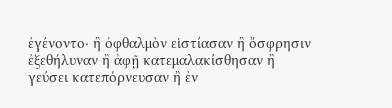ἐγένοντο· ἢ ὀφθαλμὸν εἱστίασαν ἢ ὄσφρησιν ἐξεθήλυναν ἢ ἀφῇ κατεμαλακίσθησαν ἢ γεύσει κατεπόρνευσαν ἢ ἐν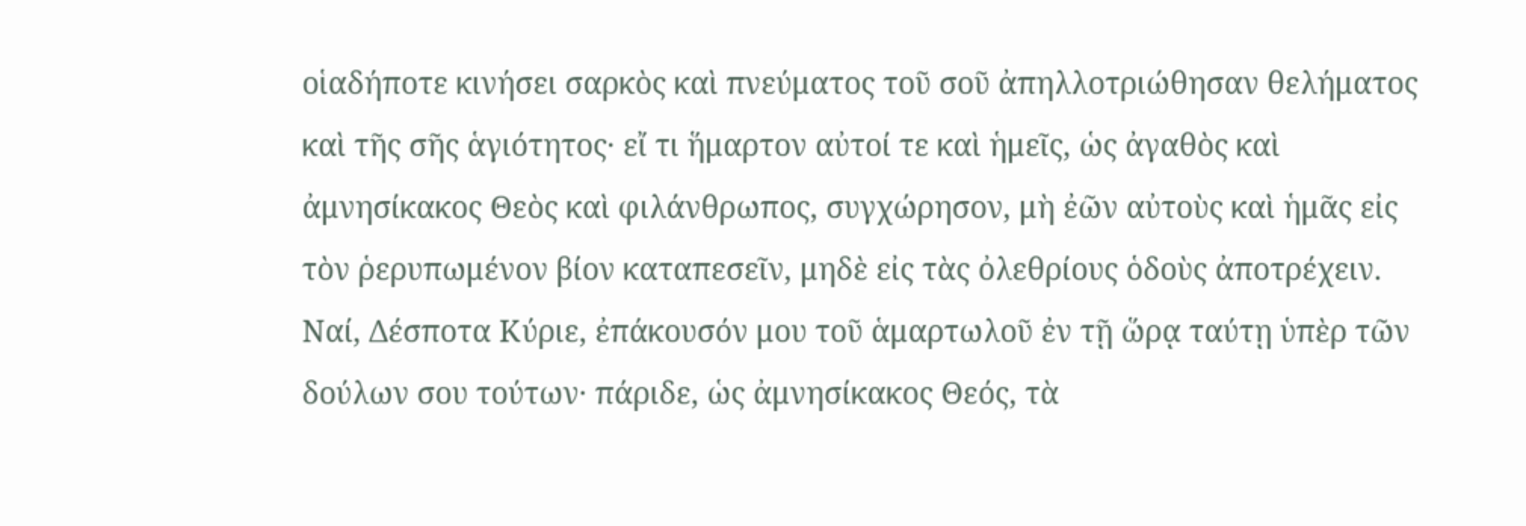οἱαδήποτε κινήσει σαρκὸς καὶ πνεύματος τοῦ σοῦ ἀπηλλοτριώθησαν θελήματος καὶ τῆς σῆς ἁγιότητος· εἴ τι ἥμαρτον αὐτοί τε καὶ ἡμεῖς, ὡς ἀγαθὸς καὶ ἀμνησίκακος Θεὸς καὶ φιλάνθρωπος, συγχώρησον, μὴ ἐῶν αὐτοὺς καὶ ἡμᾶς εἰς τὸν ῥερυπωμένον βίον καταπεσεῖν, μηδὲ εἰς τὰς ὀλεθρίους ὁδοὺς ἀποτρέχειν. Ναί, Δέσποτα Κύριε, ἐπάκουσόν μου τοῦ ἁμαρτωλοῦ ἐν τῇ ὥρᾳ ταύτῃ ὑπὲρ τῶν δούλων σου τούτων· πάριδε, ὡς ἀμνησίκακος Θεός, τὰ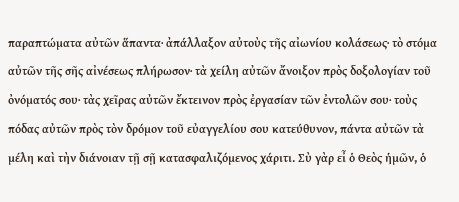παραπτώματα αὐτῶν ἅπαντα· ἀπάλλαξον αὐτοὺς τῆς αἰωνίου κολάσεως· τὸ στόμα αὐτῶν τῆς σῆς αἰνέσεως πλήρωσον· τὰ χείλη αὐτῶν ἄνοιξον πρὸς δοξολογίαν τοῦ ὀνόματός σου· τὰς χεῖρας αὐτῶν ἔκτεινον πρὸς ἐργασίαν τῶν ἐντολῶν σου· τοὺς πόδας αὐτῶν πρὸς τὸν δρόμον τοῦ εὐαγγελίου σου κατεύθυνον, πάντα αὐτῶν τὰ μέλη καὶ τὴν διάνοιαν τῇ σῇ κατασφαλιζόμενος χάριτι. Σὺ γὰρ εἶ ὁ Θεὸς ἡμῶν, ὁ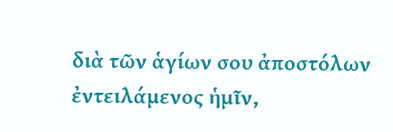διὰ τῶν ἁγίων σου ἀποστόλων ἐντειλάμενος ἡμῖν,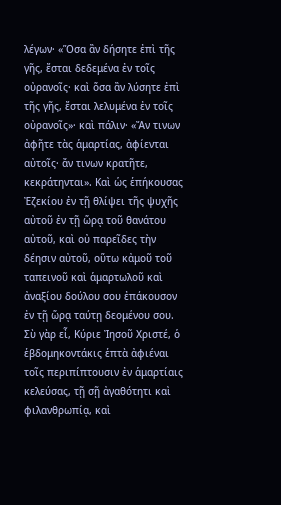λέγων· «Ὅσα ἂν δήσητε ἐπὶ τῆς γῆς, ἔσται δεδεμένα ἐν τοῖς οὐρανοῖς· καὶ ὅσα ἂν λύσητε ἐπὶ τῆς γῆς, ἔσται λελυμένα ἐν τοῖς οὐρανοῖς»· καὶ πάλιν· «Ἄν τινων ἀφῆτε τὰς ἁμαρτίας, ἀφίενται αὐτοῖς· ἄν τινων κρατῆτε, κεκράτηνται». Καὶ ὡς ἑπήκουσας Ἐζεκίου ἐν τῇ θλίψει τῆς ψυχῆς αὐτοῦ ἐν τῇ ὥρᾳ τοῦ θανάτου αὐτοῦ, καὶ οὐ παρεῖδες τὴν δέησιν αὐτοῦ, οὕτω κἀμοῦ τοῦ ταπεινοῦ καὶ ἁμαρτωλοῦ καὶ ἀναξίου δούλου σου ἐπάκουσον ἐν τῇ ὥρᾳ ταύτῃ δεομένου σου. Σὺ γὰρ εἶ, Κύριε Ἰησοῦ Χριστέ, ὁ ἑβδομηκοντάκις ἑπτὰ ἀφιέναι τοῖς περιπίπτουσιν ἐν ἁμαρτίαις κελεύσας, τῇ σῇ ἀγαθότητι καὶ φιλανθρωπίᾳ, καὶ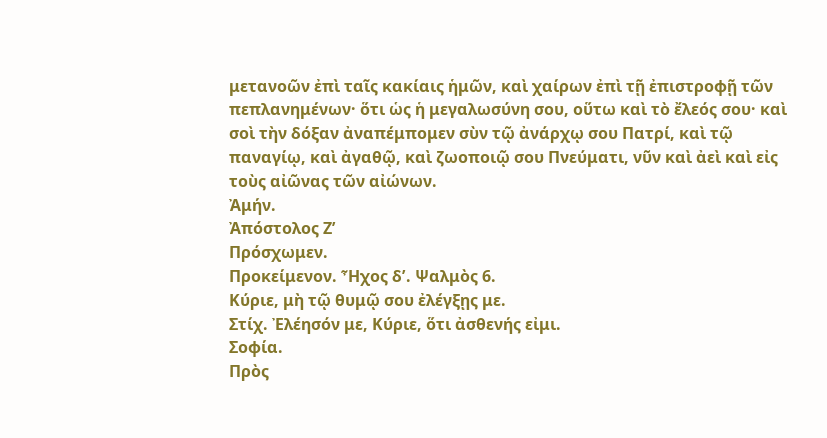μετανοῶν ἐπὶ ταῖς κακίαις ἡμῶν, καὶ χαίρων ἐπὶ τῇ ἐπιστροφῇ τῶν πεπλανημένων· ὅτι ὡς ἡ μεγαλωσύνη σου, οὕτω καὶ τὸ ἔλεός σου· καὶ σοὶ τὴν δόξαν ἀναπέμπομεν σὺν τῷ ἀνάρχῳ σου Πατρί, καὶ τῷ παναγίῳ, καὶ ἀγαθῷ, καὶ ζωοποιῷ σου Πνεύματι, νῦν καὶ ἀεὶ καὶ εἰς τοὺς αἰῶνας τῶν αἰώνων.
Ἀμήν.
Ἀπόστολος Ζʹ
Πρόσχωμεν.
Προκείμενον. Ἦχος δʹ. Ψαλμὸς 6.
Κύριε, μὴ τῷ θυμῷ σου ἐλέγξῃς με.
Στίχ. Ἐλέησόν με, Κύριε, ὅτι ἀσθενής εἰμι.
Σοφία.
Πρὸς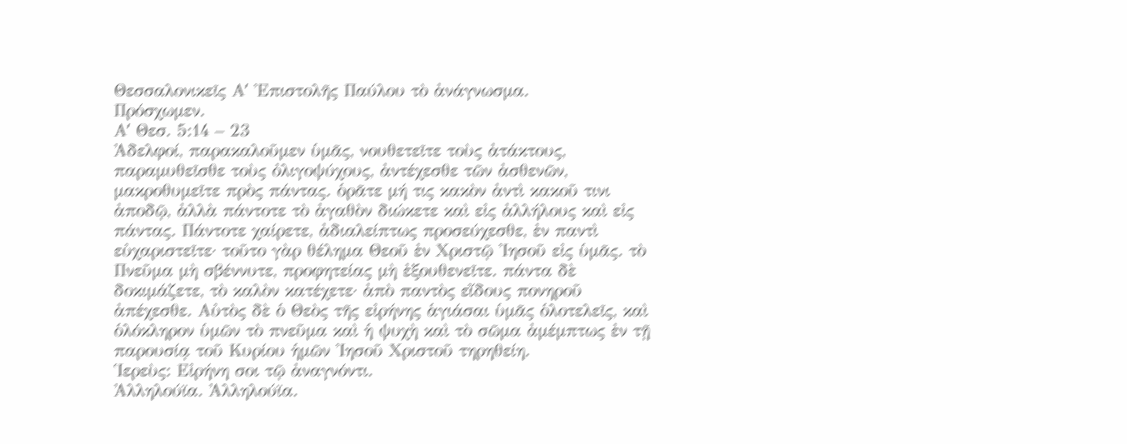Θεσσαλονικεῖς Αʹ Ἐπιστολῆς Παύλου τὸ ἀνάγνωσμα.
Πρόσχωμεν.
Αʹ Θεσ. 5:14 – 23
Ἀδελφοί, παρακαλοῦμεν ὑμᾶς, νουθετεῖτε τοὺς ἀτάκτους, παραμυθεῖσθε τοὺς ὀλιγοψύχους, ἀντέχεσθε τῶν ἀσθενῶν, μακροθυμεῖτε πρὸς πάντας. ὁρᾶτε μή τις κακὸν ἀντὶ κακοῦ τινι ἀποδῷ, ἀλλὰ πάντοτε τὸ ἀγαθὸν διώκετε καὶ εἰς ἀλλήλους καὶ εἰς πάντας. Πάντοτε χαίρετε, ἀδιαλείπτως προσεύχεσθε, ἐν παντὶ εὐχαριστεῖτε· τοῦτο γὰρ θέλημα Θεοῦ ἐν Χριστῷ Ἰησοῦ εἰς ὑμᾶς. τὸ Πνεῦμα μὴ σβέννυτε, προφητείας μὴ ἐξουθενεῖτε. πάντα δὲ δοκιμάζετε, τὸ καλὸν κατέχετε· ἀπὸ παντὸς εἴδους πονηροῦ ἀπέχεσθε. Αὐτὸς δὲ ὁ Θεὸς τῆς εἰρήνης ἁγιάσαι ὑμᾶς ὁλοτελεῖς, καὶ ὁλόκληρον ὑμῶν τὸ πνεῦμα καὶ ἡ ψυχὴ καὶ τὸ σῶμα ἀμέμπτως ἐν τῇ παρουσίᾳ τοῦ Κυρίου ἡμῶν Ἰησοῦ Χριστοῦ τηρηθείη.
Ἱερεὺς: Εἰρήνη σοι τῷ ἀναγνόντι.
Ἀλληλούϊα. Ἀλληλούϊα.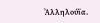Ἀλληλούϊα.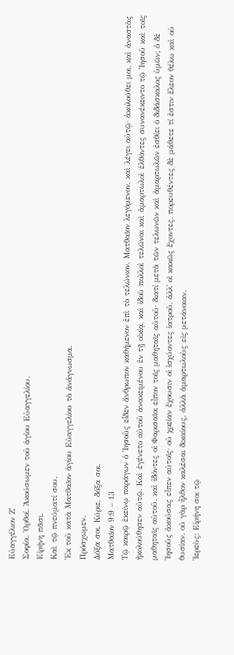Εὐαγγέλιον Ζʹ
Σοφία. Ὀρθοί. Ἀκούσωμεν τοῦ ἁγίου Εὐαγγελίου.
Εἰρήνη πᾶσι.
Καὶ τῷ πνεύματί σου.
Ἐκ τοῦ κατὰ Ματθαῖον ἁγίου Εὐαγγελίου τὸ ἀνάγνωσμα.
Πρόσχωμεν.
Δόξα σοι, Κύριε, δόξα σοι.
Ματθαῖον 9:9 – 13
Τῷ καιρῷ ἐκείνῳ παράγων ὁ Ἰησοῦς εἶδεν ἄνθρωπον καθήμενον ἐπὶ τὸ τελώνιον, Ματθαῖον λεγόμενον, καὶ λέγει αὐτῷ· ἀκολούθει μοι. καὶ ἀναστὰς ἠκολούθησεν αὐτῷ. Καὶ ἐγένετο αὐτοῦ ἀνακειμένου ἐν τῇ οἰκίᾳ, καὶ ἰδοὺ πολλοὶ τελῶναι καὶ ἁμαρτωλοὶ ἐλθόντες συνανέκειντο τῷ Ἰησοῦ καὶ τοῖς μαθηταῖς αὐτοῦ. καὶ ἰδόντες οἱ Φαρισαῖοι εἶπον τοῖς μαθηταῖς αὐτοῦ· διατί μετὰ τῶν τελωνῶν καὶ ἁμαρτωλῶν ἐσθίει ὁ διδάσκαλος ὑμῶν; ὁ δὲ Ἰησοῦς ἀκούσας εἶπεν αὐτοῖς· οὐ χρείαν ἔχουσιν οἱ ἰσχύοντες ἰατροῦ, ἀλλ᾿ οἱ κακῶς ἔχοντες. πορευθέντες δὲ μάθετε τί ἐστιν ἔλεον θέλω καὶ οὐ θυσίαν. οὐ γὰρ ἦλθον καλέσαι δικαίους, ἀλλὰ ἁμαρτωλοὺς εἰς μετάνοιαν.
Ἱερεὺς: Εἰρήνη σοι τῷ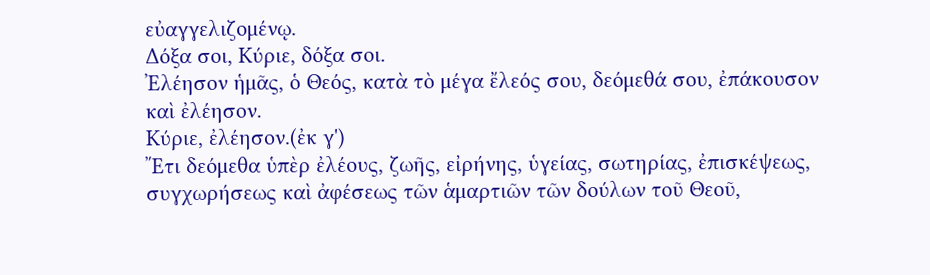εὐαγγελιζομένῳ.
Δόξα σοι, Κύριε, δόξα σοι.
Ἐλέησον ἡμᾶς, ὁ Θεός, κατὰ τὸ μέγα ἔλεός σου, δεόμεθά σου, ἐπάκουσον καὶ ἐλέησον.
Κύριε, ἐλέησον.(ἐκ γ')
Ἔτι δεόμεθα ὑπὲρ ἐλέους, ζωῆς, εἰρήνης, ὑγείας, σωτηρίας, ἐπισκέψεως, συγχωρήσεως καὶ ἀφέσεως τῶν ἁμαρτιῶν τῶν δούλων τοῦ Θεοῦ,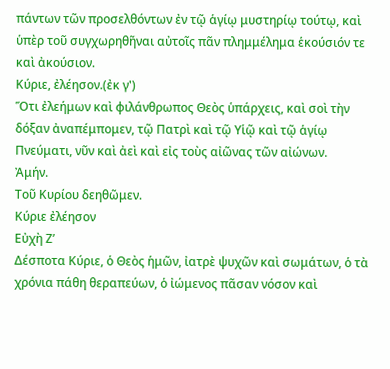πάντων τῶν προσελθόντων ἐν τῷ ἁγίῳ μυστηρίῳ τούτῳ, καὶ ὑπὲρ τοῦ συγχωρηθῆναι αὐτοῖς πᾶν πλημμέλημα ἑκούσιόν τε καὶ ἀκούσιον.
Κύριε, ἐλέησον.(ἐκ γ')
Ὅτι ἐλεήμων καὶ φιλάνθρωπος Θεὸς ὑπάρχεις, καὶ σοὶ τὴν δόξαν ἀναπέμπομεν, τῷ Πατρὶ καὶ τῷ Υἱῷ καὶ τῷ ἁγίῳ Πνεύματι, νῦν καὶ ἀεὶ καὶ εἰς τοὺς αἰῶνας τῶν αἰώνων.
Ἀμήν.
Τοῦ Κυρίου δεηθῶμεν.
Κύριε ἐλέησον
Εὐχὴ Ζʹ
Δέσποτα Κύριε, ὁ Θεὸς ἡμῶν, ἰατρὲ ψυχῶν καὶ σωμάτων, ὁ τὰ χρόνια πάθη θεραπεύων, ὁ ἰώμενος πᾶσαν νόσον καὶ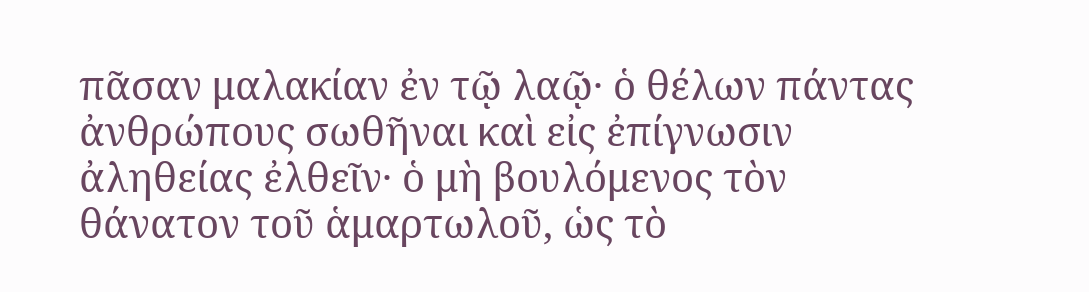πᾶσαν μαλακίαν ἐν τῷ λαῷ· ὁ θέλων πάντας ἀνθρώπους σωθῆναι καὶ εἰς ἐπίγνωσιν ἀληθείας ἐλθεῖν· ὁ μὴ βουλόμενος τὸν θάνατον τοῦ ἁμαρτωλοῦ, ὡς τὸ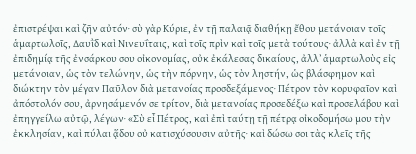ἐπιστρέψαι καὶ ζῆν αὐτόν· σὺ γὰρ Κύριε, ἐν τῇ παλαιᾷ διαθήκῃ ἔθου μετάνοιαν τοῖς ἁμαρτωλοῖς, Δαυῒδ καὶ Νινευΐταις, καὶ τοῖς πρὶν καὶ τοῖς μετὰ τούτους· ἀλλὰ καὶ ἐν τῇ ἐπιδημίᾳ τῆς ἐνσάρκου σου οἰκονομίας, οὐκ ἐκάλεσας δικαίους, ἀλλʼ ἁμαρτωλοὺς εἰς μετάνοιαν, ὡς τὸν τελώνην, ὡς τὴν πόρνην, ὡς τὸν ληστήν, ὡς βλάσφημον καὶ διώκτην τὸν μέγαν Παῦλον διὰ μετανοίας προσδεξάμενος· Πέτρον τὸν κορυφαῖον καὶ ἀπόστολόν σου, ἀρνησάμενόν σε τρίτον, διὰ μετανοίας προσεδέξω καὶ προσελάβου καὶ ἐπηγγείλω αὐτῷ, λέγων· «Σὺ εἶ Πέτρος, καὶ ἐπὶ ταύτῃ τῇ πέτρᾳ οἰκοδομήσω μου τὴν ἐκκλησίαν, καὶ πύλαι ᾅδου οὐ κατισχύσουσιν αὐτῆς· καὶ δώσω σοι τὰς κλεῖς τῆς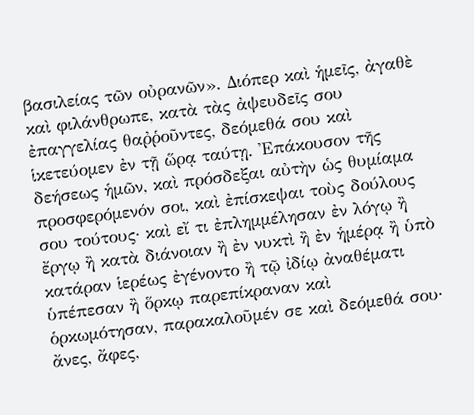βασιλείας τῶν οὐρανῶν». Διόπερ καὶ ἡμεῖς, ἀγαθὲ καὶ φιλάνθρωπε, κατὰ τὰς ἀψευδεῖς σου ἐπαγγελίας θαῤῥοῦντες, δεόμεθά σου καὶ ἱκετεύομεν ἐν τῇ ὥρᾳ ταύτῃ. Ἐπάκουσον τῆς δεήσεως ἡμῶν, καὶ πρόσδεξαι αὐτὴν ὡς θυμίαμα προσφερόμενόν σοι, καὶ ἐπίσκεψαι τοὺς δούλους σου τούτους· καὶ εἴ τι ἐπλημμέλησαν ἐν λόγῳ ἢ ἔργῳ ἢ κατὰ διάνοιαν ἢ ἐν νυκτὶ ἢ ἐν ἡμέρᾳ ἢ ὑπὸ κατάραν ἱερέως ἐγένοντο ἢ τῷ ἰδίῳ ἀναθέματι ὑπέπεσαν ἢ ὅρκῳ παρεπίκραναν καὶ ὁρκωμότησαν, παρακαλοῦμέν σε καὶ δεόμεθά σου· ἄνες, ἄφες,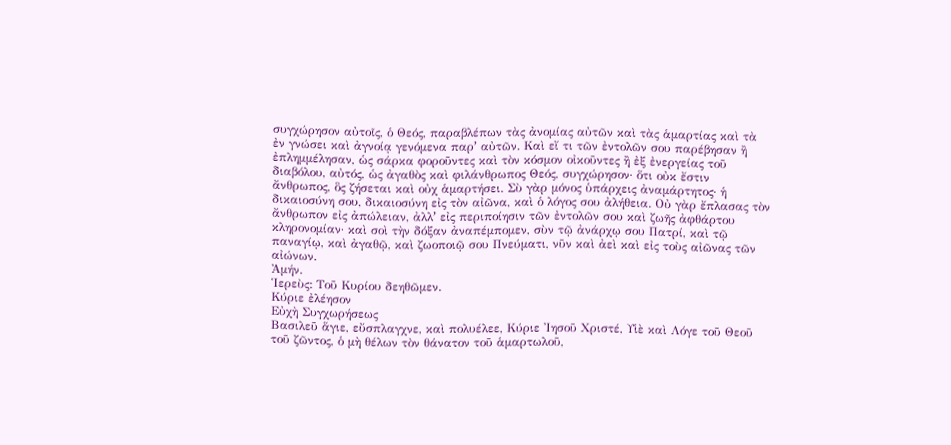συγχώρησον αὐτοῖς, ὁ Θεός, παραβλέπων τὰς ἀνομίας αὐτῶν καὶ τὰς ἁμαρτίας καὶ τὰ ἐν γνώσει καὶ ἀγνοίᾳ γενόμενα παρʼ αὐτῶν. Καὶ εἴ τι τῶν ἐντολῶν σου παρέβησαν ἢ ἐπλημμέλησαν, ὡς σάρκα φοροῦντες καὶ τὸν κόσμον οἰκοῦντες ἢ ἐξ ἐνεργείας τοῦ διαβόλου, αὐτός, ὡς ἀγαθὸς καὶ φιλάνθρωπος Θεός, συγχώρησον· ὅτι οὐκ ἔστιν ἄνθρωπος, ὃς ζήσεται καὶ οὐχ ἁμαρτήσει. Σὺ γὰρ μόνος ὑπάρχεις ἀναμάρτητος· ἡ δικαιοσύνη σου, δικαιοσύνη εἰς τὸν αἰῶνα, καὶ ὁ λόγος σου ἀλήθεια. Οὐ γὰρ ἔπλασας τὸν ἄνθρωπον εἰς ἀπώλειαν, ἀλλʼ εἰς περιποίησιν τῶν ἐντολῶν σου καὶ ζωῆς ἀφθάρτου κληρονομίαν· καὶ σοὶ τὴν δόξαν ἀναπέμπομεν, σὺν τῷ ἀνάρχῳ σου Πατρί, καὶ τῷ παναγίῳ, καὶ ἀγαθῷ, καὶ ζωοποιῷ σου Πνεύματι, νῦν καὶ ἀεὶ καὶ εἰς τοὺς αἰῶνας τῶν αἰώνων.
Ἀμήν.
Ἱερεὺς: Τοῦ Κυρίου δεηθῶμεν.
Κύριε ἐλέησον
Εὐχὴ Συγχωρήσεως
Βασιλεῦ ἅγιε, εὔσπλαγχνε, καὶ πολυέλεε, Κύριε Ἰησοῦ Χριστέ, Υἱὲ καὶ Λόγε τοῦ Θεοῦ τοῦ ζῶντος, ὁ μὴ θέλων τὸν θάνατον τοῦ ἁμαρτωλοῦ,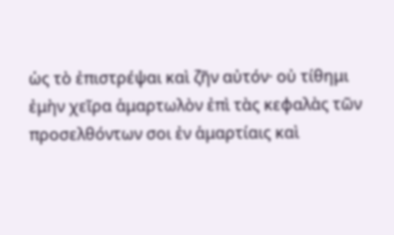ὡς τὸ ἐπιστρέψαι καὶ ζῆν αὐτόν· οὐ τίθημι ἐμὴν χεῖρα ἁμαρτωλὸν ἐπὶ τὰς κεφαλὰς τῶν προσελθόντων σοι ἐν ἁμαρτίαις καὶ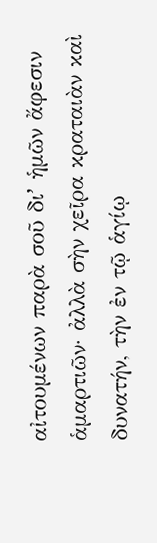αἰτουμένων παρὰ σοῦ διʼ ἡμῶν ἄφεσιν ἁμαρτιῶν· ἀλλὰ σὴν χεῖρα κραταιὰν καὶ δυνατήν, τὴν ἐν τῷ ἁγίῳ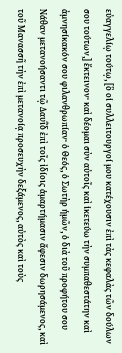εὐαγγελίῳ τούτῳ, [ὃ οἱ συλλειτουργοί μου κατέχουσιν ἐπὶ τὰς κεφαλὰς τῶν δούλων σου τούτων,] ἔκτεινον· καὶ δέομαι σὺν αὐτοῖς καὶ ἱκετεύω τὴν συμπαθεστάτην καὶ ἀμνησίκακόν σου φιλανθρωπίαν· ὁ Θεός, ὁ Σωτὴρ ἡμῶν, ὁ διὰ τοῦ προφήτου σου Νάθαν μετανοήσαντι τῷ Δαυῒδ ἐπὶ τοῖς ἰδίοις ἁμαρτήμασιν ἄφεσιν δωρησάμενος, καὶ τοῦ Μανασσῆ τὴν ἐπὶ μετανοίᾳ προσευχὴν δεξάμενος, αὐτὸς καὶ τοὺς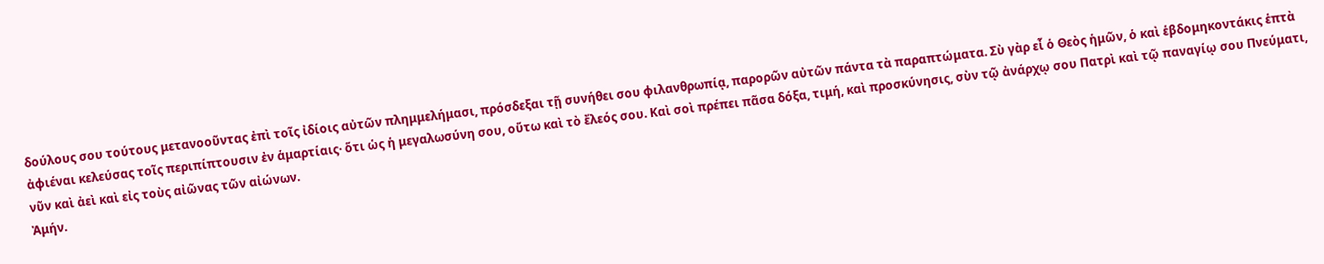δούλους σου τούτους μετανοοῦντας ἐπὶ τοῖς ἰδίοις αὐτῶν πλημμελήμασι, πρόσδεξαι τῇ συνήθει σου φιλανθρωπίᾳ, παρορῶν αὐτῶν πάντα τὰ παραπτώματα. Σὺ γὰρ εἶ ὁ Θεὸς ἡμῶν, ὁ καὶ ἑβδομηκοντάκις ἑπτὰ ἀφιέναι κελεύσας τοῖς περιπίπτουσιν ἐν ἁμαρτίαις· ὅτι ὡς ἡ μεγαλωσύνη σου, οὕτω καὶ τὸ ἔλεός σου. Καὶ σοὶ πρέπει πᾶσα δόξα, τιμή, καὶ προσκύνησις, σὺν τῷ ἀνάρχῳ σου Πατρὶ καὶ τῷ παναγίῳ σου Πνεύματι, νῦν καὶ ἀεὶ καὶ εἰς τοὺς αἰῶνας τῶν αἰώνων.
Ἀμήν.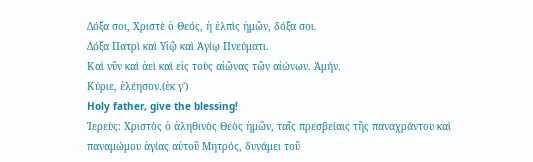Δόξα σοι, Χριστὲ ὁ Θεός, ἡ ἐλπὶς ἡμῶν, δόξα σοι.
Δόξα Πατρὶ καὶ Υἱῷ καὶ Ἁγίῳ Πνεύματι.
Καὶ νῦν καὶ ἀεὶ καὶ εἰς τοὺς αἰῶνας τῶν αἰώνων. Ἀμήν.
Κύριε, ἐλέησον.(ἐκ γ')
Holy father, give the blessing!
Ἱερεὺς: Χριστὸς ὁ ἀληθινὸς Θεὸς ἡμῶν, ταῖς πρεσβείαις τῆς παναχράντου καὶ παναμώμου ἁγίας αὐτοῦ Μητρός, δυνάμει τοῦ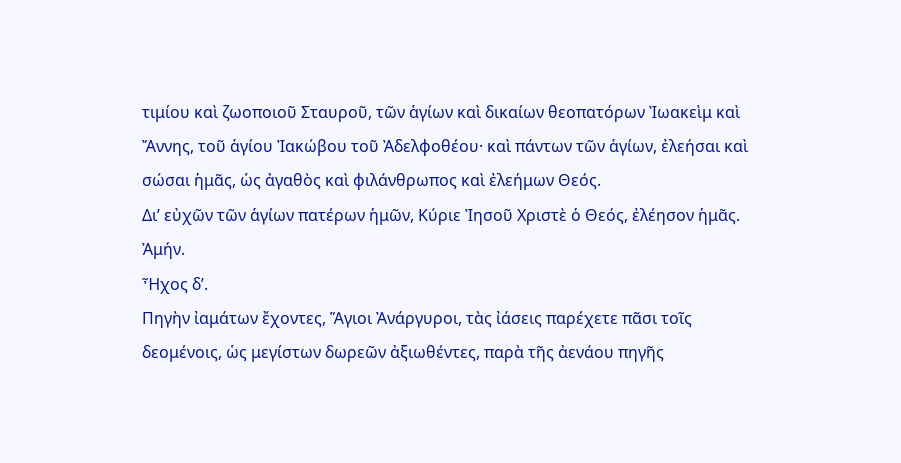τιμίου καὶ ζωοποιοῦ Σταυροῦ, τῶν ἁγίων καὶ δικαίων θεοπατόρων Ἰωακεὶμ καὶ Ἄννης, τοῦ ἁγίου Ἰακώβου τοῦ Ἀδελφοθέου· καὶ πάντων τῶν ἁγίων, ἐλεήσαι καὶ σώσαι ἡμᾶς, ὡς ἀγαθὸς καὶ φιλάνθρωπος καὶ ἐλεήμων Θεός.
Διʼ εὐχῶν τῶν ἁγίων πατέρων ἡμῶν, Κύριε Ἰησοῦ Χριστὲ ὁ Θεός, ἐλέησον ἡμᾶς.
Ἀμήν.
Ἦχος δʹ.
Πηγὴν ἰαμάτων ἔχοντες, Ἅγιοι Ἀνάργυροι, τὰς ἰάσεις παρέχετε πᾶσι τοῖς δεομένοις, ὡς μεγίστων δωρεῶν ἀξιωθέντες, παρὰ τῆς ἀενάου πηγῆς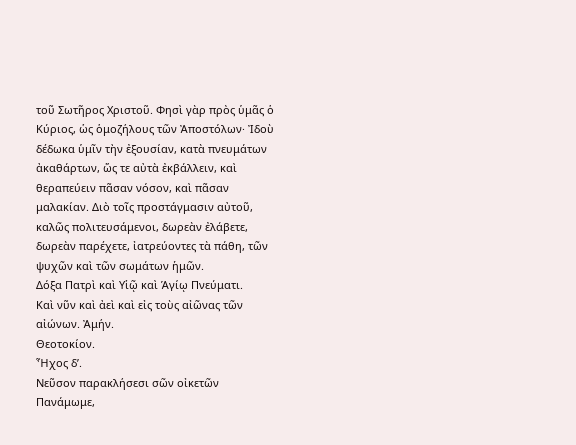τοῦ Σωτῆρος Χριστοῦ. Φησὶ γὰρ πρὸς ὑμᾶς ὁ Κύριος, ὡς ὁμοζήλους τῶν Ἀποστόλων· Ἰδοὺ δέδωκα ὑμῖν τὴν ἐξουσίαν, κατὰ πνευμάτων ἀκαθάρτων, ὥς τε αὐτὰ ἐκβάλλειν, καὶ θεραπεύειν πᾶσαν νόσον, καὶ πᾶσαν μαλακίαν. Διὸ τοῖς προστάγμασιν αὐτοῦ, καλῶς πολιτευσάμενοι, δωρεὰν ἐλάβετε, δωρεὰν παρέχετε, ἰατρεύοντες τὰ πάθη, τῶν ψυχῶν καὶ τῶν σωμάτων ἡμῶν.
Δόξα Πατρὶ καὶ Υἱῷ καὶ Ἁγίῳ Πνεύματι.
Καὶ νῦν καὶ ἀεὶ καὶ εἰς τοὺς αἰῶνας τῶν αἰώνων. Ἀμήν.
Θεοτοκίον.
Ἦχος δʹ.
Νεῦσον παρακλήσεσι σῶν οἰκετῶν Πανάμωμε,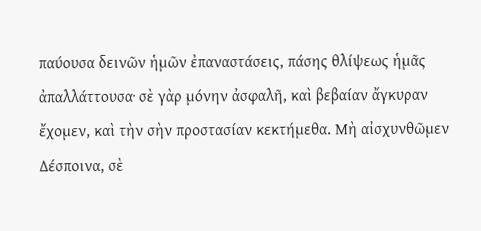παύουσα δεινῶν ἡμῶν ἐπαναστάσεις, πάσης θλίψεως ἡμᾶς ἀπαλλάττουσα· σὲ γὰρ μόνην ἀσφαλῆ, καὶ βεβαίαν ἄγκυραν ἔχομεν, καὶ τὴν σὴν προστασίαν κεκτήμεθα. Μὴ αἰσχυνθῶμεν Δέσποινα, σὲ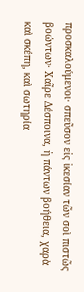προσκαλούμενοι· σπεῦσον εἰς ἱκεσίαν τῶν σοὶ πιστῶς βοώντων· Χαῖρε Δέσποινα, ἡ πάντων βοήθεια, χαρὰ καὶ σκέπη, καὶ σωτηρία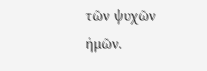τῶν ψυχῶν ἡμῶν.